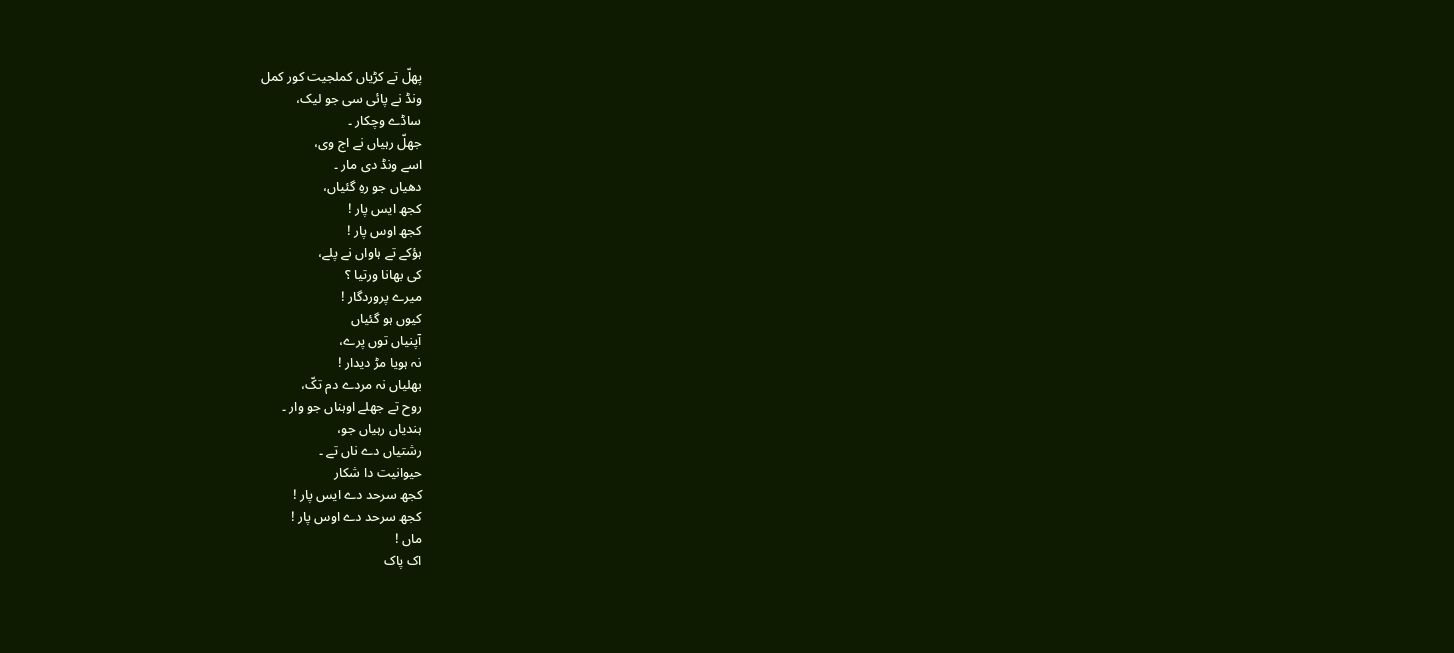پھلّ تے کڑیاں کملجیت کور کمل
ونڈ نے پائی سی جو لیک،
ساڈے وچکار ۔
جھلّ رہیاں نے اج وی،
اسے ونڈ دی مار ۔
دھیاں جو رہِ گئیاں،
کجھ ایس پار !
کجھ اوس پار !
ہؤکے تے ہاواں نے پلے،
کی بھانا ورتیا ؟
میرے پروردگار !
کیوں ہو گئیاں
آپنیاں توں پرے،
نہ ہویا مڑ دیدار !
بھلیاں نہ مردے دم تکّ،
روح تے جھلے اوہناں جو وار ۔
ہندیاں رہیاں جو،
رشتیاں دے ناں تے ۔
حیوانیت دا شکار
کجھ سرحد دے ایس پار !
کجھ سرحد دے اوس پار !
ماں !
اک پاک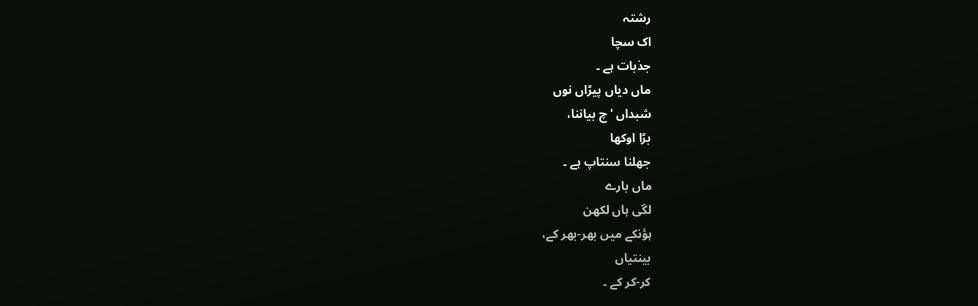رشتہ
اک سچا
جذبات ہے ۔
ماں دیاں پیڑاں نوں
شبداں 'چ بیاننا،
بڑا اوکھا
جھلنا سنتاپ ہے ۔
ماں بارے
لگی ہاں لکھن
ہؤنکے میں بھر-بھر کے،
بینتیاں
کر-کر کے ۔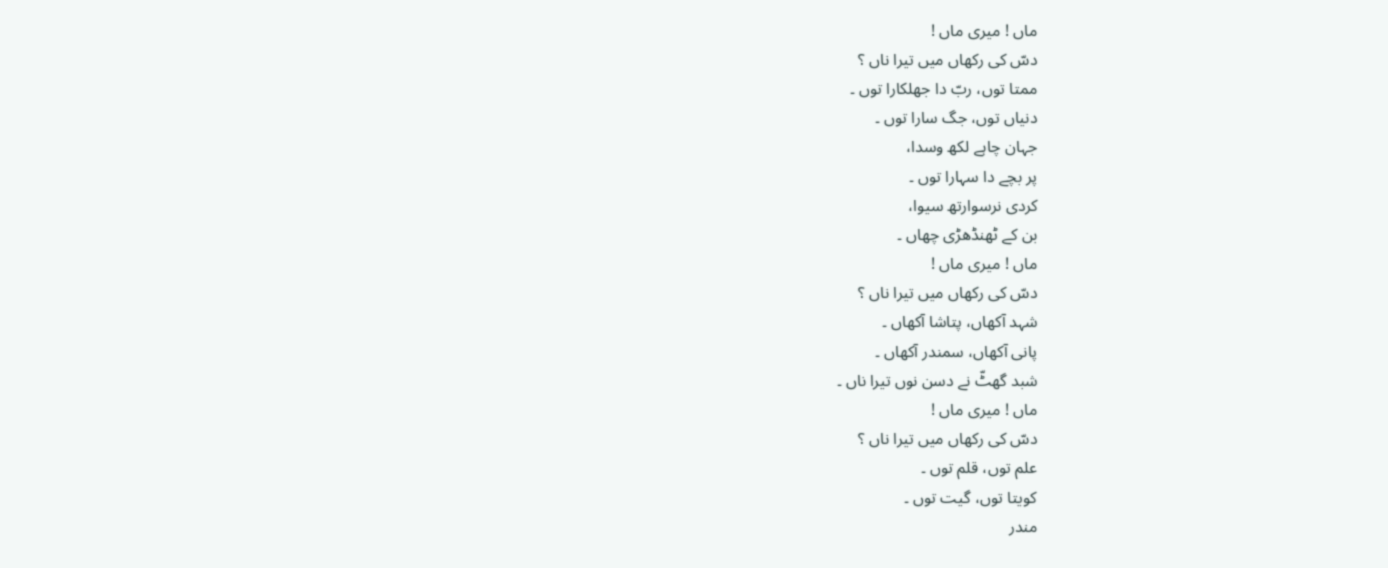ماں ! میری ماں !
دسّ کی رکھاں میں تیرا ناں ؟
ممتا توں، ربّ دا جھلکارا توں ۔
دنیاں توں، جگ سارا توں ۔
جہان چاہے لکھ وسدا،
پر بچے دا سہارا توں ۔
کردی نرسوارتھ سیوا،
بن کے ٹھنڈھڑی چھاں ۔
ماں ! میری ماں !
دسّ کی رکھاں میں تیرا ناں ؟
شہد آکھاں، پتاشا آکھاں ۔
پانی آکھاں، سمندر آکھاں ۔
شبد گھٹّ نے دسن نوں تیرا ناں ۔
ماں ! میری ماں !
دسّ کی رکھاں میں تیرا ناں ؟
علم توں، قلم توں ۔
کویتا توں، گیت توں ۔
مندر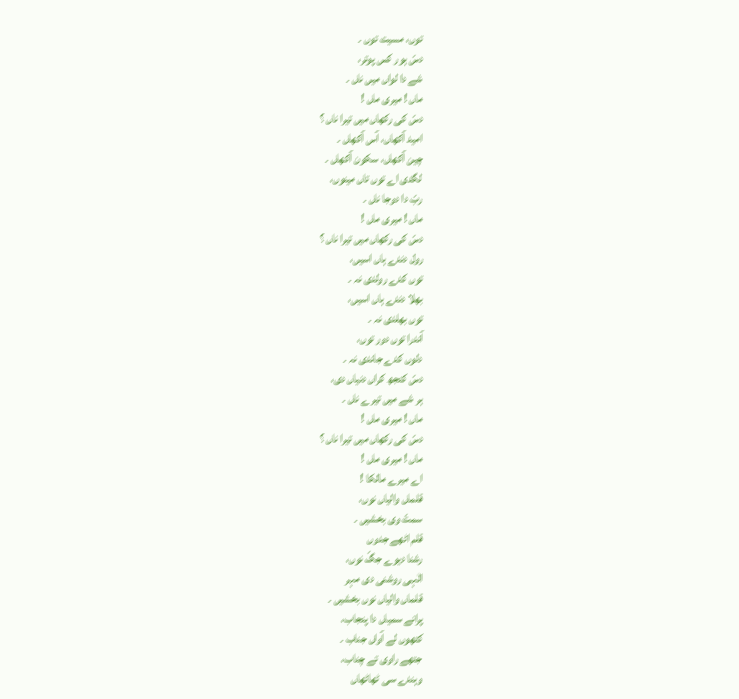توں، مسیت توں ۔
دسّ ہور کس پوتر،
شے دا لواں میں ناں ۔
ماں ! میری ماں !
دسّ کی رکھاں میں تیرا ناں ؟
امید آکھاں، آس آکھاں ۔
چین آکھاں، سکون آکھاں ۔
لگدی اے توں تاں مینوں،
ربّ دا دوجا ناں ۔
ماں ! میری ماں !
دسّ کی رکھاں میں تیرا ناں ؟
رول دندے ہاں اسیں،
توں کدے رولدی نہ ۔
بھلا دندے ہاں اسیں،
توں بھلدی نہ ۔
آندرا توں دور توں،
دلوں کدے جاندی نہ ۔
دسّ کنجھ کراں دنیاں دی،
ہر شے میں تیرے ناں ۔
ماں ! میری ماں !
دسّ کی رکھاں میں تیرا ناں ؟
ماں ! میری ماں !
اے میرے مالکا !
قلماں والیاں نوں،
سمتّ وی بخشیں ۔
قلم اٹھے جدوں
رشنا دیوے جگّ نوں،
الٰہی روشنی دی مہر
قلماں والیاں نوں بخشیں ۔
پرانے سمیاں دا پنجاب،
کتھوں لے آواں جناب ۔
جتھے راوی تے چناب،
وہندے سی ٹھاٹھاں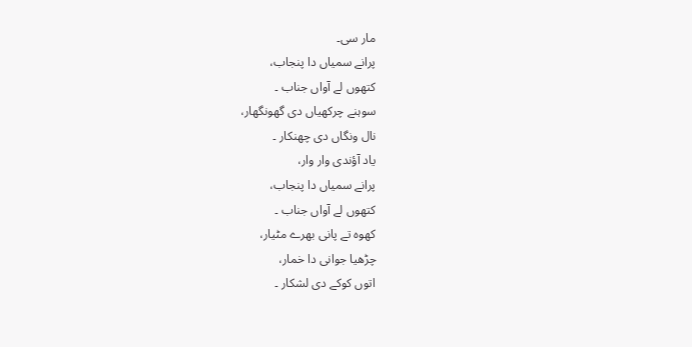مار سی۔
پرانے سمیاں دا پنجاب،
کتھوں لے آواں جناب ۔
سوہنے چرکھیاں دی گھونگھار،
نال ونگاں دی چھنکار ۔
یاد آؤندی وار وار،
پرانے سمیاں دا پنجاب،
کتھوں لے آواں جناب ۔
کھوہ تے پانی بھرے مٹیار،
چڑھیا جوانی دا خمار،
اتوں کوکے دی لشکار ۔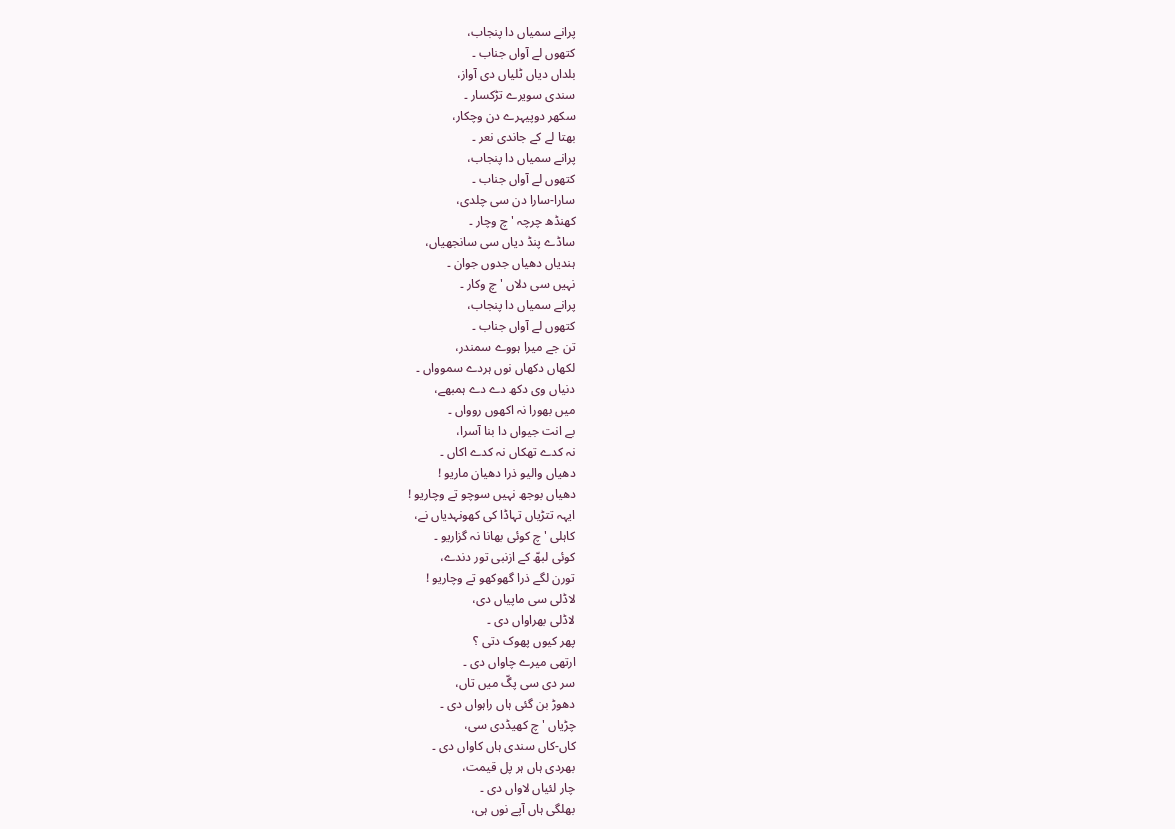پرانے سمیاں دا پنجاب،
کتھوں لے آواں جناب ۔
بلداں دیاں ٹلیاں دی آواز،
سندی سویرے تڑکسار ۔
سکھر دوپیہرے دن وچکار،
بھتا لے کے جاندی نعر ۔
پرانے سمیاں دا پنجاب،
کتھوں لے آواں جناب ۔
سارا-سارا دن سی چلدی،
کھنڈھ چرچہ 'چ وچار ۔
ساڈے پنڈ دیاں سی سانجھیاں،
ہندیاں دھیاں جدوں جوان ۔
نہیں سی دلاں 'چ وکار ۔
پرانے سمیاں دا پنجاب،
کتھوں لے آواں جناب ۔
تن جے میرا ہووے سمندر،
لکھاں دکھاں نوں ہردے سموواں ۔
دنیاں وی دکھ دے دے ہمبھے،
میں بھورا نہ اکھوں روواں ۔
بے انت جیواں دا بنا آسرا،
نہ کدے تھکاں نہ کدے اکاں ۔
دھیاں والیو ذرا دھیان ماریو !
دھیاں بوجھ نہیں سوچو تے وچاریو !
ایہہ تتڑیاں تہاڈا کی کھونہدیاں نے،
کاہلی 'چ کوئی بھانا نہ گزاریو ۔
کوئی لبھّ کے ازنبی تور دندے،
تورن لگے ذرا گھوکھو تے وچاریو !
لاڈلی سی ماپیاں دی،
لاڈلی بھراواں دی ۔
پھر کیوں پھوک دتی ؟
ارتھی میرے چاواں دی ۔
سر دی سی پگّ میں تاں،
دھوڑ بن گئی ہاں راہواں دی ۔
چڑیاں 'چ کھیڈدی سی،
کاں-کاں سندی ہاں کاواں دی ۔
بھردی ہاں ہر پل قیمت،
چار لئیاں لاواں دی ۔
بھلگی ہاں آپے نوں ہی،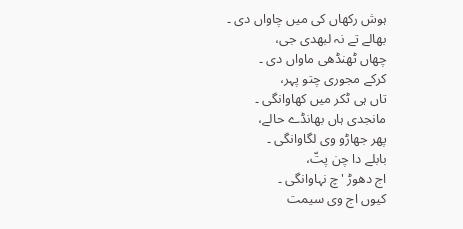ہوش رکھاں کی میں چاواں دی ۔
بھالے تے نہ لبھدی جی،
چھاں ٹھنڈھی ماواں دی ۔
کرکے مجوری چتو پہر،
تاں ہی ٹکر میں کھاوانگی ۔
مانجدی ہاں بھانڈے حالے،
پھر جھاڑو وی لگاوانگی ۔
بابلے دا چن پتّ،
اج دھوڑ 'چ نہاوانگی ۔
کیوں اج وی سیمت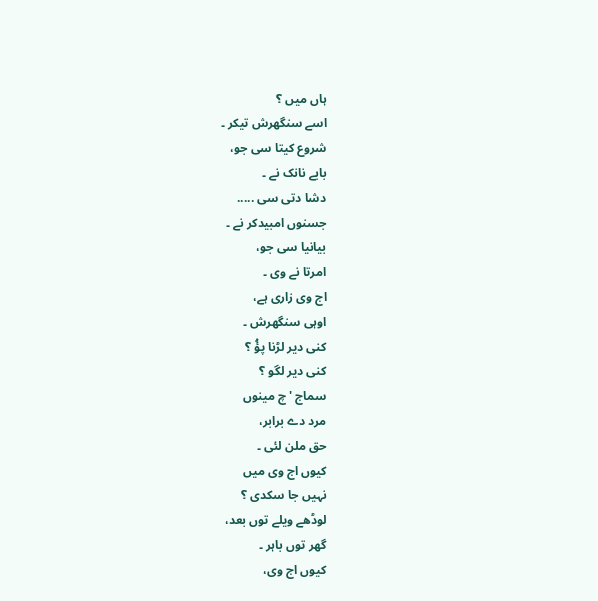ہاں میں ؟
اسے سنگھرش تیکر ۔
شروع کیتا سی جو،
بابے نانک نے ۔
دشا دتی سی .....
جسنوں امبیدکر نے ۔
بیانیا سی جو،
امرتا نے وی ۔
اج وی زاری ہے،
اوہی سنگھرش ۔
کنی دیر لڑنا پؤُ ؟
کنی دیر لگو ؟
سماج 'چ مینوں
مرد دے برابر،
حق ملن لئی ۔
کیوں اج وی میں
نہیں جا سکدی ؟
لوڈھے ویلے توں بعد،
گھر توں باہر ۔
کیوں اج وی،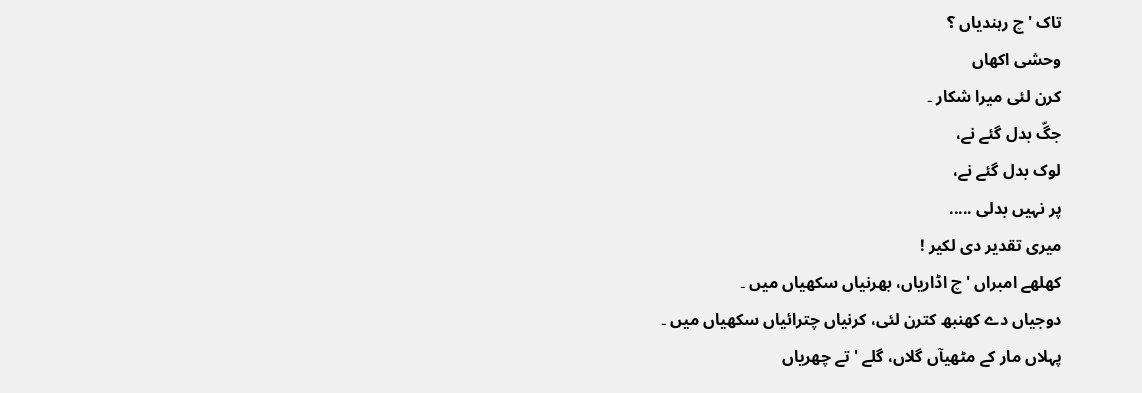تاک 'چ رہندیاں ؟
وحشی اکھاں
کرن لئی میرا شکار ۔
جگّ بدل گئے نے،
لوک بدل گئے نے،
پر نہیں بدلی .....
میری تقدیر دی لکیر !
کھلھے امبراں 'چ اڈاریاں، بھرنیاں سکھیاں میں ۔
دوجیاں دے کھنبھ کترن لئی، کرنیاں چترائیاں سکھیاں میں ۔
پہلاں مار کے مٹھیآں گلاں، گلے 'تے چھریاں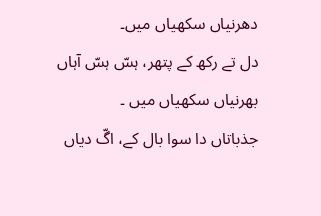دھرنیاں سکھیاں میں۔
دل تے رکھ کے پتھر، ہسّ ہسّ آہاں بھرنیاں سکھیاں میں ۔
جذباتاں دا سوا بال کے، اگّ دیاں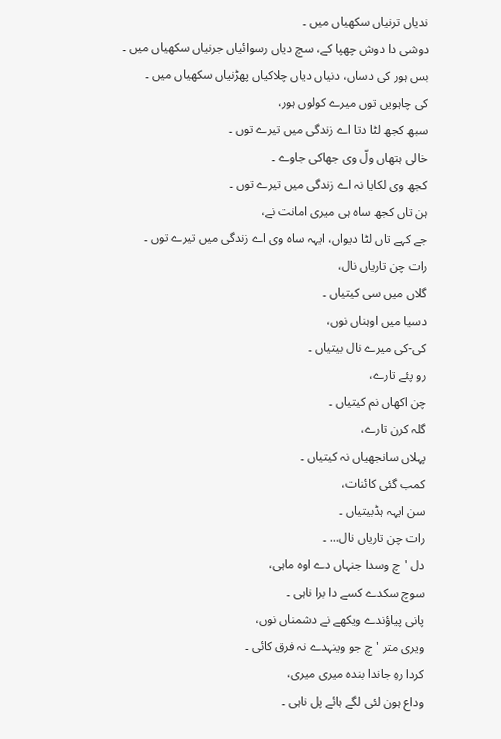ندیاں ترنیاں سکھیاں میں ۔
دوشی دا دوش چھپا کے، سچ دیاں رسوائیاں جرنیاں سکھیاں میں ۔
بس ہور کی دساں، دنیاں دیاں چلاکیاں پھڑنیاں سکھیاں میں ۔
کی چاہویں توں میرے کولوں ہور،
سبھ کجھ لٹا دتا اے زندگی میں تیرے توں ۔
خالی ہتھاں ولّ وی جھاکی جاوے ۔
کجھ وی لکایا نہ اے زندگی میں تیرے توں ۔
ہن تاں کجھ ساہ ہی میری امانت نے،
جے کہے تاں لٹا دیواں، ایہہ ساہ وی اے زندگی میں تیرے توں ۔
رات چن تاریاں نال،
گلاں میں سی کیتیاں ۔
دسیا میں اوہناں نوں،
کی-کی میرے نال بیتیاں ۔
رو پئے تارے،
چن اکھاں نم کیتیاں ۔
گلہ کرن تارے،
پہلاں سانجھیاں نہ کیتیاں ۔
کمب گئی کائنات،
سن ایہہ ہڈبیتیاں ۔
رات چن تاریاں نال... ۔
دل 'چ وسدا جنہاں دے اوہ ماہی،
سوچ سکدے کسے دا برا ناہی ۔
پانی پیاؤندے ویکھے نے دشمناں نوں،
ویری متر 'چ جو وینہدے نہ فرق کائی ۔
کردا رہِ جاندا بندہ میری میری،
وداع ہون لئی لگے ہائے پل ناہی ۔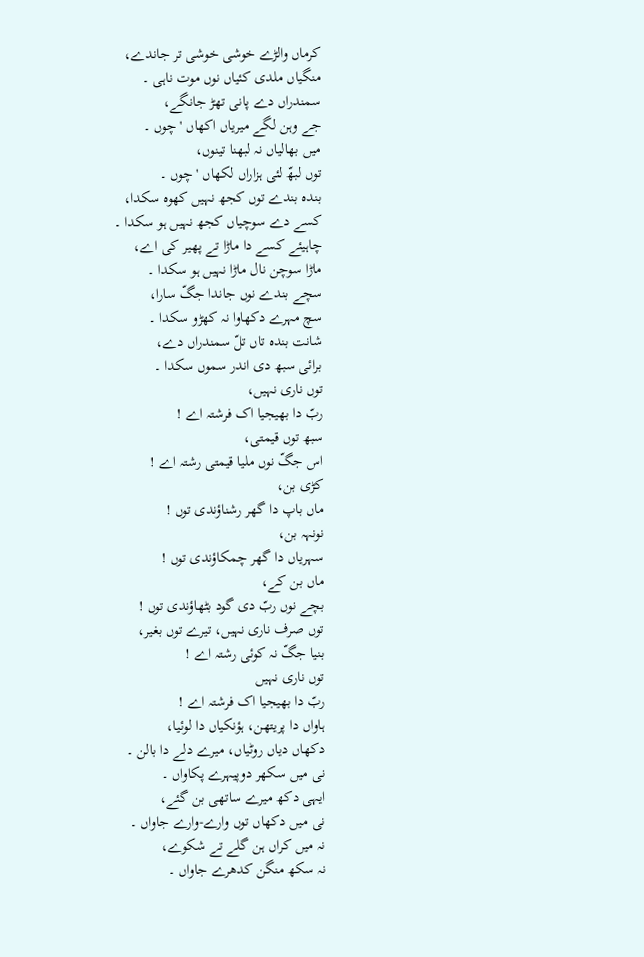کرماں والڑے خوشی خوشی تر جاندے،
منگیاں ملدی کئیاں نوں موت ناہی ۔
سمندراں دے پانی تھڑ جانگے،
جے وہن لگے میریاں اکھاں 'چوں ۔
میں بھالیاں نہ لبھنا تینوں،
توں لبھّ لئی ہزاراں لکھاں 'چوں ۔
بندہ بندے توں کجھ نہیں کھوہ سکدا،
کسے دے سوچیاں کجھ نہیں ہو سکدا ۔
چاہیئے کسے دا ماڑا تے پھیر کی اے،
ماڑا سوچن نال ماڑا نہیں ہو سکدا ۔
سچے بندے نوں جاندا جگّ سارا،
سچ مہرے دکھاوا نہ کھڑو سکدا ۔
شانت بندہ تاں تلّ سمندراں دے،
برائی سبھ دی اندر سموں سکدا ۔
توں ناری نہیں،
ربّ دا بھیجیا اک فرشتہ اے !
سبھ توں قیمتی،
اس جگّ نوں ملیا قیمتی رشتہ اے !
کڑی بن،
ماں باپ دا گھر رشناؤندی توں !
نونہہ بن،
سہریاں دا گھر چمکاؤندی توں !
ماں بن کے،
بچے نوں ربّ دی گود بٹھاؤندی توں !
توں صرف ناری نہیں، تیرے توں بغیر،
بنیا جگّ نہ کوئی رشتہ اے !
توں ناری نہیں
ربّ دا بھیجیا اک فرشتہ اے !
ہاواں دا پریتھن، ہؤنکیاں دا لوئیا،
دکھاں دیاں روٹیاں، میرے دلے دا بالن ۔
نی میں سکھر دوپیہرے پکاواں ۔
ایہی دکھ میرے ساتھی بن گئے،
نی میں دکھاں توں وارے-وارے جاواں ۔
نہ میں کراں ہن گلے تے شکوے،
نہ سکھ منگن کدھرے جاواں ۔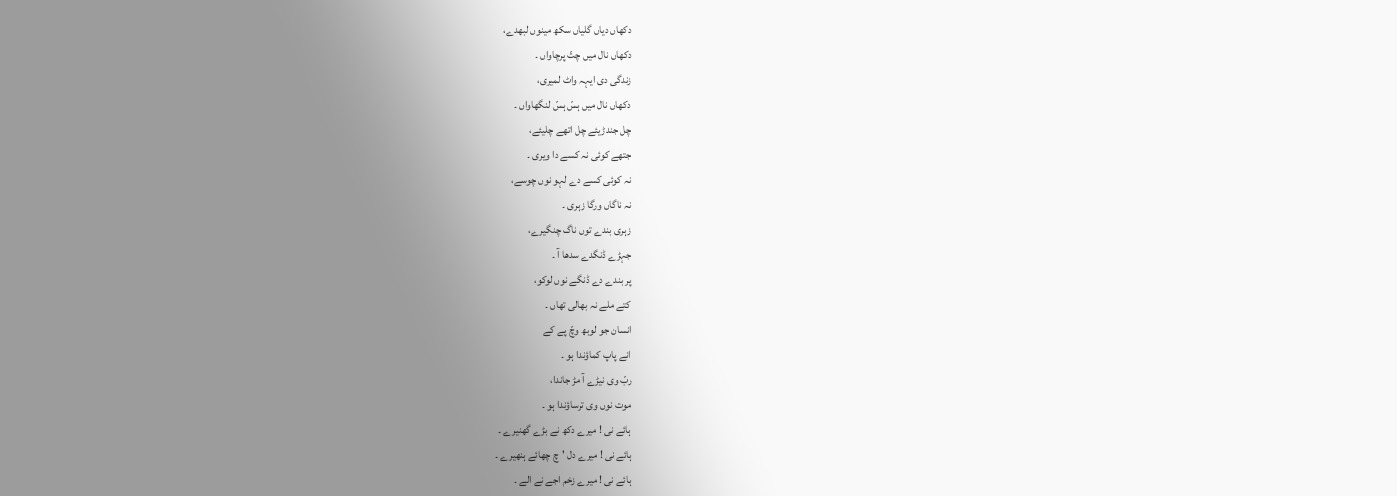دکھاں دیاں گلیاں سکھ مینوں لبھدے،
دکھاں نال میں چتّ پرچاواں ۔
زندگی دی ایہہ واٹ لمیری،
دکھاں نال میں ہسّ ہسّ لنگھاواں ۔
چل جندڑیئے چل اتھے چلیئے،
جتھے کوئی نہ کسے دا ویری ۔
نہ کوئی کسے دے لہو نوں چوسے،
نہ ناگاں ورگا زہری ۔
زہری بندے توں ناگ چنگیرے،
جہڑے ڈنگدے سدھا آ ۔
پر بندے دے ڈنگے نوں لوکو،
کتے ملے نہ بھالی تھاں ۔
انسان جو لوبھ وچّ پے کے
انے پاپ کماؤندا ہو ۔
ربّ وی نیڑے آ مڑ جاندا،
موت نوں وی ترساؤندا ہو ۔
ہائے نی ! میرے دکھ نے بڑے گھنیرے ۔
ہائے نی ! میرے دل 'چ چھائے ہنھیرے ۔
ہائے نی ! میرے زخم اجے نے الے ۔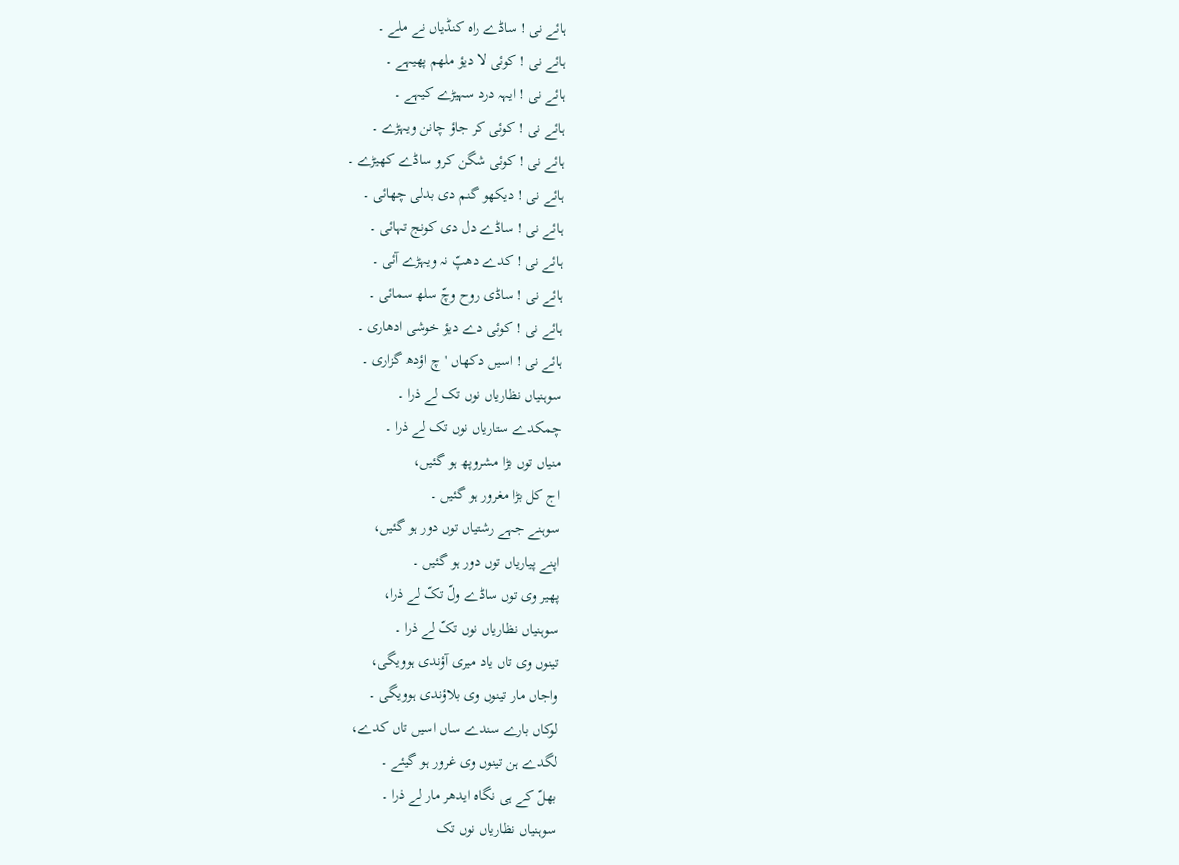ہائے نی ! ساڈے راہ کنڈیاں نے ملے ۔
ہائے نی ! کوئی لا دیؤ ملھم پھیہے ۔
ہائے نی ! ایہہ درد سہیڑے کیہے ۔
ہائے نی ! کوئی کر جاؤ چانن ویہڑے ۔
ہائے نی ! کوئی شگن کرو ساڈے کھیڑے ۔
ہائے نی ! دیکھو گنم دی بدلی چھائی ۔
ہائے نی ! ساڈے دل دی کونج تہائی ۔
ہائے نی ! کدے دھپّ نہ ویہڑے آئی ۔
ہائے نی ! ساڈی روح وچّ سلھ سمائی ۔
ہائے نی ! کوئی دے دیؤ خوشی ادھاری ۔
ہائے نی ! اسیں دکھاں 'چ اؤدھ گزاری ۔
سوہنیاں نظاریاں نوں تک لے ذرا ۔
چمکدے ستاریاں نوں تک لے ذرا ۔
منیاں توں بڑا مشروپھ ہو گئیں،
اج کل بڑا مغرور ہو گئیں ۔
سوہنے جہے رشتیاں توں دور ہو گئیں،
اپنے پیاریاں توں دور ہو گئیں ۔
پھیر وی توں ساڈے ولّ تکّ لے ذرا،
سوہنیاں نظاریاں نوں تکّ لے ذرا ۔
تینوں وی تاں یاد میری آؤندی ہوویگی،
واجاں مار تینوں وی بلاؤندی ہوویگی ۔
لوکاں بارے سندے ساں اسیں تاں کدے،
لگدے ہن تینوں وی غرور ہو گیئے ۔
بھلّ کے ہی نگاہ ایدھر مار لے ذرا ۔
سوہنیاں نظاریاں نوں تک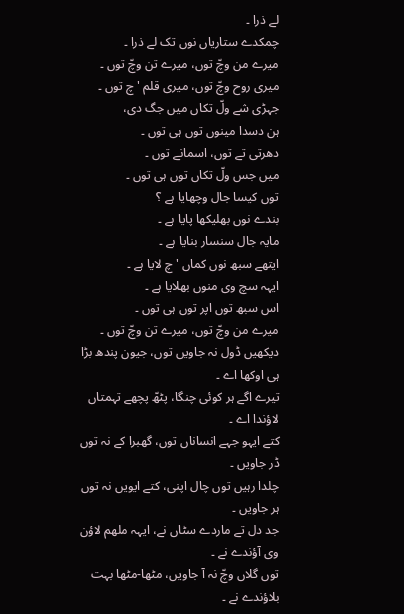لے ذرا ۔
چمکدے ستاریاں نوں تک لے ذرا ۔
میرے من وچّ توں، میرے تن وچّ توں ۔
میری روح وچّ توں، میری قلم 'چ توں ۔
جہڑی شے ولّ تکاں میں جگ دی،
ہن دسدا مینوں توں ہی توں ۔
دھرتی تے توں، اسمانے توں ۔
میں جس ولّ تکاں توں ہی توں ۔
توں کیسا جال وچھایا ہے ؟
بندے نوں بھلیکھا پایا ہے ۔
مایہ جال سنسار بنایا ہے ۔
ایتھے سبھ نوں کماں 'چ لایا ہے ۔
ایہہ سچ وی منوں بھلایا ہے ۔
اس سبھ توں اپر توں ہی توں ۔
میرے من وچّ توں، میرے تن وچّ توں ۔
دیکھیں ڈول نہ جاویں توں، جیون پندھ بڑا ہی اوکھا اے ۔
تیرے اگے ہر کوئی چنگا، پٹھّ پچھے تہمتاں لاؤندا اے ۔
کتے ایہو جہے انساناں توں، گھبرا کے نہ توں ڈر جاویں ۔
چلدا رہیں توں چال اپنی، کتے ایویں نہ توں ہر جاویں ۔
جد دل تے ماردے سٹاں نے، ایہہ ملھم لاؤن وی آؤندے نے ۔
توں گلاں وچّ نہ آ جاویں، مٹھا-مٹھا بہت بلاؤندے نے ۔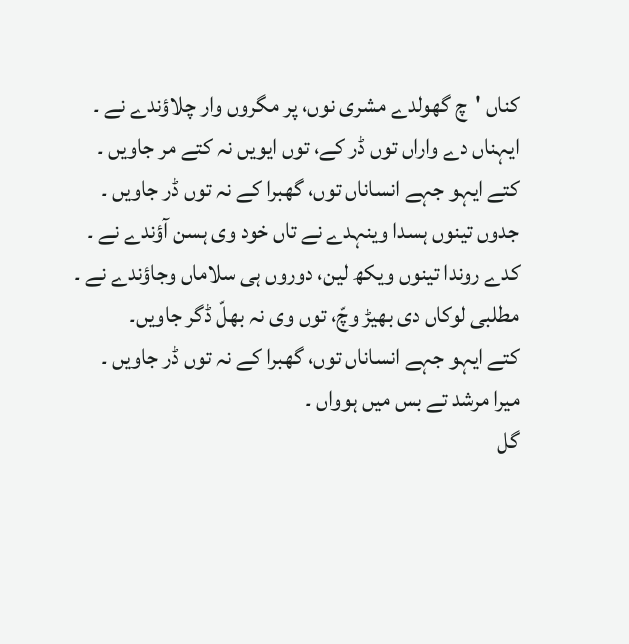کناں 'چ گھولدے مشری نوں، پر مگروں وار چلاؤندے نے ۔
ایہناں دے واراں توں ڈر کے، توں ایویں نہ کتے مر جاویں ۔
کتے ایہو جہے انساناں توں، گھبرا کے نہ توں ڈر جاویں ۔
جدوں تینوں ہسدا وینہدے نے تاں خود وی ہسن آؤندے نے ۔
کدے روندا تینوں ویکھ لین، دوروں ہی سلاماں وجاؤندے نے ۔
مطلبی لوکاں دی بھیڑ وچّ، توں وی نہ بھلّ ڈگر جاویں۔
کتے ایہو جہے انساناں توں، گھبرا کے نہ توں ڈر جاویں ۔
میرا مرشد تے بس میں ہوواں ۔
گل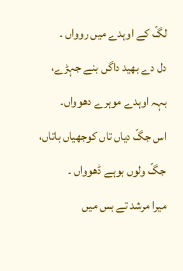لگّ کے اوہدے میں روواں ۔
دل دے بھید داگں بنے جہڑے،
بہہ اوہدے موہرے دھوواں۔
اس جگّ دیاں تاں کوجھیاں باتاں،
جگّ ولوں بوہے ڈھوواں ۔
میرا مرشد تے بس میں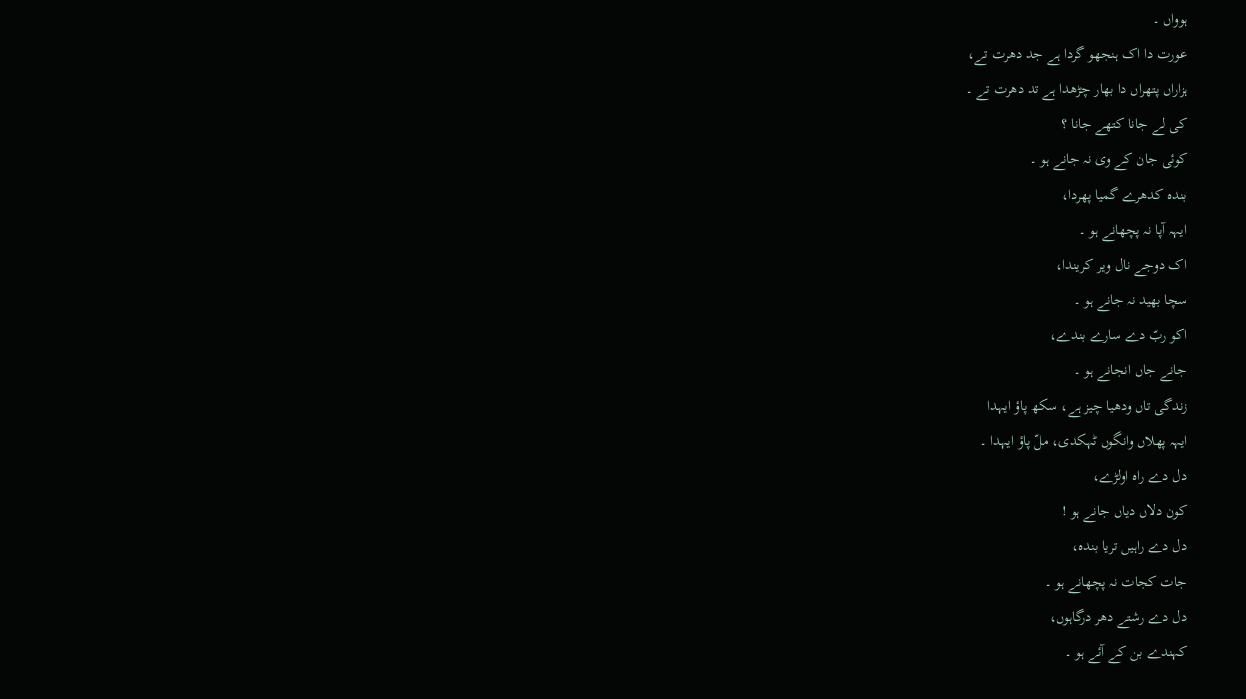ہوواں ۔
عورت دا اک ہنجھو گردا ہے جد دھرت تے،
ہزاراں پتھراں دا بھار چڑھدا ہے تد دھرت تے ۔
کی لے جانا کتھے جانا ؟
کوئی جان کے وی نہ جانے ہو ۔
بندہ کدھرے گمیا پھردا،
ایہہ آپا نہ پچھانے ہو ۔
اک دوجے نال ویر کریندا،
سچا بھید نہ جانے ہو ۔
اکو ربّ دے سارے بندے،
جانے جاں انجانے ہو ۔
زندگی تاں ودھیا چیز ہے، سکھ پاؤ ایہدا
ایہہ پھلاں وانگوں ٹہکدی، ملّ پاؤ ایہدا ۔
دل دے راہ اولڑے،
کون دلاں دیاں جانے ہو !
دل دے راہیں تریا بندہ،
جات کجات نہ پچھانے ہو ۔
دل دے رشتے دھر درگاہوں،
کہندے بن کے آئے ہو ۔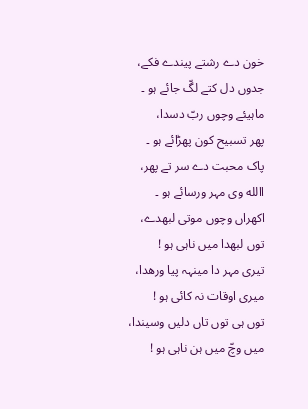خون دے رشتے پیندے فکے،
جدوں دل کتے لگّ جائے ہو ۔
ماہیئے وچوں ربّ دسدا،
پھر تسبیح کون پھڑائے ہو ۔
پاک محبت دے سر تے پھر،
االله وی مہر ورسائے ہو ۔
اکھراں وچوں موتی لبھدے،
توں لبھدا میں ناہی ہو !
تیری مہر دا مینہہ پیا ورھدا،
میری اوقات نہ کائی ہو !
توں ہی توں تاں دلیں وسیندا،
میں وچّ میں ہن ناہی ہو !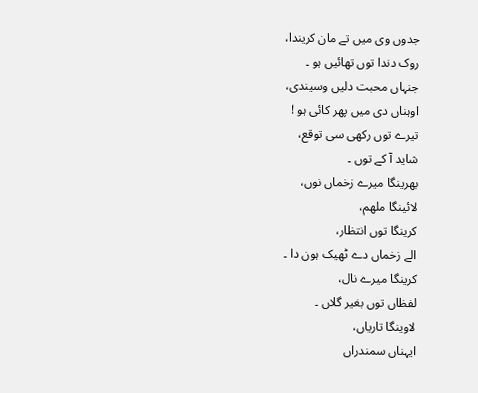جدوں وی میں تے مان کریندا،
روک دندا توں تھائیں ہو ۔
جنہاں محبت دلیں وسیندی،
اوہناں دی میں پھر کائی ہو !
تیرے توں رکھی سی توقع،
شاید آ کے توں ۔
بھرینگا میرے زخماں نوں،
لائینگا ملھم،
کرینگا توں انتظار،
الے زخماں دے ٹھیک ہون دا ۔
کرینگا میرے نال،
لفظاں توں بغیر گلاں ۔
لاوینگا تاریاں،
ایہناں سمندراں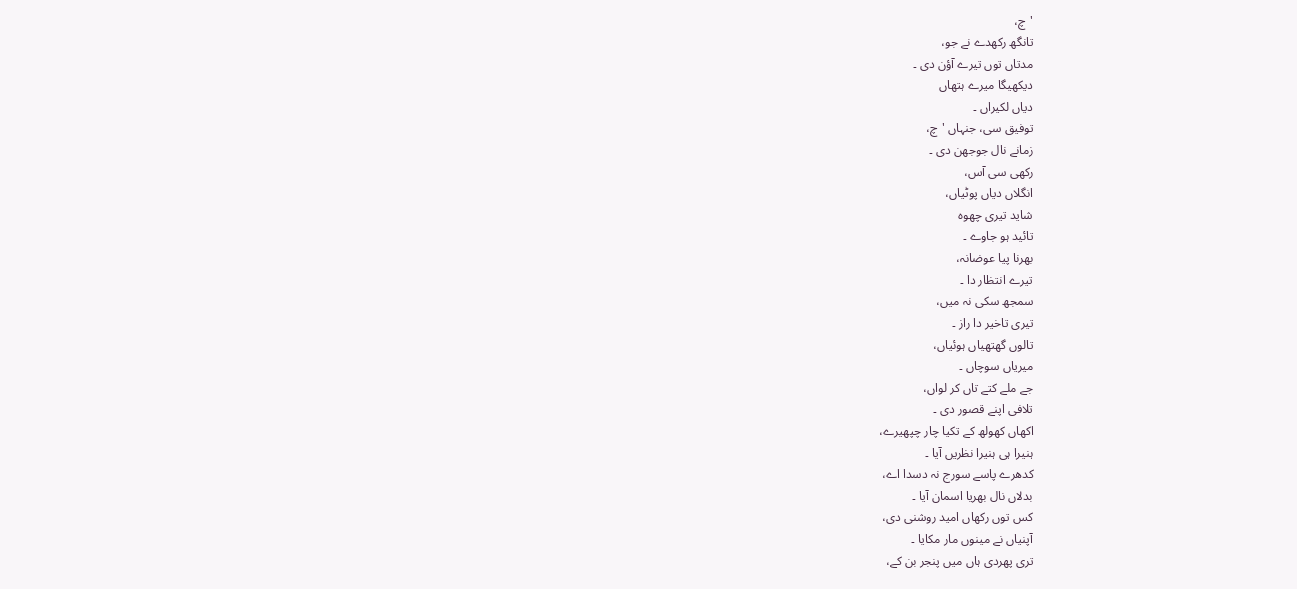'چ،
تانگھ رکھدے نے جو،
مدتاں توں تیرے آؤن دی ۔
دیکھیگا میرے ہتھاں
دیاں لکیراں ۔
توفیق سی، جنہاں 'چ،
زمانے نال جوجھن دی ۔
رکھی سی آس،
انگلاں دیاں پوٹیاں،
شاید تیری چھوہ
تائید ہو جاوے ۔
بھرنا پیا عوضانہ،
تیرے انتظار دا ۔
سمجھ سکی نہ میں،
تیری تاخیر دا راز ۔
تالوں گھتھیاں ہوئیاں،
میریاں سوچاں ۔
جے ملے کتے تاں کر لواں،
تلافی اپنے قصور دی ۔
اکھاں کھولھ کے تکیا چار چپھیرے،
ہنیرا ہی ہنیرا نظریں آیا ۔
کدھرے پاسے سورج نہ دسدا اے،
بدلاں نال بھریا اسمان آیا ۔
کس توں رکھاں امید روشنی دی،
آپنیاں نے مینوں مار مکایا ۔
تری پھردی ہاں میں پنجر بن کے،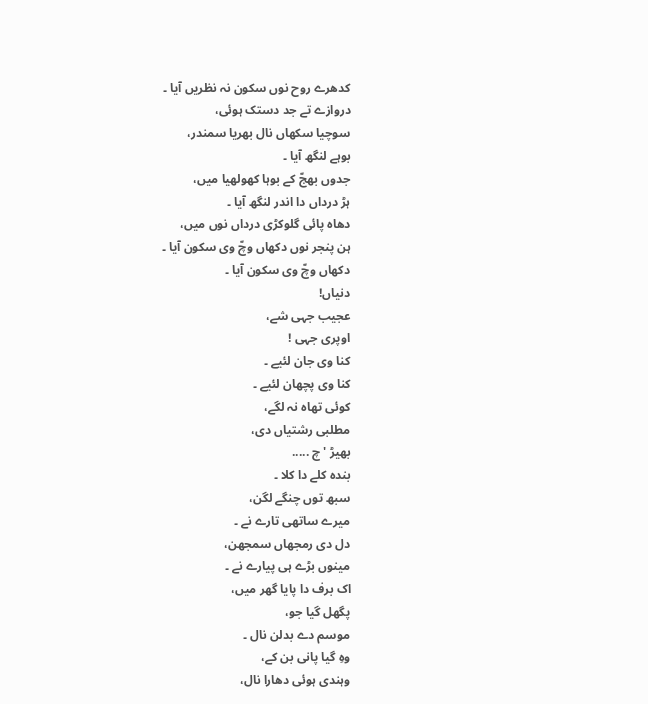کدھرے روح نوں سکون نہ نظریں آیا ۔
دروازے تے جد دستک ہوئی،
سوچیا سکھاں نال بھریا سمندر،
بوہے لنگھ آیا ۔
جدوں بھجّ کے بوہا کھولھیا میں،
ہڑ درداں دا اندر لنگھ آیا ۔
دھاہ پائی گلوکڑی درداں نوں میں،
ہن پنجر نوں دکھاں وچّ وی سکون آیا ۔
دکھاں وچّ وی سکون آیا ۔
دنیاں!
عجیب جہی شے،
اوپری جہی !
کنا وی جان لئیے ۔
کنا وی پچھان لئیے ۔
کوئی تھاہ نہ لگے،
مطلبی رشتیاں دی،
بھیڑ 'چ .....
بندہ کلے دا کلا ۔
سبھ توں چنگے لگن،
میرے ساتھی تارے نے ۔
دل دی رمجھاں سمجھن،
مینوں بڑے ہی پیارے نے ۔
اک برف دا پایا گھر میں،
پگھل گیا جو،
موسم دے بدلن نال ۔
وہِ گیا پانی بن کے،
وہندی ہوئی دھارا نال،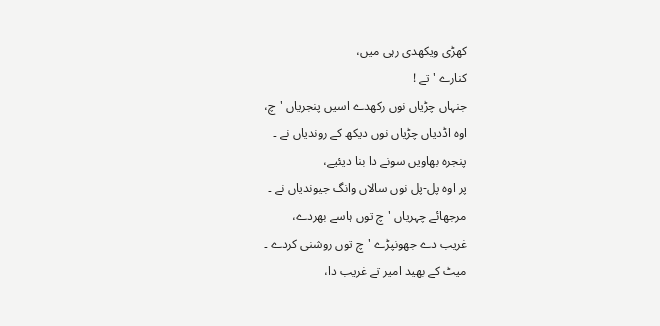کھڑی ویکھدی رہی میں،
کنارے 'تے !
جنہاں چڑیاں نوں رکھدے اسیں پنجریاں 'چ،
اوہ اڈدیاں چڑیاں نوں دیکھ کے روندیاں نے ۔
پنجرہ بھاویں سونے دا بنا دیئیے،
پر اوہ پل-پل نوں سالاں وانگ جیوندیاں نے ۔
مرجھائے چہریاں 'چ توں ہاسے بھردے،
غریب دے جھونپڑے 'چ توں روشنی کردے ۔
میٹ کے بھید امیر تے غریب دا،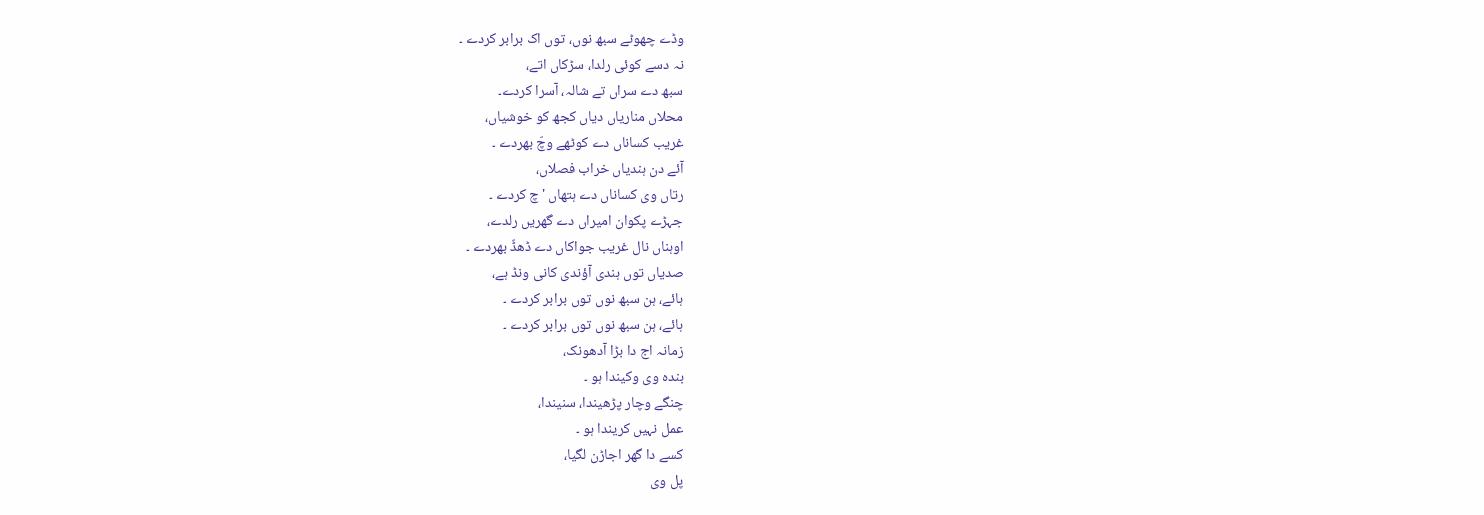وڈے چھوٹے سبھ نوں، توں اک برابر کردے ۔
نہ دسے کوئی رلدا، سڑکاں اتے،
سبھ دے سراں تے شالہ، آسرا کردے۔
محلاں مناریاں دیاں کجھ کو خوشیاں،
غریب کساناں دے کوٹھے وچّ بھردے ۔
آئے دن ہندیاں خراب فصلاں،
رتاں وی کساناں دے ہتھاں 'چ کردے ۔
جہڑے پکوان امیراں دے گھریں رلدے،
اوہناں نال غریب جواکاں دے ڈھڈّ بھردے ۔
صدیاں توں ہندی آؤندی کانی ونڈ ہے،
ہائے، ہن سبھ نوں توں برابر کردے ۔
ہائے، ہن سبھ نوں توں برابر کردے ۔
زمانہ اج دا بڑا آدھونک،
بندہ وی وکیندا ہو ۔
چنگے وچار پڑھیندا، سنیندا،
عمل نہیں کریندا ہو ۔
کسے دا گھر اجاڑن لگیا،
پل وی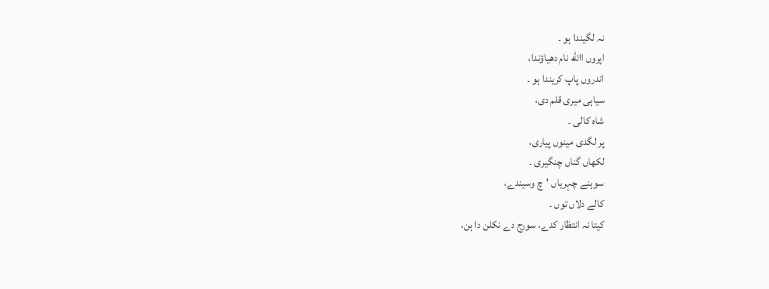نہ لگیندا ہو ۔
اپروں االله نام دھیاؤندا،
اندروں پاپ کریندا ہو ۔
سیاہی میری قلم دی،
شاہ کالی ۔
پر لگدی مینوں پیاری،
لکھاں گناں چنگیری ۔
سوہنے چہریاں 'چ وسیندے،
کالے دلاں توں ۔
کیتا نہ انتظار کدے، سورج دے نکلن دا ہن،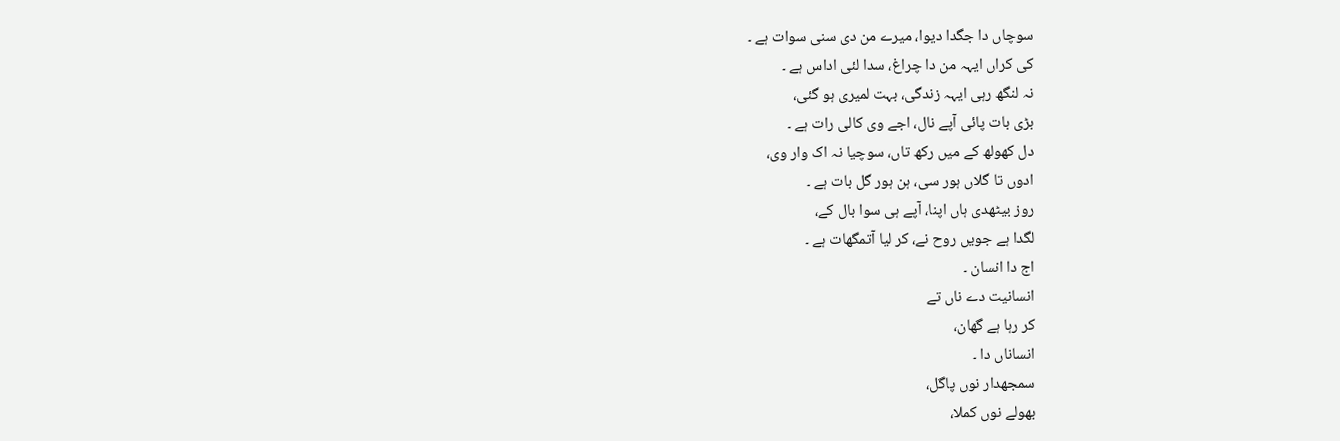سوچاں دا جگدا دیوا، میرے من دی سنی سوات ہے ۔
کی کراں ایہہ من دا چراغ، سدا لئی اداس ہے ۔
نہ لنگھ رہی ایہہ زندگی، بہت لمیری ہو گئی،
بڑی بات پائی آپے نال، اجے وی کالی رات ہے ۔
دل کھولھ کے میں رکھ تاں، سوچیا نہ اک وار وی،
ادوں تا گلاں ہور سی، ہن ہور گل بات ہے ۔
روز بیٹھدی ہاں اپنا، آپے ہی سوا بال کے،
لگدا ہے جویں روح نے، کر لیا آتمگھات ہے ۔
اج دا انسان ۔
انسانیت دے ناں تے
کر رہا ہے گھان،
انساناں دا ۔
سمجھدار نوں پاگل،
بھولے نوں کملا،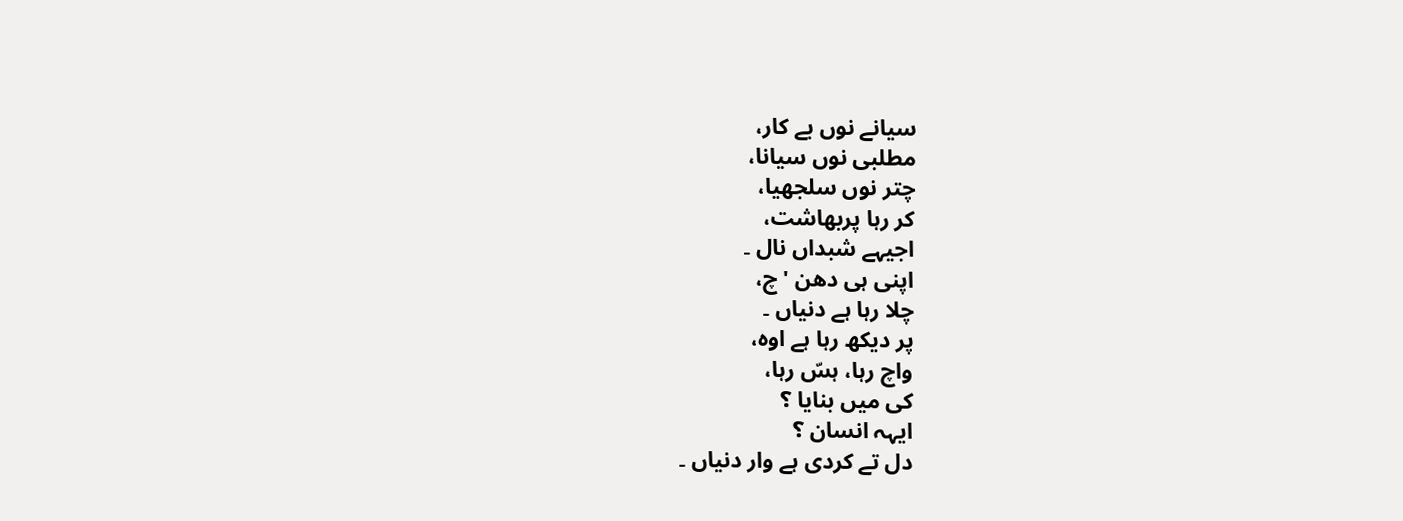سیانے نوں بے کار،
مطلبی نوں سیانا،
چتر نوں سلجھیا،
کر رہا پربھاشت،
اجیہے شبداں نال ۔
اپنی ہی دھن 'چ،
چلا رہا ہے دنیاں ۔
پر دیکھ رہا ہے اوہ،
واچ رہا، ہسّ رہا،
کی میں بنایا ؟
ایہہ انسان ؟
دل تے کردی ہے وار دنیاں ۔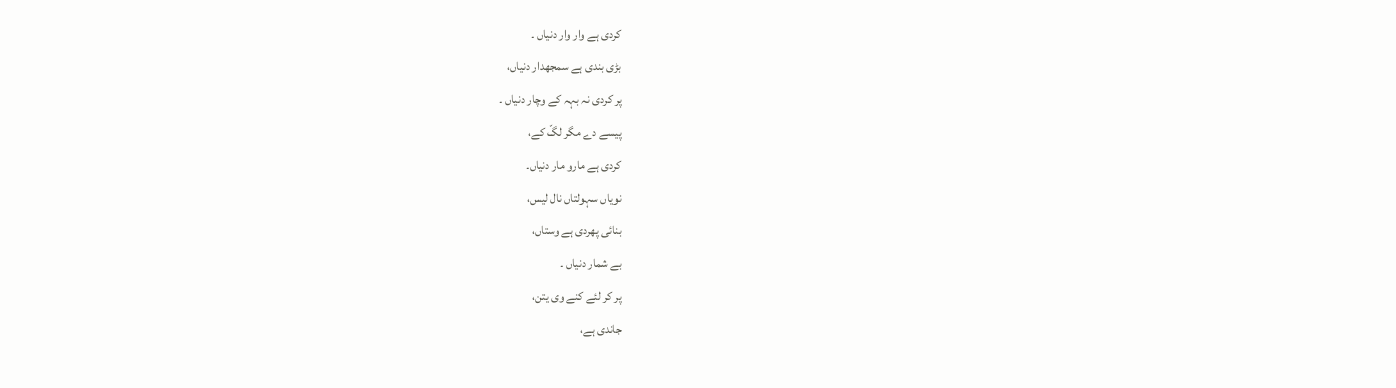کردی ہے وار وار دنیاں ۔
بڑی بندی ہے سمجھدار دنیاں،
پر کردی نہ بہہ کے وچار دنیاں ۔
پیسے دے مگر لگّ کے،
کردی ہے مارو مار دنیاں۔
نویاں سہولتاں نال لیس،
بنائی پھردی ہے وستاں،
بے شمار دنیاں ۔
پر کر لئے کنے وی یتن،
جاندی ہے،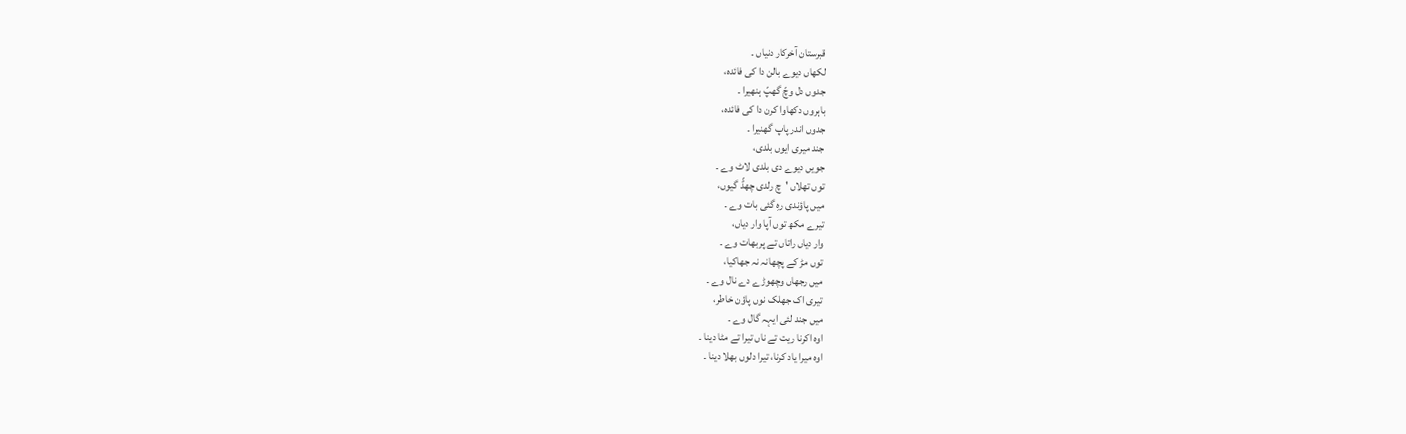قبرستان آخرکار دنیاں ۔
لکھاں دیوے بالن دا کی فائدہ،
جدوں دل وچّ گھپّ ہنھیرا ۔
باہروں دکھاوا کرن دا کی فائدہ،
جدوں اندر پاپ گھنیرا ۔
جند میری ایوں بلدی،
جویں دیوے دی بلدی لاٹ وے ۔
توں تھلاں 'چ رلدی چھڈّ گیوں،
میں پاؤندی رہِ گئی بات وے ۔
تیرے مکھ توں آپا وار دیاں،
وار دیاں راتاں تے پربھات وے ۔
توں مڑ کے پچھانہ نہ جھاکیا،
میں رجھاں وچھوڑے دے نال وے ۔
تیری اک جھلک نوں پاؤن خاطر،
میں جند لئی ایہہ گال وے ۔
اوہ اکرنا ریت تے ناں تیرا تے مٹا دینا ۔
اوہ میرا یاد کرنا، تیرا دلوں بھلا دینا ۔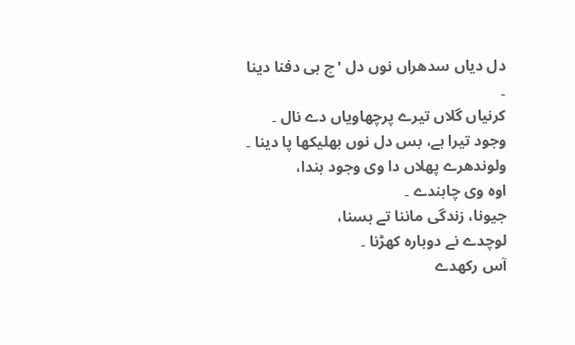دل دیاں سدھراں نوں دل 'چ ہی دفنا دینا ۔
کرنیاں گلاں تیرے پرچھاویاں دے نال ۔
وجود تیرا ہے، بس دل نوں بھلیکھا پا دینا ۔
ولوندھرے پھلاں دا وی وجود ہندا،
اوہ وی چاہندے ۔
جیونا، زندگی ماننا تے ہسنا،
لوچدے نے دوبارہ کھڑنا ۔
آس رکھدے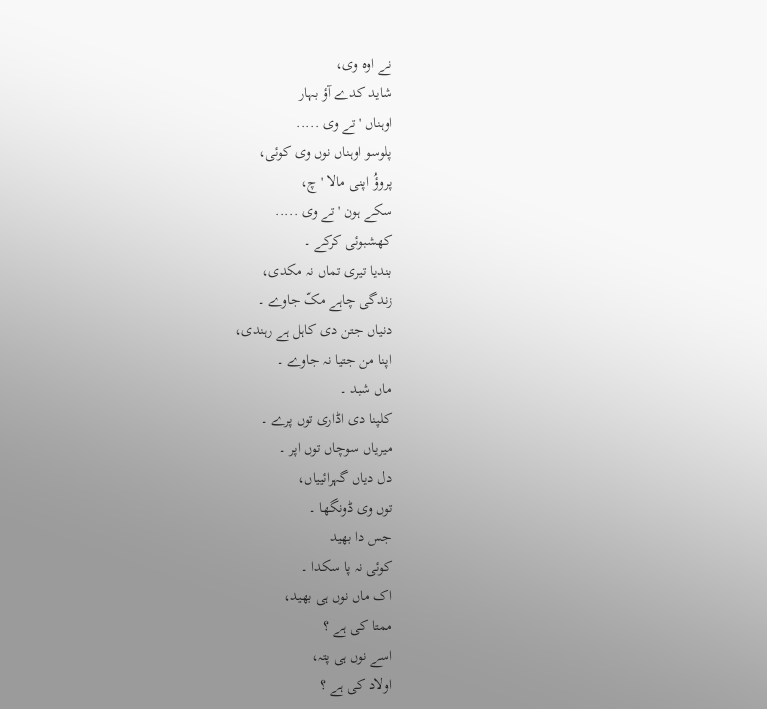نے اوہ وی،
شاید کدے آؤ بہار
اوہناں 'تے وی .....
پلوسو اوہناں نوں وی کوئی،
پروؤُ اپنی مالا 'چ،
سکے ہون 'تے وی .....
کھشبوئی کرکے ۔
بندیا تیری تماں نہ مکدی،
زندگی چاہے مکّ جاوے ۔
دنیاں جتن دی کاہل ہے رہندی،
اپنا من جتیا نہ جاوے ۔
ماں شبد ۔
کلپنا دی اڈاری توں پرے ۔
میریاں سوچاں توں اپر ۔
دل دیاں گہرائییاں،
توں وی ڈونگھا ۔
جس دا بھید
کوئی نہ پا سکدا ۔
اک ماں نوں ہی بھید،
ممتا کی ہے ؟
اسے نوں ہی پتہ،
اولاد کی ہے ؟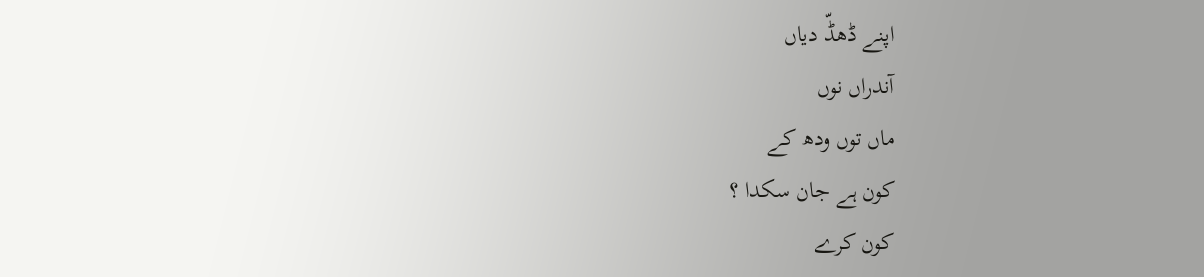اپنے ڈھڈّ دیاں
آندراں نوں
ماں توں ودھ کے
کون ہے جان سکدا ؟
کون کرے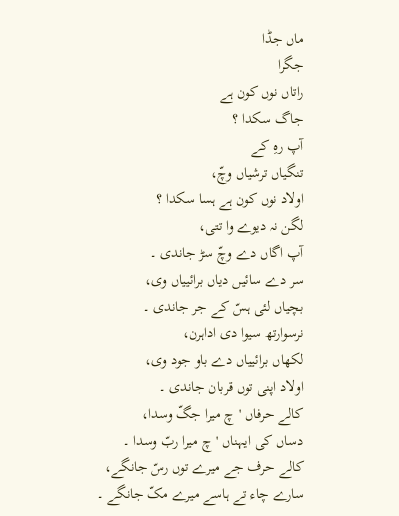ماں جڈا
جگرا
راتاں نوں کون ہے
جاگ سکدا ؟
آپ رہِ کے
تنگیاں ترشیاں وچّ،
اولاد نوں کون ہے ہسا سکدا ؟
لگن نہ دیوے وا تتی،
آپ اگاں دے وچّ سڑ جاندی ۔
سر دے سائیں دیاں برائییاں وی،
بچیاں لئی ہسّ کے جر جاندی ۔
نرسوارتھ سیوا دی اداہرن،
لکھاں برائییاں دے باو جود وی،
اولاد اپنی توں قربان جاندی ۔
کالے حرفاں 'چ میرا جگّ وسدا،
دساں کی ایہناں 'چ میرا ربّ وسدا ۔
کالے حرف جے میرے توں رسّ جانگے،
سارے چاء تے ہاسے میرے مکّ جانگے ۔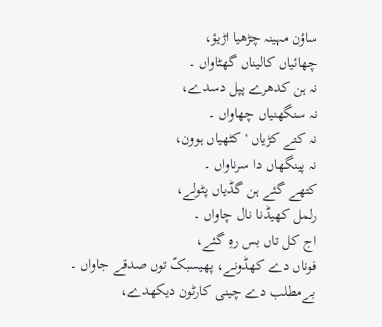ساؤن مہینہ چڑھیا اڑیؤ،
چھائیاں کالیناں گھٹاواں ۔
نہ ہن کدھرے پپل دسدے،
نہ سنگھنیاں چھاواں ۔
نہ کتے کڑیاں 'کٹھیاں ہوون،
نہ پینگھاں دا سرناواں ۔
کتھے گئے ہن گڈیاں پٹولے،
رلمل کھیڈنا نال چاواں ۔
اج کل تاں بس رہِ گئے،
فوناں دے کھڈونے، پھیسبکّ توں صدقے جاواں ۔
بےمطلب دے چینی کارٹون دیکھدے،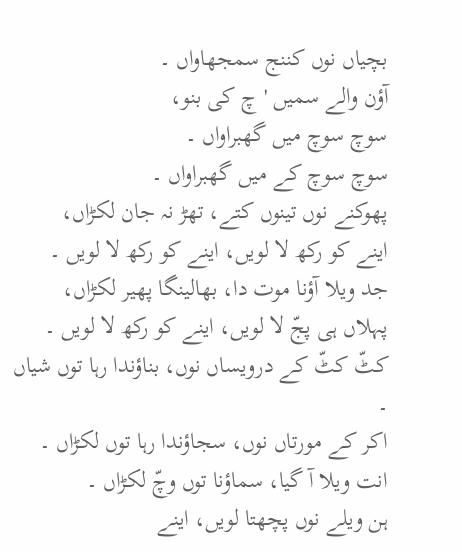بچیاں نوں کننج سمجھاواں ۔
آؤن والے سمیں 'چ کی بنو،
سوچ سوچ میں گھبراواں ۔
سوچ سوچ کے میں گھبراواں ۔
پھوکنے نوں تینوں کتے، تھڑ نہ جان لکڑاں،
اینے کو رکھ لا لویں، اینے کو رکھ لا لویں ۔
جد ویلا آؤنا موت دا، بھالینگا پھیر لکڑاں،
پہلاں ہی پجّ لا لویں، اینے کو رکھ لا لویں ۔
کٹّ کٹّ کے درویساں نوں، بناؤندا رہا توں شیاں ۔
اکر کے مورتاں نوں، سجاؤندا رہا توں لکڑاں ۔
انت ویلا آ گیا، سماؤنا توں وچّ لکڑاں ۔
ہن ویلے نوں پچھتا لویں، اینے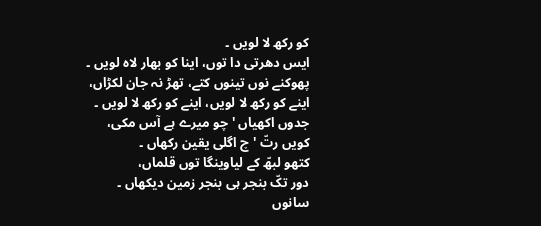کو رکھ لا لویں ۔
ایس دھرتی دا توں، اینا کو بھار لاہ لویں ۔
پھوکنے نوں تینوں کتے، تھڑ نہ جان لکڑاں،
اینے کو رکھ لا لویں، اینے کو رکھ لا لویں ۔
جدوں اکھیاں 'چو میرے ہے آس مکی،
کویں رتّ 'چ اگلی یقین رکھاں ۔
کتھو لبھّ کے لیاوینگا توں قلماں،
دور تکّ بنجر ہی بنجر زمین دیکھاں ۔
سانوں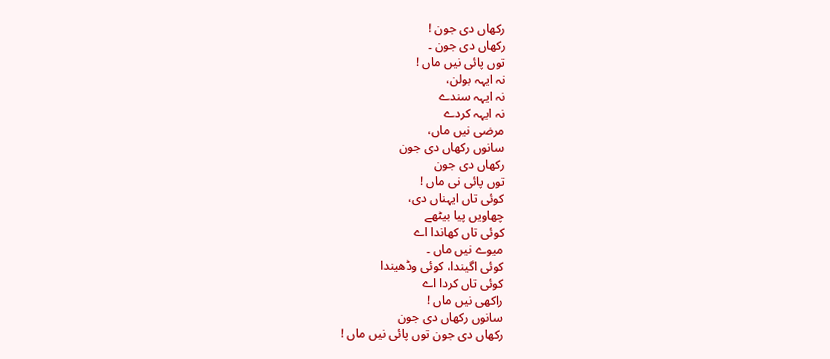رکھاں دی جون !
رکھاں دی جون ۔
توں پائی نیں ماں !
نہ ایہہ بولن،
نہ ایہہ سندے
نہ ایہہ کردے
مرضی نیں ماں،
سانوں رکھاں دی جون
رکھاں دی جون
توں پائی نی ماں !
کوئی تاں ایہناں دی،
چھاویں پیا بیٹھے
کوئی تاں کھاندا اے
میوے نیں ماں ۔
کوئی اگیندا، کوئی وڈھیندا
کوئی تاں کردا اے
راکھی نیں ماں !
سانوں رکھاں دی جون
رکھاں دی جون توں پائی نیں ماں !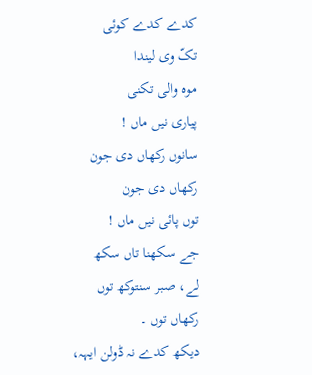کدے کدے کوئی
تکّ وی لیندا
موہ والی تکنی
پیاری نیں ماں !
سانوں رکھاں دی جون
رکھاں دی جون
توں پائی نیں ماں !
جے سکھنا تاں سکھ لے، صبر سنتوکھ توں رکھاں توں ۔
دیکھ کدے نہ ڈولن ایہہ،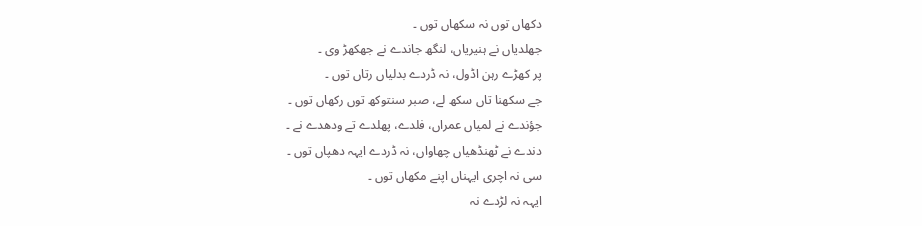دکھاں توں نہ سکھاں توں ۔
جھلدیاں نے ہنیریاں، لنگھ جاندے نے جھکھڑ وی ۔
پر کھڑے رہن اڈول، نہ ڈردے بدلیاں رتاں توں ۔
جے سکھنا تاں سکھ لے، صبر سنتوکھ توں رکھاں توں ۔
جؤندے نے لمیاں عمراں، فلدے، پھلدے تے ودھدے نے ۔
دندے نے ٹھنڈھیاں چھاواں، نہ ڈردے ایہہ دھپاں توں ۔
سی نہ اچری ایہناں اپنے مکھاں توں ۔
ایہہ نہ لڑدے نہ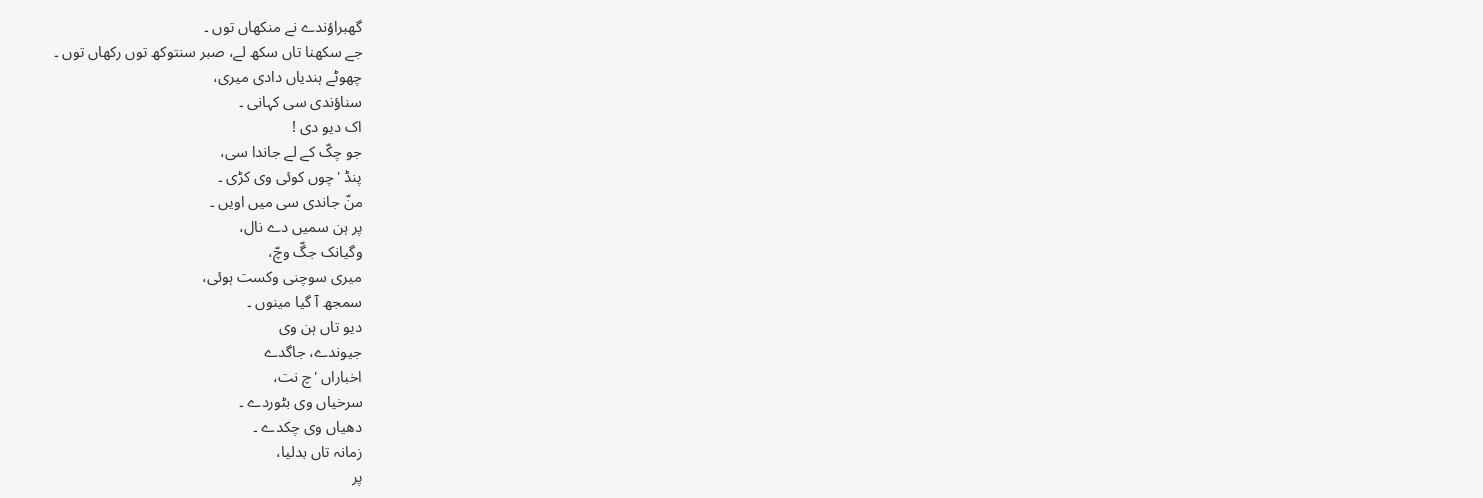گھبراؤندے نے منکھاں توں ۔
جے سکھنا تاں سکھ لے، صبر سنتوکھ توں رکھاں توں ۔
چھوٹے ہندیاں دادی میری،
سناؤندی سی کہانی ۔
اک دیو دی !
جو چکّ کے لے جاندا سی،
پنڈ 'چوں کوئی وی کڑی ۔
منّ جاندی سی میں اویں ۔
پر ہن سمیں دے نال،
وگیانک جگّ وچّ،
میری سوچنی وکست ہوئی،
سمجھ آ گیا مینوں ۔
دیو تاں ہن وی
جیوندے، جاگدے
اخباراں 'چ نت،
سرخیاں وی بٹوردے ۔
دھیاں وی چکدے ۔
زمانہ تاں بدلیا،
پر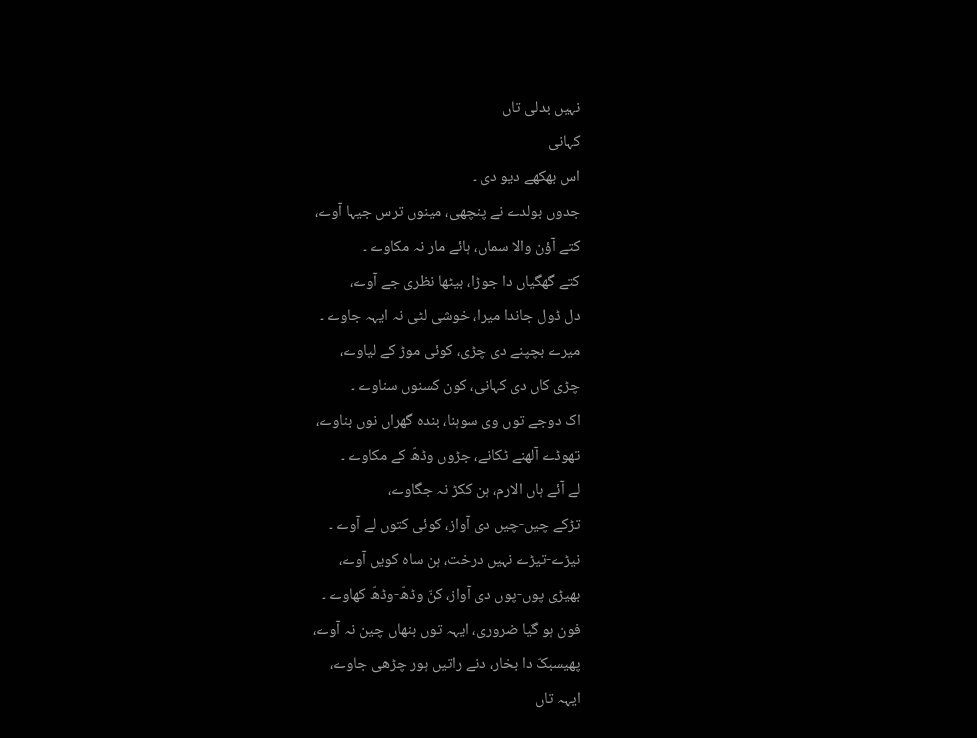نہیں بدلی تاں
کہانی
اس بھکھے دیو دی ۔
جدوں بولدے نے پنچھی، مینوں ترس جیہا آوے،
کتے آؤن والا سماں، ہائے مار نہ مکاوے ۔
کتے گھگیاں دا جوڑا، بیٹھا نظری جے آوے،
دل ڈول جاندا میرا، خوشی لٹی نہ ایہہ جاوے ۔
میرے بچپنے دی چڑی، کوئی موڑ کے لیاوے،
چڑی کاں دی کہانی، کون کسنوں سناوے ۔
اک دوجے توں وی سوہنا، بندہ گھراں نوں بناوے،
تھوڈے آلھنے ٹکانے، جڑوں وڈھّ کے مکاوے ۔
لے آئے ہاں الارم، ہن ککڑ نہ جگاوے،
تڑکے چیں-چیں دی آواز، کوئی کتوں لے آوے ۔
نیڑے-تیڑے نہیں درخت، ہن ساہ کویں آوے،
بھیڑی پوں-پوں دی آواز، کنّ وڈھّ-وڈھّ کھاوے ۔
فون ہو گیا ضروری، ایہہ توں بنھاں چین نہ آوے،
پھیسبکّ دا بخار، دنے راتیں ہور چڑھی جاوے،
ایہہ تاں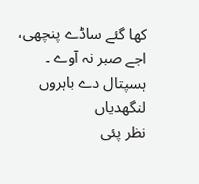کھا گئے ساڈے پنچھی، اجے صبر نہ آوے ۔
ہسپتال دے باہروں لنگھدیاں
نظر پئی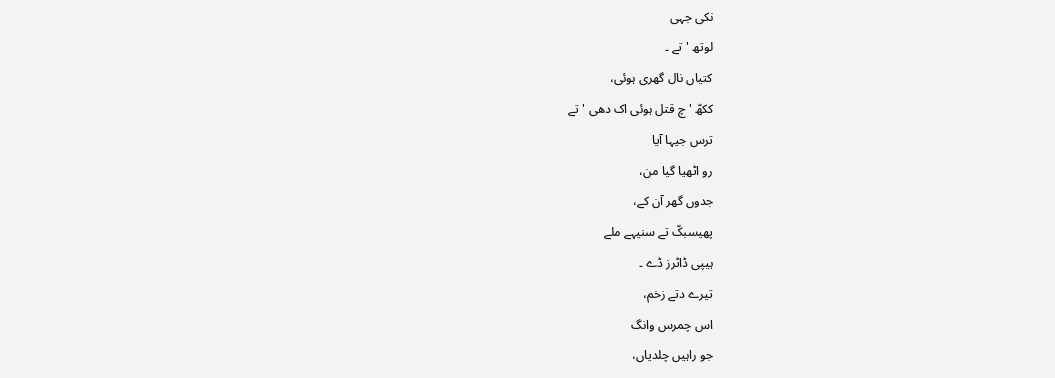نکی جہی
لوتھ 'تے ۔
کتیاں نال گھری ہوئی،
ککھّ 'چ قتل ہوئی اک دھی 'تے
ترس جیہا آیا
رو اٹھیا گیا من،
جدوں گھر آن کے،
پھیسبکّ تے سنیہے ملے
ہیپی ڈاٹرز ڈے ۔
تیرے دتے زخم،
اس چمرس وانگ
جو راہیں چلدیاں،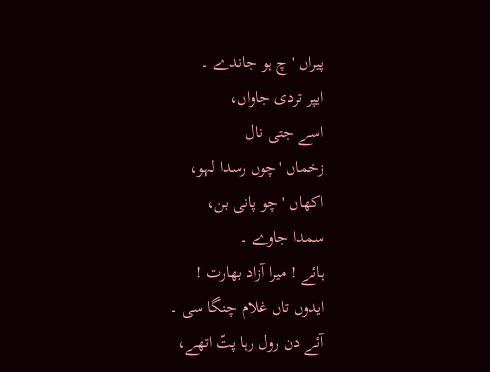پیراں 'چ ہو جاندے ۔
ایپر تردی جاواں،
اسے جتی نال
زخماں 'چوں رسدا لہو،
اکھاں 'چو پانی بن،
سمدا جاوے ۔
ہائے ! میرا آزاد بھارت !
ایدوں تاں غلام چنگا سی ۔
آئے دن رول رہا پتّ اتھے،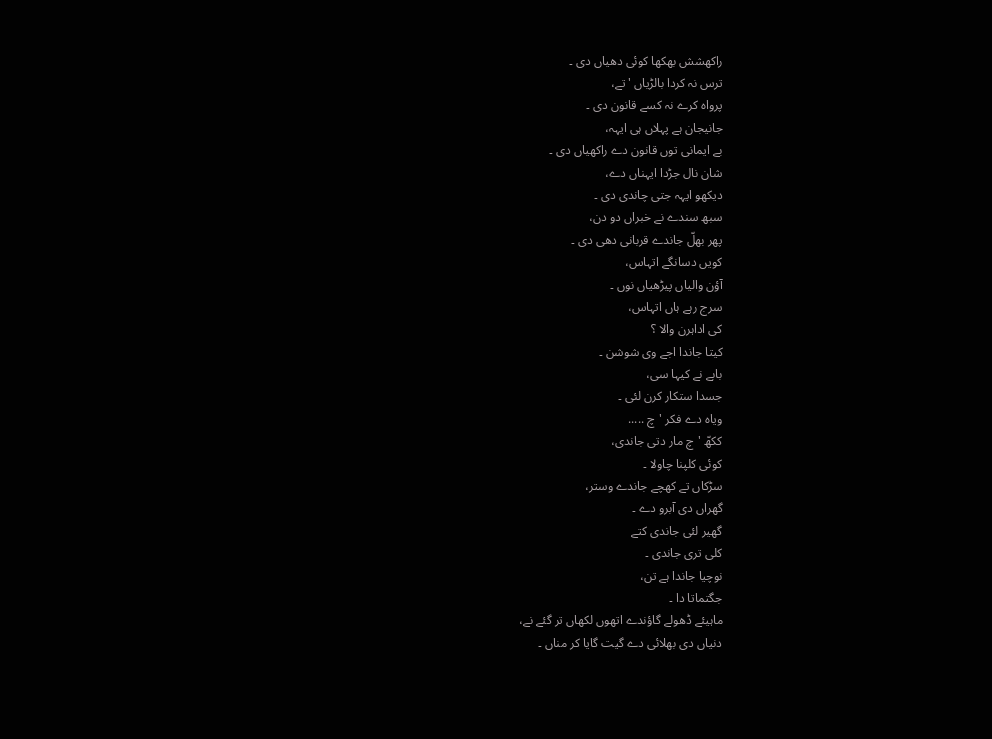راکھشش بھکھا کوئی دھیاں دی ۔
ترس نہ کردا بالڑیاں 'تے،
پرواہ کرے نہ کسے قانون دی ۔
جانیجان ہے پہلاں ہی ایہہ،
بے ایمانی توں قانون دے راکھیاں دی ۔
شان نال جڑدا ایہناں دے،
دیکھو ایہہ جتی چاندی دی ۔
سبھ سندے نے خبراں دو دن،
پھر بھلّ جاندے قربانی دھی دی ۔
کویں دسانگے اتہاس،
آؤن والیاں پیڑھیاں نوں ۔
سرج رہے ہاں اتہاس،
کی اداہرن والا ؟
کیتا جاندا اجے وی شوشن ۔
بابے نے کیہا سی،
جسدا ستکار کرن لئی ۔
ویاہ دے فکر 'چ .....
ککھّ 'چ مار دتی جاندی،
کوئی کلپنا چاولا ۔
سڑکاں تے کھچے جاندے وستر،
گھراں دی آبرو دے ۔
گھیر لئی جاندی کتے
کلی تری جاندی ۔
نوچیا جاندا ہے تن،
جگتماتا دا ۔
ماہیئے ڈھولے گاؤندے اتھوں لکھاں تر گئے نے،
دنیاں دی بھلائی دے گیت گایا کر مناں ۔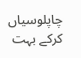چاپلوسیاں کرکے بہت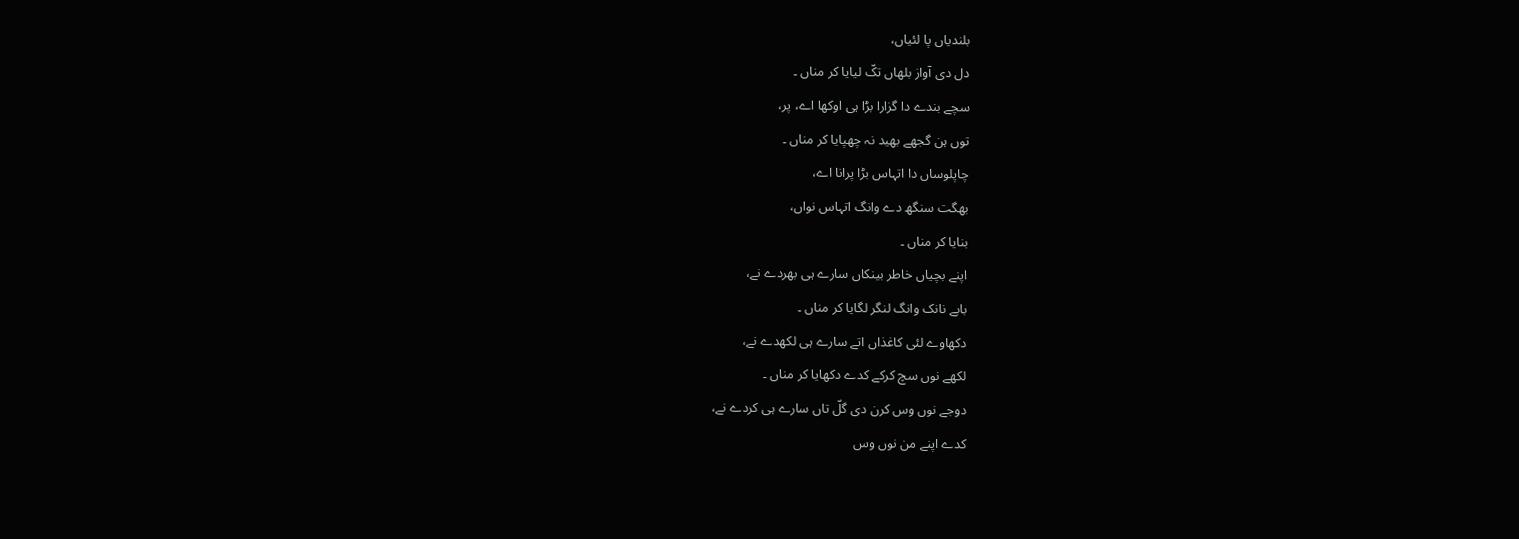بلندیاں پا لئیاں،
دل دی آواز بلھاں تکّ لیایا کر مناں ۔
سچے بندے دا گزارا بڑا ہی اوکھا اے، پر،
توں ہن گجھے بھید نہ چھپایا کر مناں ۔
چاپلوساں دا اتہاس بڑا پرانا اے،
بھگت سنگھ دے وانگ اتہاس نواں،
بنایا کر مناں ۔
اپنے بچیاں خاطر بینکاں سارے ہی بھردے نے،
بابے نانک وانگ لنگر لگایا کر مناں ۔
دکھاوے لئی کاغذاں اتے سارے ہی لکھدے نے،
لکھے نوں سچ کرکے کدے دکھایا کر مناں ۔
دوجے نوں وس کرن دی گلّ تاں سارے ہی کردے نے،
کدے اپنے من نوں وس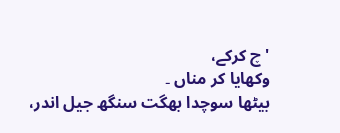'چ کرکے،
وکھایا کر مناں ۔
بیٹھا سوچدا بھگت سنگھ جیل اندر،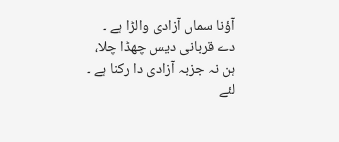آؤنا سماں آزادی والڑا ہے ۔
دے قربانی دیس چھڈا چلا،
ہن نہ جزبہ آزادی دا رکنا ہے ۔
لئے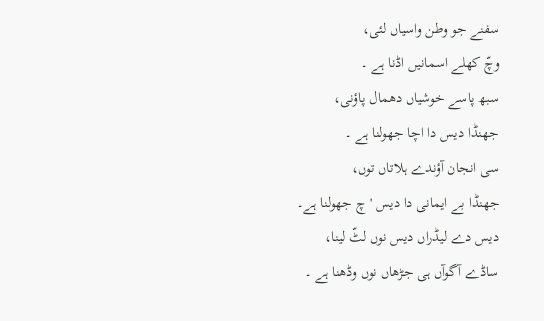سفنے جو وطن واسیاں لئی،
وچّ کھلے اسمانیں اڈنا ہے ۔
سبھ پاسے خوشیاں دھمال پاؤنی،
جھنڈا دیس دا اچا جھولنا ہے ۔
سی انجان آؤندے ہلاتاں توں،
جھنڈا بے ایمانی دا دیس 'چ جھولنا ہے۔
دیس دے لیڈراں دیس نوں لٹّ لینا،
ساڈے آگوآں ہی جڑھاں نوں وڈھنا ہے ۔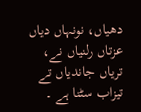دھیاں، نونہاں دیاں عزتاں رلنیاں نے،
تریاں جاندیاں تے تیزاب سٹنا ہے ۔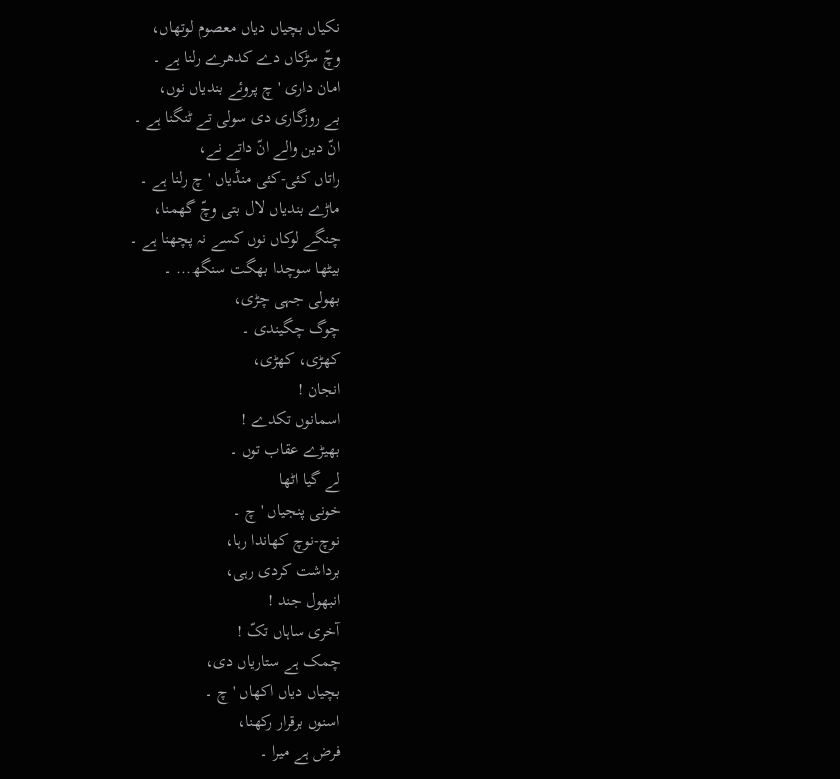نکیاں بچیاں دیاں معصوم لوتھاں،
وچّ سڑکاں دے کدھرے رلنا ہے ۔
امان داری 'چ پروئے بندیاں نوں،
بے روزگاری دی سولی تے ٹنگنا ہے ۔
انّ دین والے انّ داتے نے،
راتاں کئی-کئی منڈیاں 'چ رلنا ہے ۔
ماڑے بندیاں لال بتی وچّ گھمنا،
چنگے لوکاں نوں کسے نہ پچھنا ہے ۔
بیٹھا سوچدا بھگت سنگھ... ۔
بھولی جہی چڑی،
چوگ چگیندی ۔
کھڑی، کھڑی،
انجان !
اسمانوں تکدے !
بھیڑے عقاب توں ۔
لے گیا اٹھا
خونی پنجیاں 'چ ۔
نوچ-نوچ کھاندا رہا،
برداشت کردی رہی،
انبھول جند !
آخری ساہاں تکّ !
چمک ہے ستاریاں دی،
بچیاں دیاں اکھاں 'چ ۔
اسنوں برقرار رکھنا،
فرض ہے میرا ۔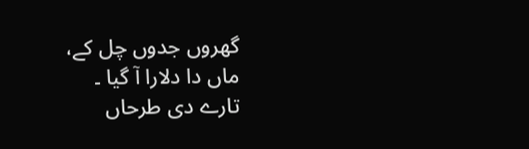گھروں جدوں چل کے،
ماں دا دلارا آ گیا ۔
تارے دی طرحاں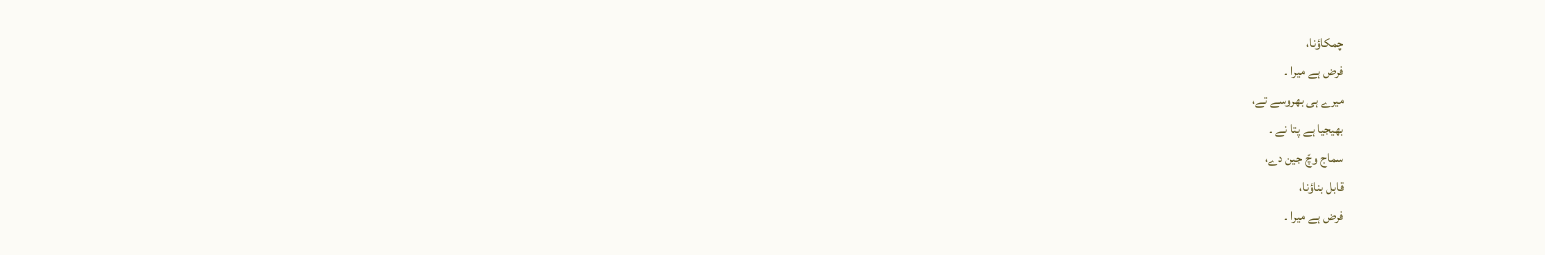چمکاؤنا،
فرض ہے میرا ۔
میرے ہی بھروسے تے،
بھیجیا ہے پتا نے ۔
سماج وچّ جین دے،
قابل بناؤنا،
فرض ہے میرا ۔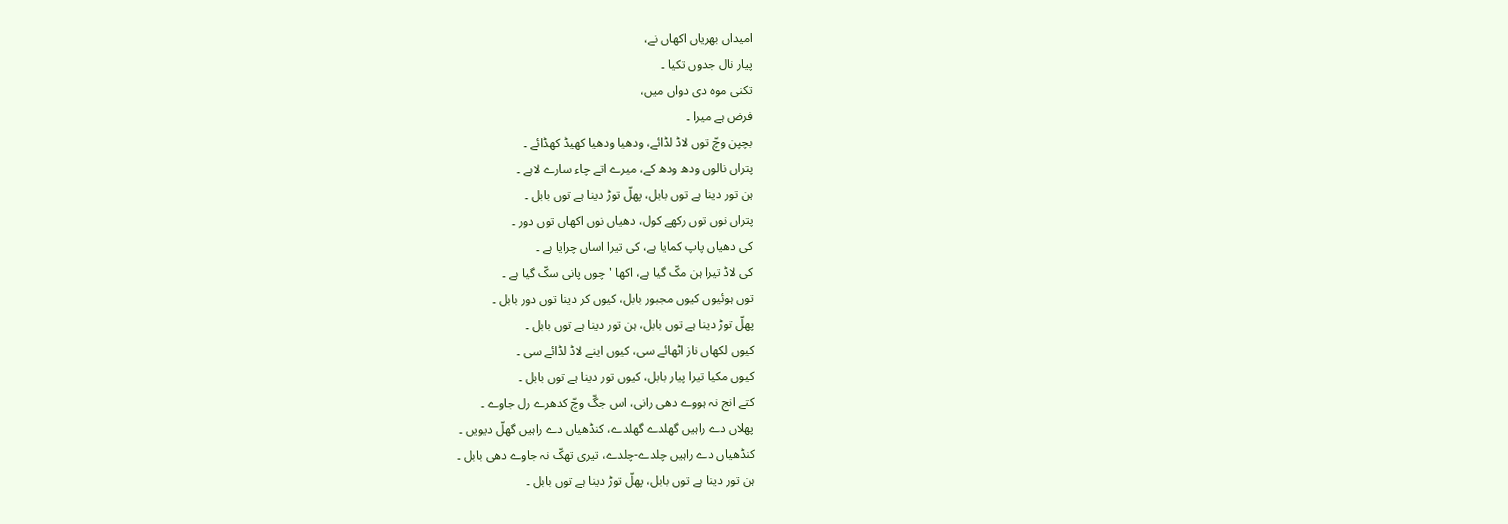امیداں بھریاں اکھاں نے،
پیار نال جدوں تکیا ۔
تکنی موہ دی دواں میں،
فرض ہے میرا ۔
بچپن وچّ توں لاڈ لڈائے، ودھیا ودھیا کھیڈ کھڈائے ۔
پتراں نالوں ودھ ودھ کے، میرے اتے چاء سارے لاہے ۔
ہن تور دینا ہے توں بابل، پھلّ توڑ دینا ہے توں بابل ۔
پتراں نوں توں رکھے کول، دھیاں نوں اکھاں توں دور ۔
کی دھیاں پاپ کمایا ہے، کی تیرا اساں چرایا ہے ۔
کی لاڈ تیرا ہن مکّ گیا ہے، اکھا 'چوں پانی سکّ گیا ہے ۔
توں ہوئیوں کیوں مجبور بابل، کیوں کر دینا توں دور بابل ۔
پھلّ توڑ دینا ہے توں بابل، ہن تور دینا ہے توں بابل ۔
کیوں لکھاں ناز اٹھائے سی، کیوں اینے لاڈ لڈائے سی ۔
کیوں مکیا تیرا پیار بابل، کیوں تور دینا ہے توں بابل ۔
کتے انج نہ ہووے دھی رانی، اس جگّ وچّ کدھرے رل جاوے ۔
پھلاں دے راہیں گھلدے گھلدے، کنڈھیاں دے راہیں گھلّ دیویں ۔
کنڈھیاں دے راہیں چلدے-چلدے، تیری تھکّ نہ جاوے دھی بابل ۔
ہن تور دینا ہے توں بابل، پھلّ توڑ دینا ہے توں بابل ۔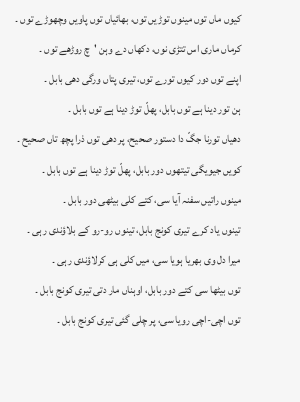کیوں ماں توں مینوں توڑیں توں، بھائیاں توں پاویں وچھوڑے توں ۔
کرماں ماری اس تتڑی نوں، دکھاں دے وہن 'چ روڑھے توں ۔
اپنے توں دور کیوں تورے توں، تیری پتاں ورگی دھی بابل ۔
ہن تور دینا ہے توں بابل، پھلّ توڑ دینا ہے توں بابل ۔
دھیاں تورنا جگّ دا دستور صحیح، پر دھی توں ذرا پچھ تاں صحیح ۔
کویں جیویگی تیتھوں دور بابل، پھلّ توڑ دینا ہے توں بابل ۔
مینوں راتیں سفنہ آیا سی، کتے کلی بیٹھی دور بابل ۔
تینوں یاد کرے تیری کونج بابل، تینوں رو-رو کے بلاؤندی رہی ۔
میرا دل وی بھریا ہویا سی، میں کلی ہی کرلاؤندی رہی ۔
توں بیٹھا سی کتے دور بابل، اوہناں مار دتی تیری کونج بابل ۔
توں اچی-اچی رویا سی، پر چلی گئی تیری کونج بابل ۔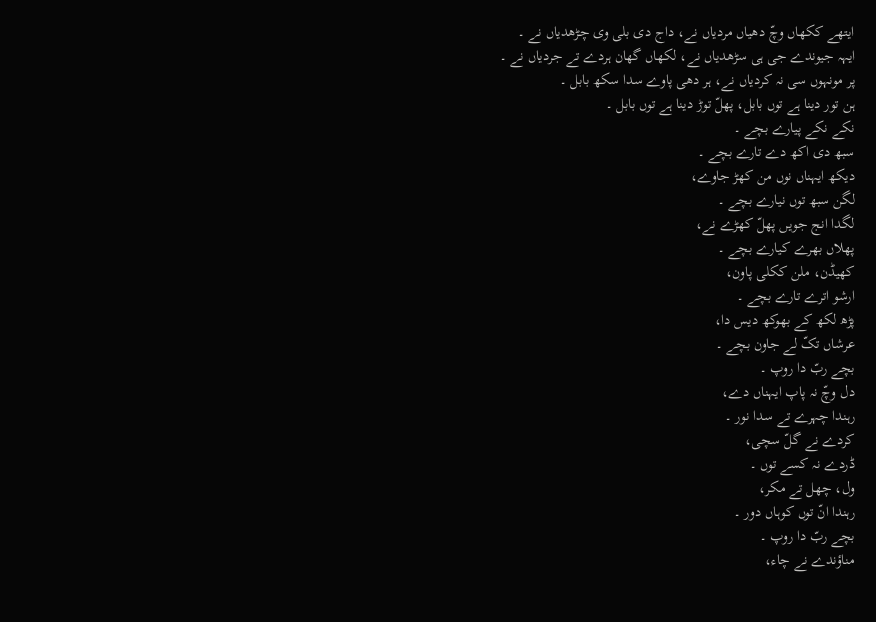ایتھے ککھاں وچّ دھیاں مردیاں نے، داج دی بلی وی چڑھدیاں نے ۔
ایہہ جیوندے جی ہی سڑھدیاں نے، لکھاں گھان ہردے تے جردیاں نے ۔
پر مونہوں سی نہ کردیاں نے، ہر دھی پاوے سدا سکھ بابل ۔
ہن تور دینا ہے توں بابل، پھلّ توڑ دینا ہے توں بابل ۔
نکے نکے پیارے بچے ۔
سبھ دی اکھ دے تارے بچے ۔
دیکھ ایہناں نوں من کھڑ جاوے،
لگن سبھ توں نیارے بچے ۔
لگدا انج جویں پھلّ کھڑے نے،
پھلاں بھرے کیارے بچے ۔
کھیڈن، ملن ککلی پاون،
ارشو اترے تارے بچے ۔
پڑھ لکھ کے بھوکھ دیس دا،
عرشاں تکّ لے جاون بچے ۔
بچے ربّ دا روپ ۔
دل وچّ نہ پاپ ایہناں دے،
رہندا چہرے تے سدا نور ۔
کردے نے گلّ سچی،
ڈردے نہ کسے توں ۔
ول، چھل تے مکر،
رہندا انّ توں کوہاں دور ۔
بچے ربّ دا روپ ۔
مناؤندے نے چاء،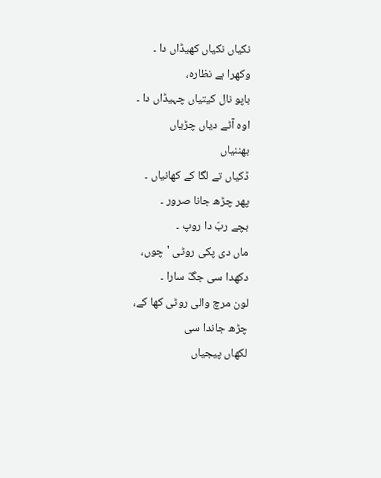نکیاں نکیاں کھیڈاں دا ۔
وکھرا ہے نظارہ،
باپو نال کیتیاں چہیڈاں دا ۔
اوہ آٹے دیاں چڑیاں
بھننیاں
ڈکیاں تے لگا کے کھانیاں ۔
پھر چڑھ جانا صرور ۔
بچے ربّ دا روپ ۔
ماں دی پکی روٹی 'چوں،
دکھدا سی جگّ سارا ۔
لون مرچ والی روٹی کھا کے،
چڑھ جاندا سی
لکھاں پیجیاں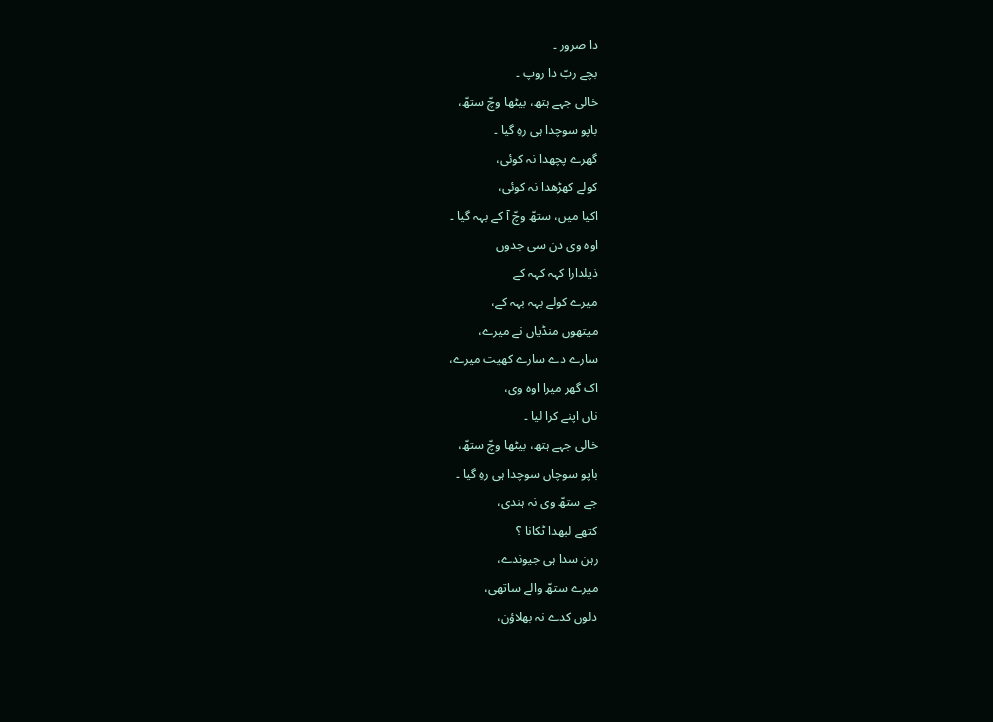دا صرور ۔
بچے ربّ دا روپ ۔
خالی جہے ہتھ، بیٹھا وچّ ستھّ،
باپو سوچدا ہی رہِ گیا ۔
گھرے پچھدا نہ کوئی،
کولے کھڑھدا نہ کوئی،
اکیا میں، ستھّ وچّ آ کے بہہ گیا ۔
اوہ وی دن سی جدوں
ذیلدارا کہہ کہہ کے
میرے کولے بہہ بہہ کے،
میتھوں منڈیاں نے میرے،
سارے دے سارے کھیت میرے،
اک گھر میرا اوہ وی،
ناں اپنے کرا لیا ۔
خالی جہے ہتھ، بیٹھا وچّ ستھّ،
باپو سوچاں سوچدا ہی رہِ گیا ۔
جے ستھّ وی نہ ہندی،
کتھے لبھدا ٹکانا ؟
رہن سدا ہی جیوندے،
میرے ستھّ والے ساتھی،
دلوں کدے نہ بھلاؤن،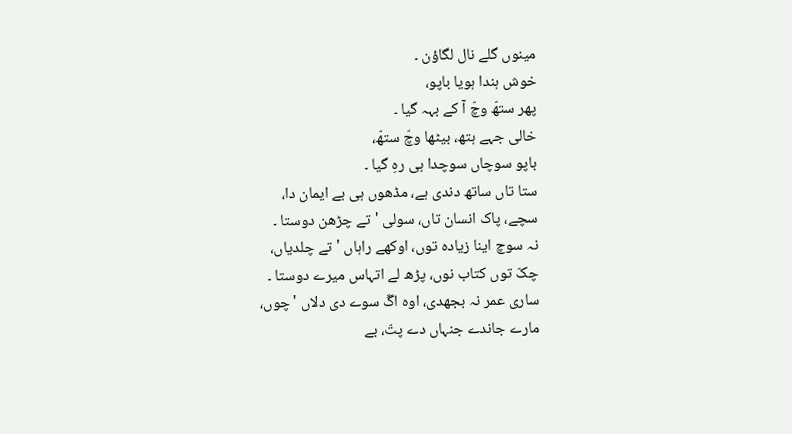مینوں گلے نال لگاؤن ۔
خوش ہندا ہویا باپو،
پھر ستھّ وچّ آ کے بہہ گیا ۔
خالی جہے ہتھ، بیٹھا وچّ ستھّ،
باپو سوچاں سوچدا ہی رہِ گیا ۔
ستا تاں ساتھ دندی ہے، مڈھوں ہی بے ایمان دا،
سچے، پاک انسان تاں، سولی 'تے چڑھن دوستا ۔
نہ سوچ اینا زیادہ توں، اوکھے راہاں 'تے چلدیاں،
چکّ توں کتاب نوں، پڑھ لے اتہاس میرے دوستا ۔
ساری عمر نہ بجھدی، اوہ اگّ سوے دی دلاں 'چوں،
مارے جاندے جنہاں دے پتّ، بے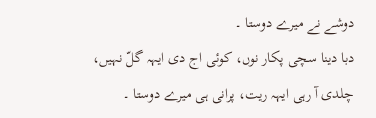دوشے نے میرے دوستا ۔
دبا دینا سچی پکار نوں، کوئی اج دی ایہہ گلّ نہیں،
چلدی آ رہی ایہہ ریت، پرانی ہی میرے دوستا ۔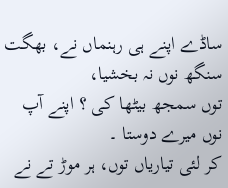ساڈے اپنے ہی رہنماں نے، بھگت سنگھ نوں نہ بخشیا،
توں سمجھ بیٹھا کی ؟ اپنے آپ نوں میرے دوستا ۔
کر لئی تیاریاں توں، ہر موڑ تے نے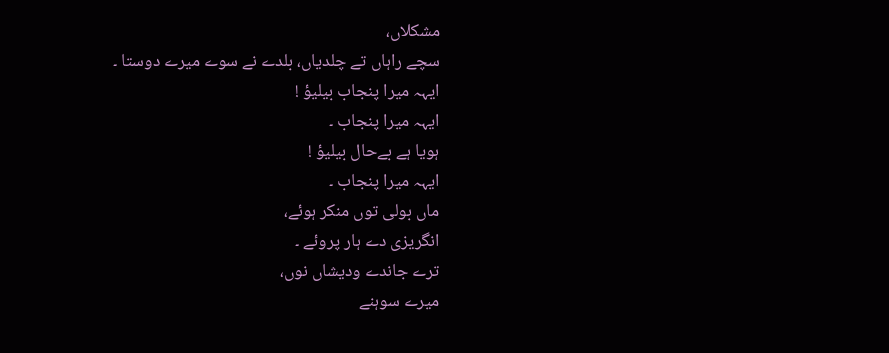مشکلاں،
سچے راہاں تے چلدیاں، بلدے نے سوے میرے دوستا ۔
ایہہ میرا پنجاب بیلیؤ !
ایہہ میرا پنجاب ۔
ہویا ہے بےحال بیلیؤ !
ایہہ میرا پنجاب ۔
ماں بولی توں منکر ہوئے،
انگریزی دے ہار پروئے ۔
ترے جاندے ودیشاں نوں،
میرے سوہنے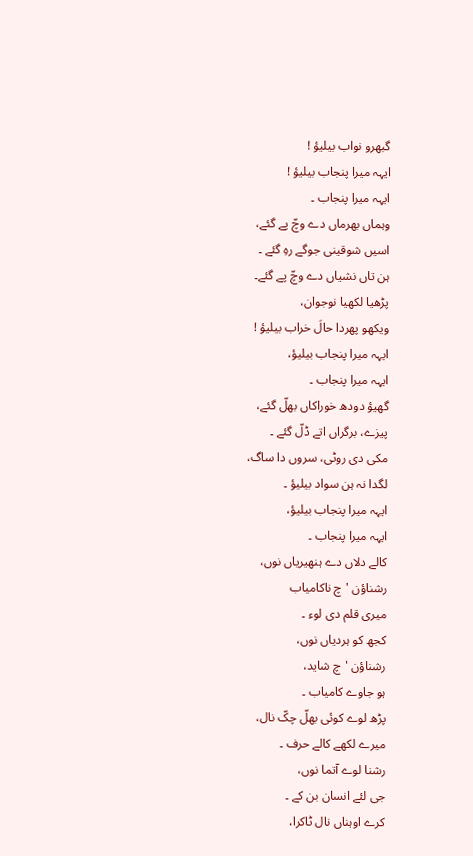گبھرو نواب بیلیؤ !
ایہہ میرا پنجاب بیلیؤ !
ایہہ میرا پنجاب ۔
وہماں بھرماں دے وچّ پے گئے،
اسیں شوقینی جوگے رہِ گئے ۔
ہن تاں نشیاں دے وچّ پے گئے۔
پڑھیا لکھیا نوجوان،
ویکھو پھردا حالَ خراب بیلیؤ !
ایہہ میرا پنجاب بیلیؤ،
ایہہ میرا پنجاب ۔
گھیؤ دودھ خوراکاں بھلّ گئے،
پیزے، برگراں اتے ڈلّ گئے ۔
مکی دی روٹی، سروں دا ساگ،
لگدا نہ ہن سواد بیلیؤ ۔
ایہہ میرا پنجاب بیلیؤ،
ایہہ میرا پنجاب ۔
کالے دلاں دے ہنھیریاں نوں،
رشناؤن 'چ ناکامیاب
میری قلم دی لوء ۔
کجھ کو ہردیاں نوں،
رشناؤن 'چ شاید،
ہو جاوے کامیاب ۔
پڑھ لوے کوئی بھلّ چکّ نال،
میرے لکھے کالے حرف ۔
رشنا لوے آتما نوں،
جی لئے انسان بن کے ۔
کرے اوہناں نال ٹاکرا،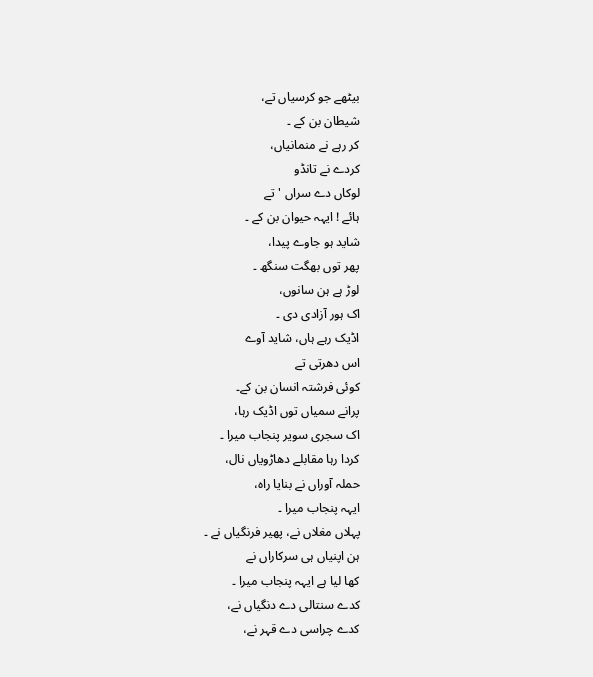بیٹھے جو کرسیاں تے،
شیطان بن کے ۔
کر رہے نے منمانیاں،
کردے نے تانڈو
لوکاں دے سراں 'تے
ہائے ! ایہہ حیوان بن کے ۔
شاید ہو جاوے پیدا،
پھر توں بھگت سنگھ ۔
لوڑ ہے ہن سانوں،
اک ہور آزادی دی ۔
اڈیک رہے ہاں، شاید آوے
اس دھرتی تے
کوئی فرشتہ انسان بن کے۔
پرانے سمیاں توں اڈیک رہا،
اک سجری سویر پنجاب میرا ۔
کردا رہا مقابلے دھاڑویاں نال،
حملہ آوراں نے بنایا راہ،
ایہہ پنجاب میرا ۔
پہلاں مغلاں نے، پھیر فرنگیاں نے ۔
ہن اپنیاں ہی سرکاراں نے
کھا لیا ہے ایہہ پنجاب میرا ۔
کدے سنتالی دے دنگیاں نے،
کدے چراسی دے قہر نے،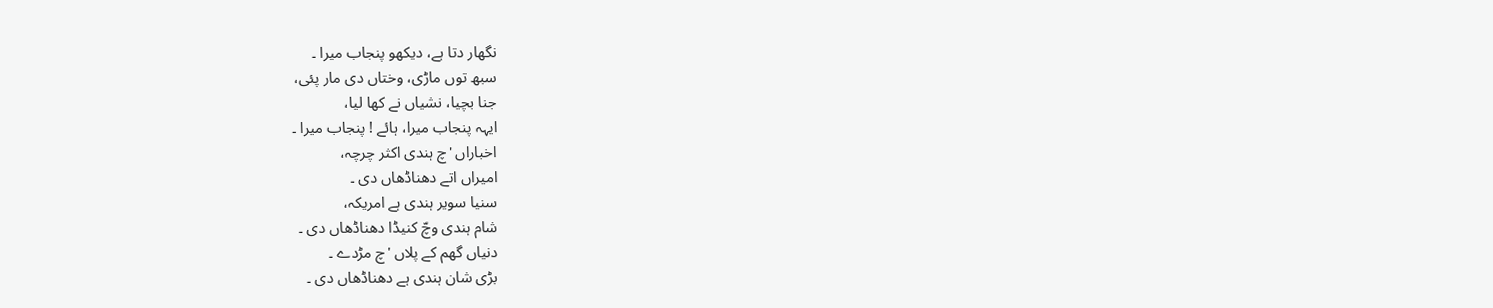نگھار دتا ہے، دیکھو پنجاب میرا ۔
سبھ توں ماڑی، وختاں دی مار پئی،
جنا بچیا، نشیاں نے کھا لیا،
ایہہ پنجاب میرا، ہائے ! پنجاب میرا ۔
اخباراں 'چ ہندی اکثر چرچہ،
امیراں اتے دھناڈھاں دی ۔
سنیا سویر ہندی ہے امریکہ،
شام ہندی وچّ کنیڈا دھناڈھاں دی ۔
دنیاں گھم کے پلاں 'چ مڑدے ۔
بڑی شان ہندی ہے دھناڈھاں دی ۔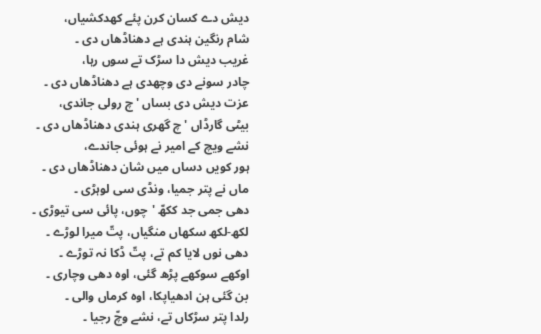دیش دے کسان کرن پئے کھدکشیاں،
شام رنگین ہندی ہے دھناڈھاں دی ۔
غریب دیش دا سڑک تے سوں رہا،
چادر سونے دی وچھدی ہے دھناڈھاں دی ۔
عزت دیش دی بساں 'چ رولی جاندی،
بیٹی گارڈاں 'چ گھری ہندی دھناڈھاں دی ۔
نشے ویچ کے امیر نے ہوئی جاندے،
ہور کویں دساں میں شان دھناڈھاں دی ۔
ماں نے پتر جمیا، ونڈی سی لوہڑی ۔
دھی جمی جد ککھّ 'چوں، پائی سی تیوڑی ۔
لکھ-لکھ سکھاں منگیاں، پتّ میرا لوڑے ۔
دھی نوں لایا کم تے، پتّ ڈکا نہ توڑے ۔
اوکھے سوکھے پڑھ گئی، اوہ دھی وچاری ۔
بن گئی ہن ادھیاپکا، اوہ کرماں والی ۔
رلدا پتر سڑکاں تے، نشے وچّ رجیا ۔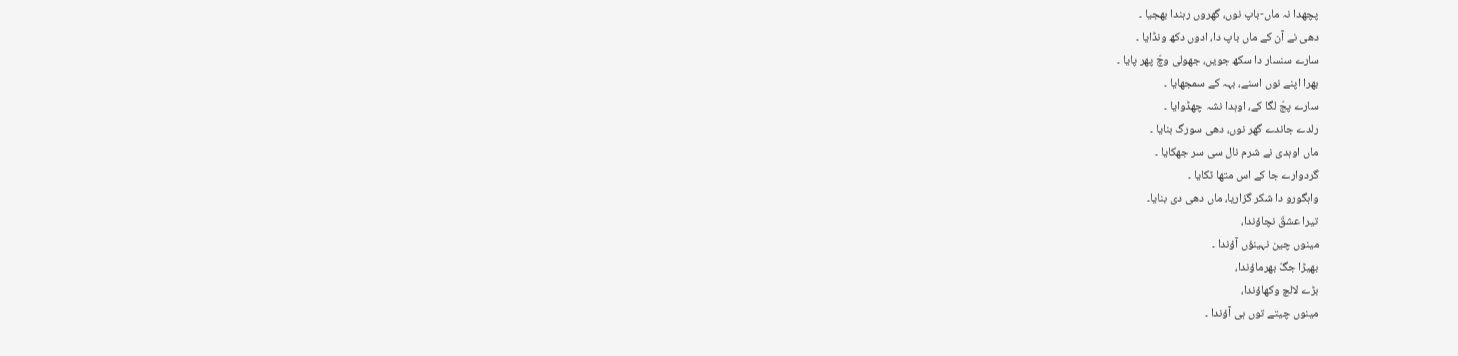پچھدا نہ ماں-باپ نوں، گھروں رہندا بھجیا ۔
دھی نے آن کے ماں باپ دا، ادوں دکھ ونڈایا ۔
سارے سنسار دا سکھ جویں، جھولی وچّ پھر پایا ۔
بھرا اپنے نوں اسنے، بہہ کے سمجھایا ۔
سارے پجّ لگا کے، اوہدا نشہ چھڈوایا ۔
رلدے جاندے گھر نوں، دھی سورگ بنایا ۔
ماں اوہدی نے شرم نال سی سر جھکایا ۔
گردوارے جا کے اس متھا ٹکایا ۔
واہگورو دا شکر گزاریا، ماں دھی دی بنایا۔
تیرا عشقَ نچاؤندا،
مینوں چین نہینؤں آؤندا ۔
بھیڑا جگّ بھرماؤندا،
بڑے لالچ وکھاؤندا،
مینوں چیتے توں ہی آؤندا ۔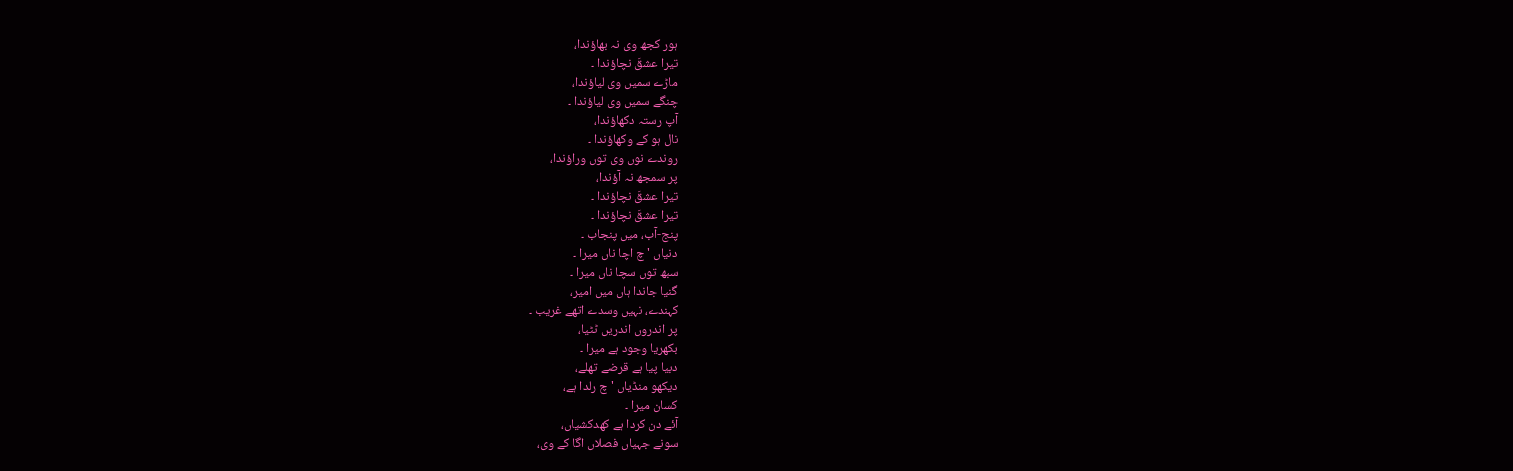ہور کجھ وی نہ بھاؤندا،
تیرا عشقَ نچاؤندا ۔
ماڑے سمیں وی لیاؤندا،
چنگے سمیں وی لیاؤندا ۔
آپ رستہ دکھاؤندا،
نال ہو کے وکھاؤندا ۔
روندے نوں وی توں وراؤندا،
پر سمجھ نہ آؤندا،
تیرا عشقَ نچاؤندا ۔
تیرا عشقَ نچاؤندا ۔
پنج-آب، میں پنجاب ۔
دنیاں 'چ اچا ناں میرا ۔
سبھ توں سچا ناں میرا ۔
گنیا جاندا ہاں میں امیر،
کہندے، نہیں وسدے اتھے غریب ۔
پر اندروں اندریں ٹٹیا،
بکھریا وجود ہے میرا ۔
دبیا پیا ہے قرضے تھلے،
دیکھو منڈیاں 'چ رلدا ہے،
کسان میرا ۔
آئے دن کردا ہے کھدکشیاں،
سونے جہیاں فصلاں اگا کے وی،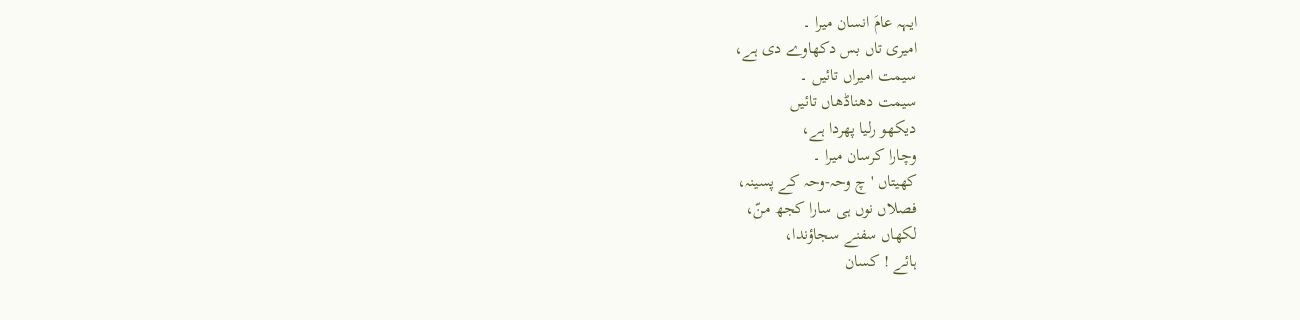ایہہ عامَ انسان میرا ۔
امیری تاں بس دکھاوے دی ہے،
سیمت امیراں تائیں ۔
سیمت دھناڈھاں تائیں
دیکھو رلیا پھردا ہے،
وچارا کرسان میرا ۔
کھیتاں 'چ وحہ-وحہ کے پسینہ،
فصلاں نوں ہی سارا کجھ منّ،
لکھاں سفنے سجاؤندا،
ہائے ! کسان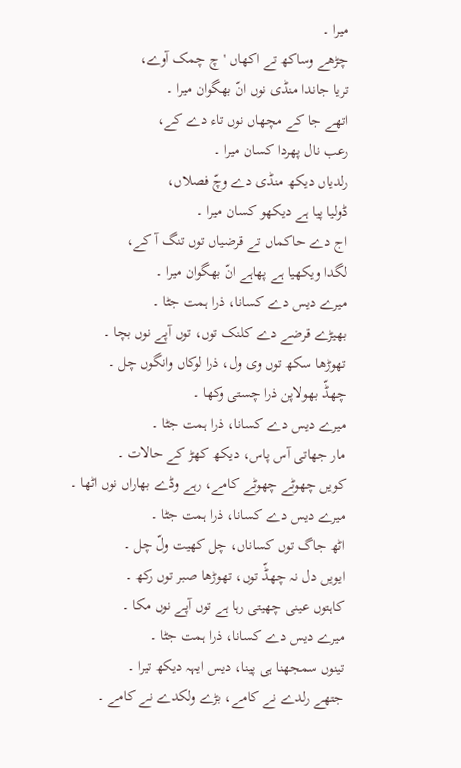میرا ۔
چڑھے وساکھ تے اکھاں 'چ چمک آوے،
تریا جاندا منڈی نوں انّ بھگوان میرا ۔
اتھے جا کے مچھاں نوں تاء دے کے،
رعب نال پھردا کسان میرا ۔
رلدیاں دیکھ منڈی دے وچّ فصلاں،
ڈولیا پیا ہے دیکھو کسان میرا ۔
اج دے حاکماں تے قرضیاں توں تنگ آ کے،
لگدا ویکھیا ہے پھاہے انّ بھگوان میرا ۔
میرے دیس دے کسانا، ذرا ہمت جٹا ۔
بھیڑے قرضے دے کلنک توں، توں آپے نوں بچا ۔
تھوڑھا سکھ توں وی ول، ذرا لوکاں وانگوں چل ۔
چھڈّ بھولاپن ذرا چستی وکھا ۔
میرے دیس دے کسانا، ذرا ہمت جٹا ۔
مار جھاتی آس پاس، دیکھ کھڑ کے حالات ۔
کویں چھوٹے چھوٹے کامے، رہے وڈے بھاراں نوں اٹھا ۔
میرے دیس دے کسانا، ذرا ہمت جٹا ۔
اٹھ جاگ توں کساناں، چل کھیت ولّ چل ۔
ایویں دل نہ چھڈّ توں، تھوڑھا صبر توں رکھ ۔
کاہتوں عینی چھیتی رہا ہے توں آپے نوں مکا ۔
میرے دیس دے کسانا، ذرا ہمت جٹا ۔
تینوں سمجھنا ہی پینا، دیس ایہہ دیکھ تیرا ۔
جتھے رلدے نے کامے، بڑے ولکدے نے کامے ۔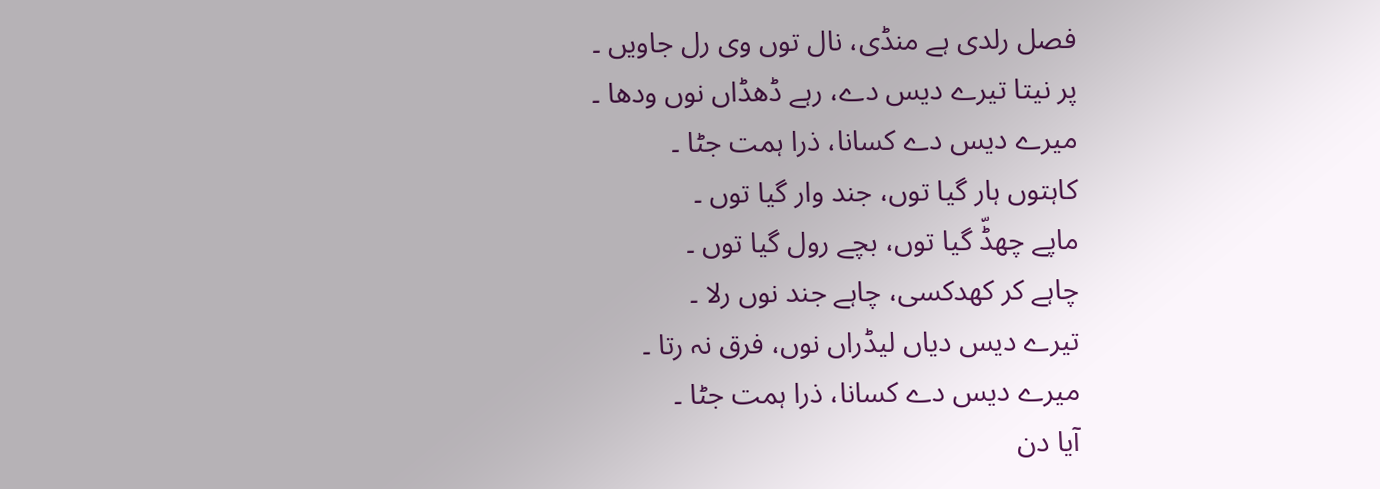فصل رلدی ہے منڈی، نال توں وی رل جاویں ۔
پر نیتا تیرے دیس دے، رہے ڈھڈاں نوں ودھا ۔
میرے دیس دے کسانا، ذرا ہمت جٹا ۔
کاہتوں ہار گیا توں، جند وار گیا توں ۔
ماپے چھڈّ گیا توں، بچے رول گیا توں ۔
چاہے کر کھدکسی، چاہے جند نوں رلا ۔
تیرے دیس دیاں لیڈراں نوں، فرق نہ رتا ۔
میرے دیس دے کسانا، ذرا ہمت جٹا ۔
آیا دن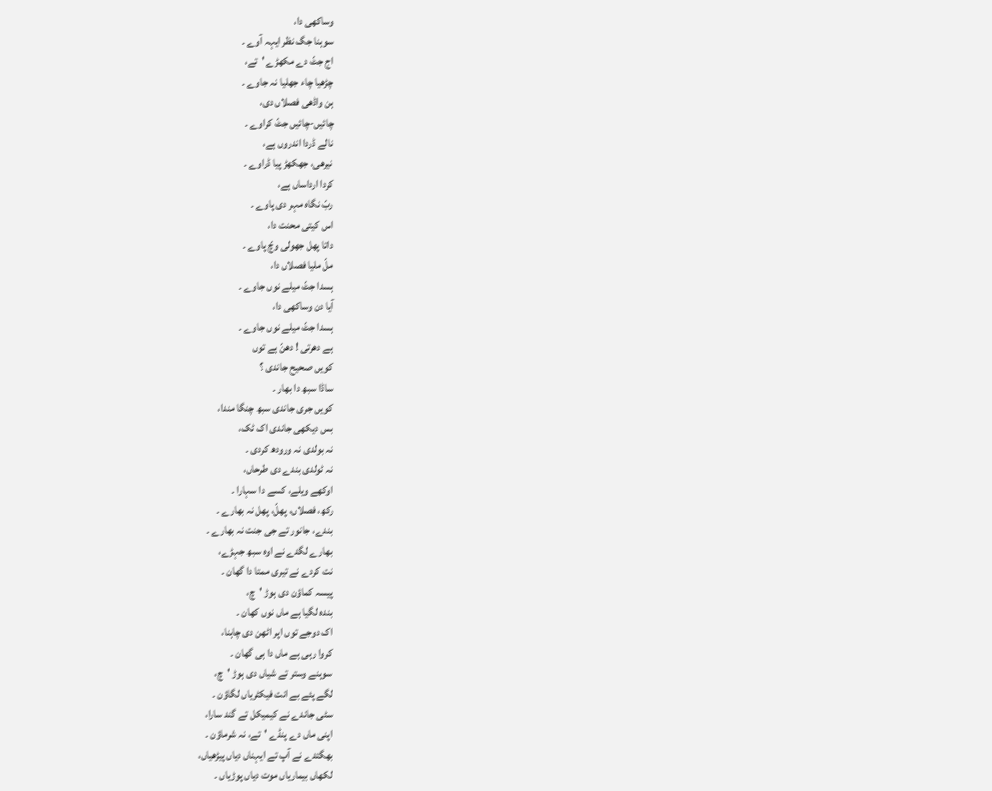وساکھی دا،
سوہنا جگ نظر ایہہ آوے ۔
اج جٹّ دے مکھڑے 'تے،
چڑھیا چاء جھلیا نہ جاوے ۔
ہن واڈھی فصلاں دی،
چائیں-چائیں جٹّ کراوے ۔
نالے ڈردا اندروں ہے،
نیرھی، جھکھڑ پیا ڈراوے ۔
کردا ارداساں ہے،
ربّ نگاہ مہر دی پاوے ۔
اس کیتی محنت دا،
داتا پھل جھولی وچّ پاوے ۔
ملّ ملیا فصلاں دا،
ہسدا جٹّ میلے نوں جاوے ۔
آیا دن وساکھی دا،
ہسدا جٹّ میلے نوں جاوے ۔
ہے دھرتی ! دھنّ ہے توں
کویں صحیح جاندی ؟
ساڈا سبھ دا بھار ۔
کویں جری جاندی سبھ چنگا مندا،
بس دیکھی جاندی اک ٹک،
نہ بولدی نہ ورودھ کردی ۔
نہ ٹولدی بندے دی طرحاں،
اوکھے ویلے، کسے دا سہارا ۔
رکھ، فصلاں، پھلّ، پھل نہ بھارے ۔
بندے، جانور تے جی جنت نہ بھارے ۔
بھارے لگدے نے اوہ سبھ جہڑے،
نت کردے نے تیری ممتا دا گھان ۔
پیسہ کماؤن دی ہوڑ 'چ،
بندہ لگیا ہے ماں نوں کھان ۔
اک دوجے توں اپر اٹھن دی چاہنا،
کروا رہی ہے ماں دا ہی گھان ۔
سوہنے وستر تے شیاں دی ہوڑ 'چ،
لگے پئے بے انت فیکٹریاں لگاؤن ۔
سٹی جاندے نے کیمیکل تے گند سارا،
اپنی ماں دے پنڈے 'تے، نہ شرماؤن ۔
بھگتدے نے آپ تے ایہناں دیاں پیڑھیاں،
لکھاں بیماریاں موت دیاں پوڑیاں ۔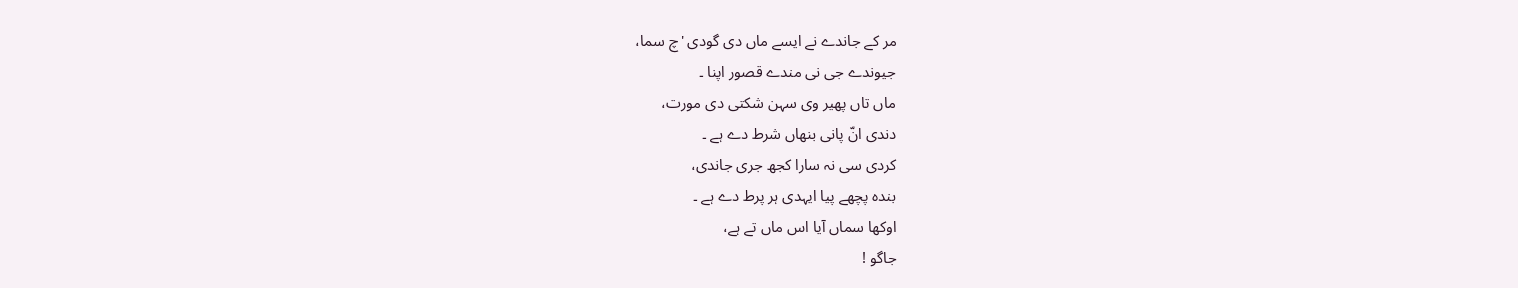مر کے جاندے نے ایسے ماں دی گودی 'چ سما،
جیوندے جی نی مندے قصور اپنا ۔
ماں تاں پھیر وی سہن شکتی دی مورت،
دندی انّ پانی بنھاں شرط دے ہے ۔
کردی سی نہ سارا کجھ جری جاندی،
بندہ پچھے پیا ایہدی ہر پرط دے ہے ۔
اوکھا سماں آیا اس ماں تے ہے،
جاگو !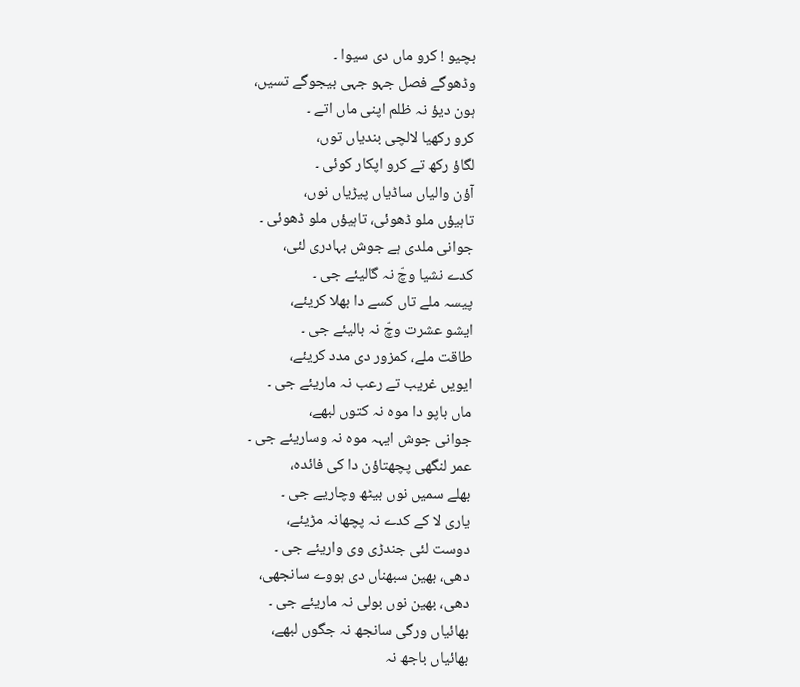بچیو ! کرو ماں دی سیوا ۔
وڈھوگے فصل جہو جہی بیجوگے تسیں،
ہون دیؤ نہ ظلم اپنی ماں اتے ۔
کرو رکھیا لالچی بندیاں توں،
لگاؤ رکھ تے کرو اپکار کوئی ۔
آؤن والیاں ساڈیاں پیڑیاں نوں،
تاہیؤں ملو ڈھوئی، تاہیؤں ملو ڈھوئی ۔
جوانی ملدی ہے جوش بہادری لئی،
کدے نشیا وچّ نہ گالیئے جی ۔
پیسہ ملے تاں کسے دا بھلا کریئے،
ایشو عشرت وچّ نہ بالیئے جی ۔
طاقت ملے، کمزور دی مدد کریئے،
ایویں غریب تے رعب نہ ماریئے جی ۔
ماں باپو دا موہ نہ کتوں لبھے،
جوانی جوش ایہہ موہ نہ وساریئے جی ۔
عمر لنگھی پچھتاؤن دا کی فائدہ،
بھلے سمیں نوں بیٹھ وچاریے جی ۔
یاری لا کے کدے نہ پچھانہ مڑیئے،
دوست لئی جندڑی وی واریئے جی ۔
دھی، بھین سبھناں دی ہووے سانجھی،
دھی، بھین نوں بولی نہ ماریئے جی ۔
بھائیاں ورگی سانجھ نہ جگوں لبھے،
بھائیاں باجھ نہ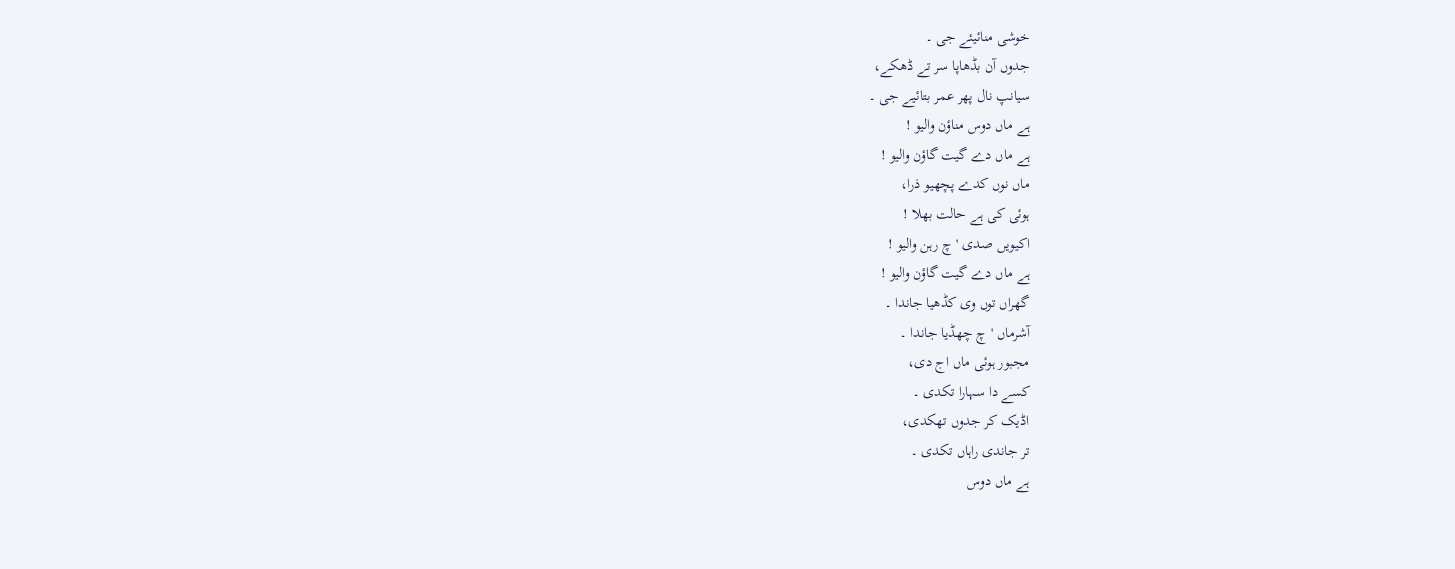خوشی منائیئے جی ۔
جدوں آن بڈھاپا سر تے ڈھکے،
سیانپ نال پھر عمر بتائیے جی ۔
ہے ماں دوس مناؤن والیو !
ہے ماں دے گیت گاؤن والیو !
ماں نوں کدے پچھیو ذرا،
ہوئی کی ہے حالت بھلا !
اکیویں صدی 'چ رہن والیو !
ہے ماں دے گیت گاؤن والیو !
گھراں توں وی کڈھیا جاندا ۔
آشرماں 'چ چھڈیا جاندا ۔
مجبور ہوئی ماں اج دی،
کسے دا سہارا تکدی ۔
اڈیک کر جدوں تھکدی،
تر جاندی راہاں تکدی ۔
ہے ماں دوس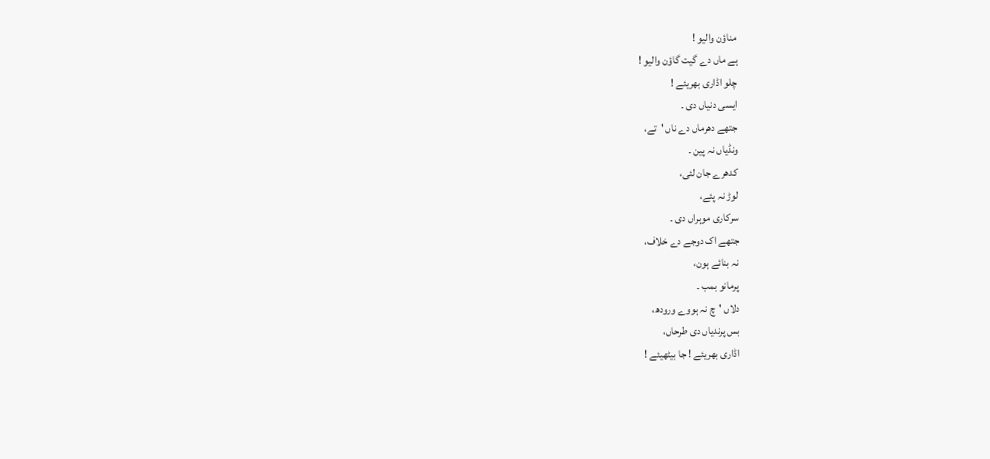مناؤن والیو !
ہے ماں دے گیت گاؤن والیو !
چلو اڈاری بھریئے !
ایسی دنیاں دی ۔
جتھے دھرماں دے ناں 'تے،
ونڈیاں نہ پین ۔
کدھرے جان لئی،
لوڑ نہ پئے،
سرکاری موہراں دی ۔
جتھے اک دوجے دے خلاف،
نہ بنائے ہون،
پرمانو بمب ۔
دلاں 'چ نہ ہووے ورودھ،
بس پرندیاں دی طرحاں،
اڈاری بھریئے ! جا بیٹھیئے !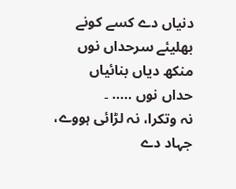دنیاں دے کسے کونے
بھلیئے سرحداں نوں
منکھ دیاں بنائیاں
حداں نوں ..... ۔
نہ وتکرا، نہ لڑائی ہووے،
جہاد دے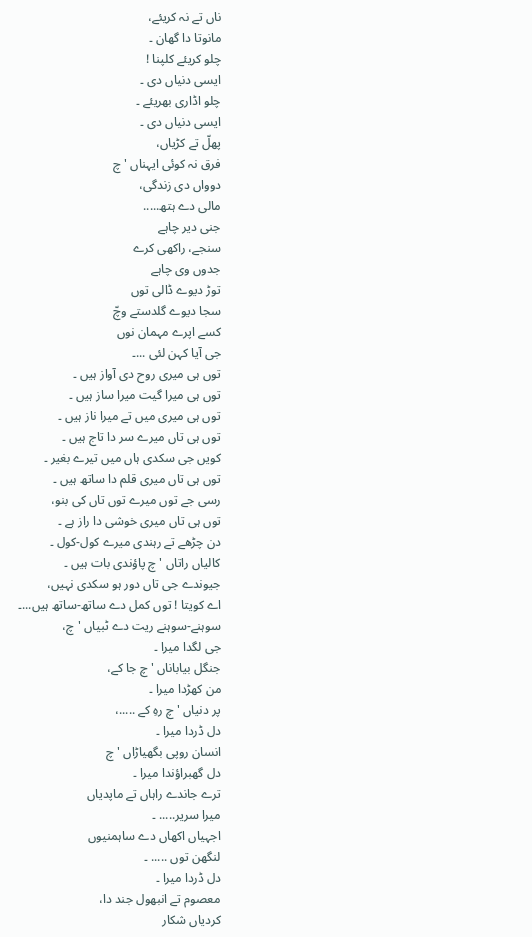ناں تے نہ کریئے،
مانوتا دا گھان ۔
چلو کریئے کلپنا !
ایسی دنیاں دی ۔
چلو اڈاری بھریئے ۔
ایسی دنیاں دی ۔
پھلّ تے کڑیاں،
فرق نہ کوئی ایہناں 'چ
دوواں دی زندگی،
مالی دے ہتھ.....
جنی دیر چاہے
سنجے، راکھی کرے
جدوں وی چاہے
توڑ دیوے ڈالی توں
سجا دیوے گلدستے وچّ
کسے اپرے مہمان نوں
جی آیا کہن لئی ...۔
توں ہی میری روح دی آواز ہیں ۔
توں ہی میرا گیت میرا ساز ہیں ۔
توں ہی میری میں تے میرا ناز ہیں ۔
توں ہی تاں میرے سر دا تاج ہیں ۔
کویں جی سکدی ہاں میں تیرے بغیر ۔
توں ہی تاں میری قلم دا ساتھ ہیں ۔
رسی جے توں میرے توں تاں کی بنو،
توں ہی تاں میری خوشی دا راز ہے ۔
دن چڑھے تے رہندی میرے کول-کول ۔
کالیاں راتاں 'چ پاؤندی بات ہیں ۔
جیوندے جی تاں دور ہو سکدی نہیں،
اے کویتا ! توں کمل دے ساتھ-ساتھ ہیں...۔
سوہنے-سوہنے ریت دے ٹبیاں 'چ،
جی لگدا میرا ۔
جنگل بیاباناں 'چ جا کے،
من کھڑدا میرا ۔
پر دنیاں 'چ رہِ کے .....،
دل ڈردا میرا ۔
انسان روپی بگھیاڑاں 'چ
دل گھبراؤندا میرا ۔
ترے جاندے راہاں تے ماپدیاں
میرا سریر..... ۔
اجہیاں اکھاں دے ساہمنیوں
لنگھن توں ..... ۔
دل ڈردا میرا ۔
معصوم تے انبھول جند دا،
کردیاں شکار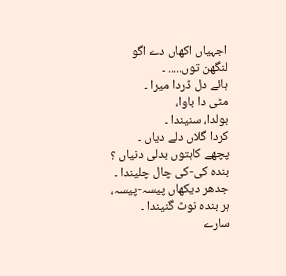اجہیاں اکھاں دے اگو
لنگھن توں..... ۔
ہائے دل ڈردا میرا ۔
مٹی دا باوا،
بولدا، سنیندا ۔
کردا گلاں دلے دیاں ۔
پچھے کاہتوں بدلی دنیاں ؟
بندہ کی-کی چال چلیندا ۔
جدھر دیکھاں پیسہ-پیسہ،
ہر بندہ نوٹ گنیندا ۔
سارے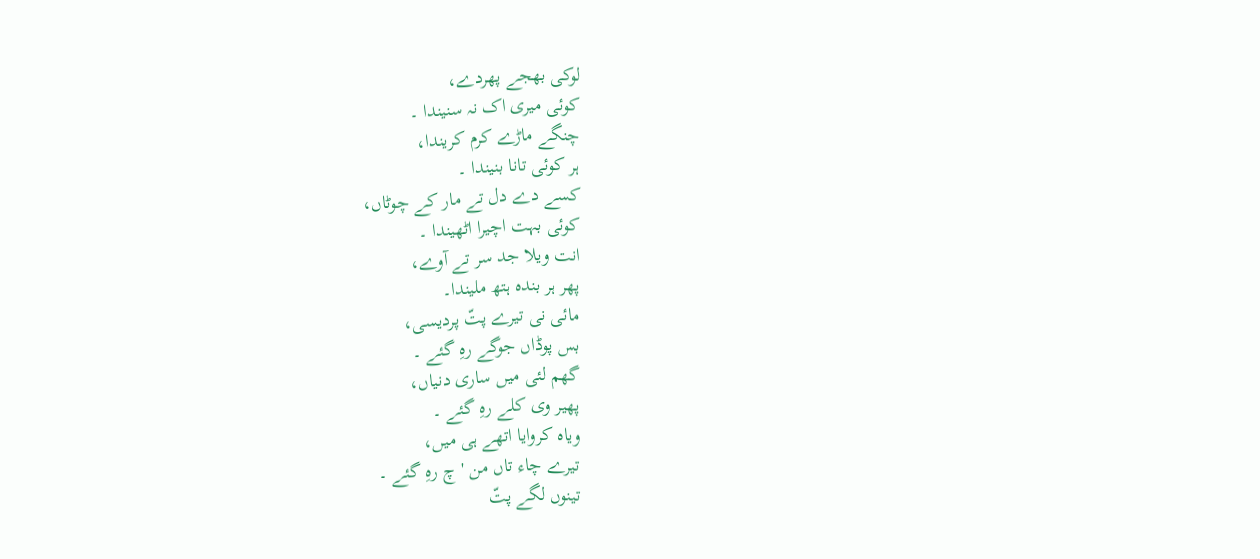لوکی بھجے پھردے،
کوئی میری اک نہ سنیندا ۔
چنگے ماڑے کرم کریندا،
ہر کوئی تانا بنیندا ۔
کسے دے دل تے مار کے چوٹاں،
کوئی بہت اچیرا اٹھیندا ۔
انت ویلا جد سر تے آوے،
پھر ہر بندہ ہتھ ملیندا۔
مائی نی تیرے پتّ پردیسی،
بس پوڈاں جوگے رہِ گئے ۔
گھم لئی میں ساری دنیاں،
پھیر وی کلے رہِ گئے ۔
ویاہ کروایا اتھے ہی میں،
تیرے چاء تاں من 'چ رہِ گئے ۔
تینوں لگے پتّ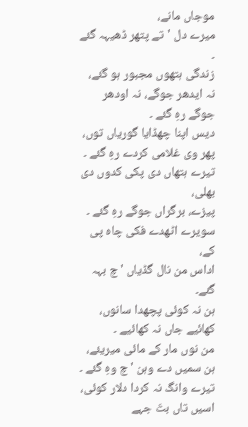موجاں مانے،
میرے دل 'تے پتھر ڈھیہہ گئے ۔
زندگی ہتھوں مجبور ہو گئے،
نہ ایدھر جوگے، نہ اودھر جوگے رہِ گئے ۔
دیس اپنا چھڈایا گوریاں توں،
پھر وی غلامی کردے رہِ گئے ۔
تیرے ہتھاں دی پکی کدوں دی بھلی،
پیزے، برگراں جوگے رہِ گئے ۔
سویرے اٹھدے فکی چاہ پی کے،
اداس من نال گڈیاں 'چ بہہ گئے۔
ہن نہ کوئی پچھدا سانوں،
کھائیے جاں نہ کھائیے ۔
من نوں مار کے مائی میریئے،
ہن سمیں دے وہن 'چ وہِ گئے ۔
تیرے وانگ نہ کردا دلار کوئی،
اسیں تاں بتّ جہے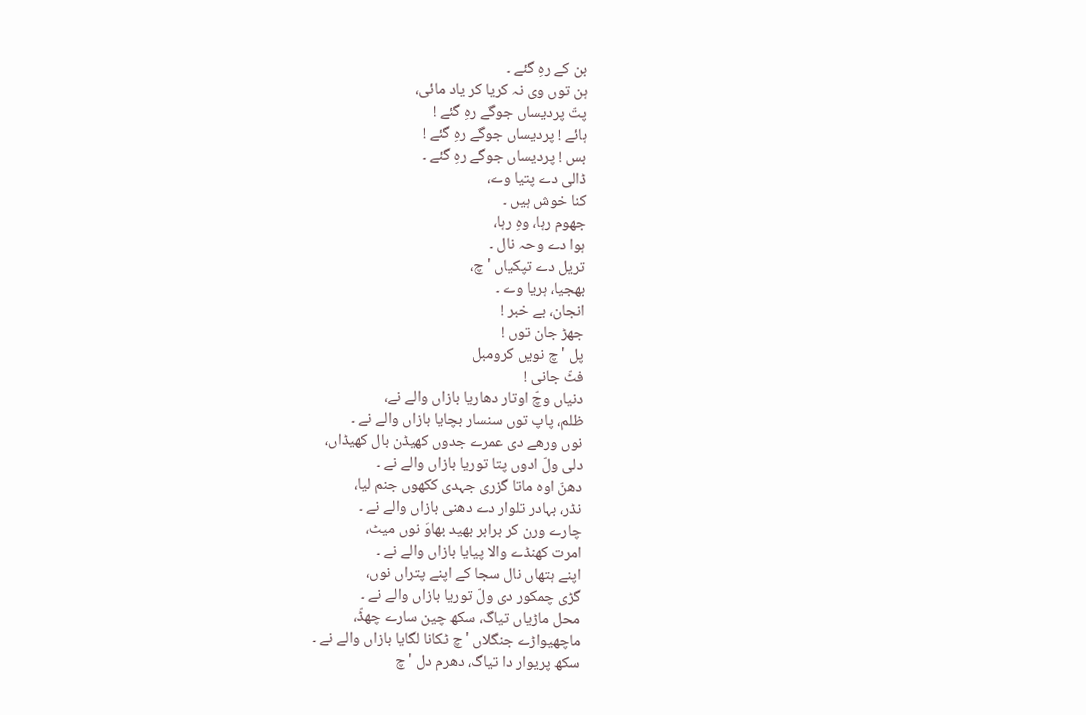بن کے رہِ گئے ۔
ہن توں وی نہ کریا کر یاد مائی،
پتّ پردیساں جوگے رہِ گئے !
ہائے ! پردیساں جوگے رہِ گئے !
بس ! پردیساں جوگے رہِ گئے ۔
ڈالی دے پتیا وے،
کنا خوش ہیں ۔
جھوم رہا، وہِ رہا،
ہوا دے وحہ نال ۔
تریل دے تپکیاں 'چ،
بھجیا، ہریا وے ۔
انجان، بے خبر !
جھڑ جان توں !
پل 'چ نویں کرومبل
فٹّ جانی !
دنیاں وچّ اوتار دھاریا بازاں والے نے،
ظلم، پاپ توں سنسار بچایا بازاں والے نے ۔
نوں ورھے دی عمرے جدوں کھیڈن بال کھیڈاں،
دلی ولّ ادوں پتا توریا بازاں والے نے ۔
دھنّ اوہ ماتا گزری جہدی ککھوں جنم لیا،
نڈر، بہادر تلوار دے دھنی بازاں والے نے ۔
چارے ورن کر برابر بھید بھاوَ نوں میٹ،
امرت کھنڈے والا پیایا بازاں والے نے ۔
اپنے ہتھاں نال سجا کے اپنے پتراں نوں،
گڑی چمکور دی ولّ توریا بازاں والے نے ۔
محل ماڑیاں تیاگ، سکھ چین سارے چھڈّ،
ماچھیواڑے جنگلاں 'چ ٹکانا لگایا بازاں والے نے ۔
سکھ پریوار دا تیاگ، دھرم دل 'چ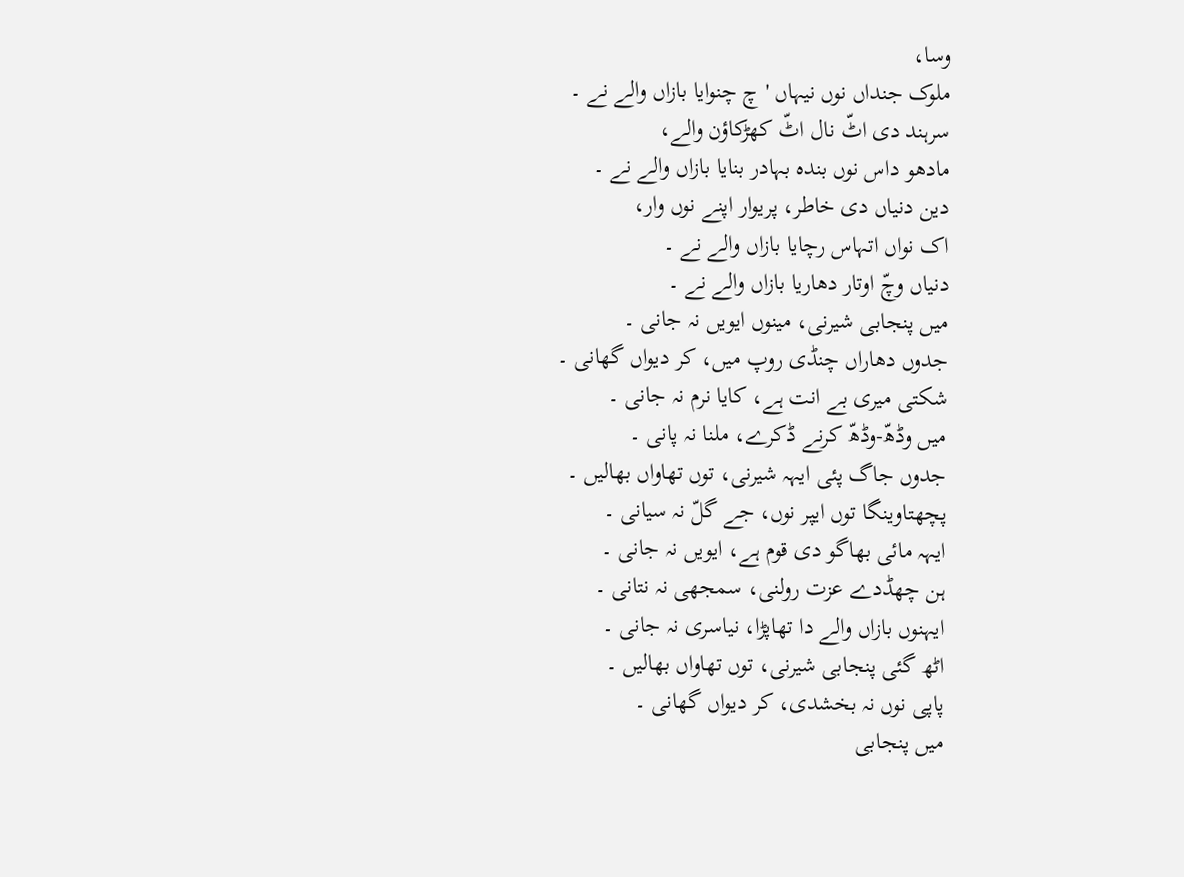وسا،
ملوک جنداں نوں نیہاں 'چ چنوایا بازاں والے نے ۔
سرہند دی اٹّ نال اٹّ کھڑکاؤن والے،
مادھو داس نوں بندہ بہادر بنایا بازاں والے نے ۔
دین دنیاں دی خاطر، پریوار اپنے نوں وار،
اک نواں اتہاس رچایا بازاں والے نے ۔
دنیاں وچّ اوتار دھاریا بازاں والے نے ۔
میں پنجابی شیرنی، مینوں ایویں نہ جانی ۔
جدوں دھاراں چنڈی روپ میں، کر دیواں گھانی ۔
شکتی میری بے انت ہے، کایا نرم نہ جانی ۔
میں وڈھّ-وڈھّ کرنے ڈکرے، ملنا نہ پانی ۔
جدوں جاگ پئی ایہہ شیرنی، توں تھاواں بھالیں ۔
پچھتاوینگا توں ایپر نوں، جے گلّ نہ سیانی ۔
ایہہ مائی بھاگو دی قوم ہے، ایویں نہ جانی ۔
ہن چھڈدے عزت رولنی، سمجھی نہ نتانی ۔
ایہنوں بازاں والے دا تھاپڑا، نیاسری نہ جانی ۔
اٹھ گئی پنجابی شیرنی، توں تھاواں بھالیں ۔
پاپی نوں نہ بخشدی، کر دیواں گھانی ۔
میں پنجابی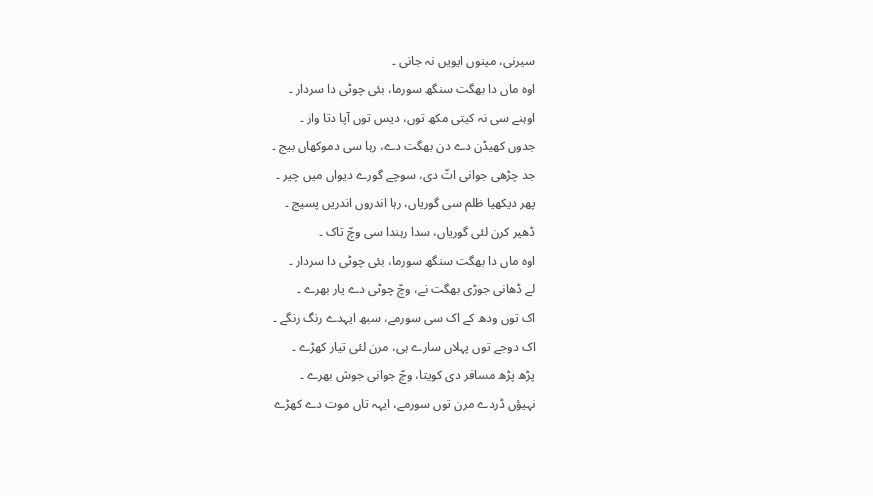سیرنی، مینوں ایویں نہ جانی ۔
اوہ ماں دا بھگت سنگھ سورما، بئی چوٹی دا سردار ۔
اوہنے سی نہ کیتی مکھ توں، دیس توں آپا دتا وار ۔
جدوں کھیڈن دے دن بھگت دے، رہا سی دموکھاں بیج ۔
جد چڑھی جوانی اتّ دی، سوچے گورے دیواں میں چیر ۔
پھر دیکھیا ظلم سی گوریاں، رہا اندروں اندریں پسیج ۔
ڈھیر کرن لئی گوریاں، سدا رہندا سی وچّ تاک ۔
اوہ ماں دا بھگت سنگھ سورما، بئی چوٹی دا سردار ۔
لے ڈھانی جوڑی بھگت نے، وچّ چوٹی دے یار بھرے ۔
اک توں ودھ کے اک سی سورمے، سبھ ایہدے رنگ رنگے ۔
اک دوجے توں پہلاں سارے ہی، مرن لئی تیار کھڑے ۔
پڑھ پڑھ مسافر دی کویتا، وچّ جوانی جوش بھرے ۔
نہیؤں ڈردے مرن توں سورمے، ایہہ تاں موت دے کھڑے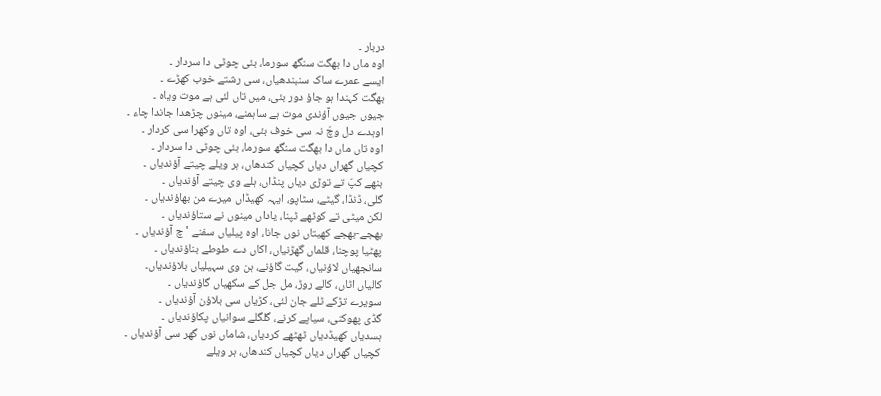دربار ۔
اوہ ماں دا بھگت سنگھ سورما، بئی چوٹی دا سردار ۔
ایسے عمرے ساک سنبندھیاں، سی رشتے خوب کھڑے ۔
بھگت کہندا ہو جاؤ دور بئی، میں تاں لئی ہے موت ویاہ ۔
جیوں جیوں آؤندی موت ہے ساہمنے، مینوں چڑھدا جاندا چاء ۔
اوہدے دل وچّ نہ سی خوف بئی، اوہ تاں وکھرا سی کردار ۔
اوہ تاں ماں دا بھگت سنگھ سورما، بئی چوٹی دا سردار ۔
کچیاں گھراں دیاں کچیاں کندھاں، ہر ویلے چیتے آؤندیاں ۔
بنھے کپّ تے توڑی دیاں پنڈاں، ہلے وی چیتے آؤندیاں ۔
گلی، ڈنڈا، گیٹے، سٹاپو، ایہہ کھیڈاں میرے من بھاؤندیاں ۔
لکن میٹی تے کوٹھے ٹپنا، یاداں مینوں نے ستاؤندیاں ۔
بھجے-بھجے کھیتاں نوں جانا، اوہ پیلیاں سفنے 'چ آؤندیاں ۔
پھٹیا پوچنا، قلماں گھڑنیاں، اکاں دے طوطے بناؤندیاں ۔
سانجھیاں لاؤنیاں، گیت گاؤنے، ہن وی سہیلیاں بلاؤندیاں۔
کالیاں اٹاں، کالے روڑ، مل جل کے سکھیاں گاؤندیاں ۔
سویرے تڑکے ٹلے جان لئی، کڑیاں سی بلاؤن آؤندیاں ۔
گڈی پھوکنی، سیاپے کرنے، گلگلے سوانیاں پکاؤندیاں ۔
ہسدیاں کھیڈدیاں ٹھٹھے کردیاں، شاماں نوں گھر سی آؤندیاں ۔
کچیاں گھراں دیاں کچیاں کندھاں، ہر ویلے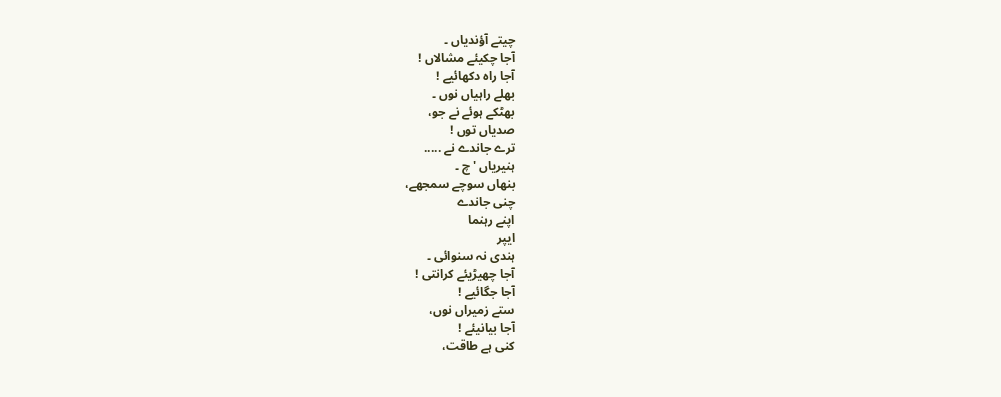چیتے آؤندیاں ۔
آجا چکیئے مشالاں !
آجا راہ دکھائیے !
بھلے راہیاں نوں ۔
بھٹکے ہوئے نے جو،
صدیاں توں !
ترے جاندے نے .....
ہنیریاں 'چ ۔
بنھاں سوچے سمجھے،
چنی جاندے
اپنے رہنما
ایپر
ہندی نہ سنوائی ۔
آجا چھیڑیئے کرانتی !
آجا جگائیے !
ستے زمیراں نوں،
آجا بیانیئے !
کنی ہے طاقت،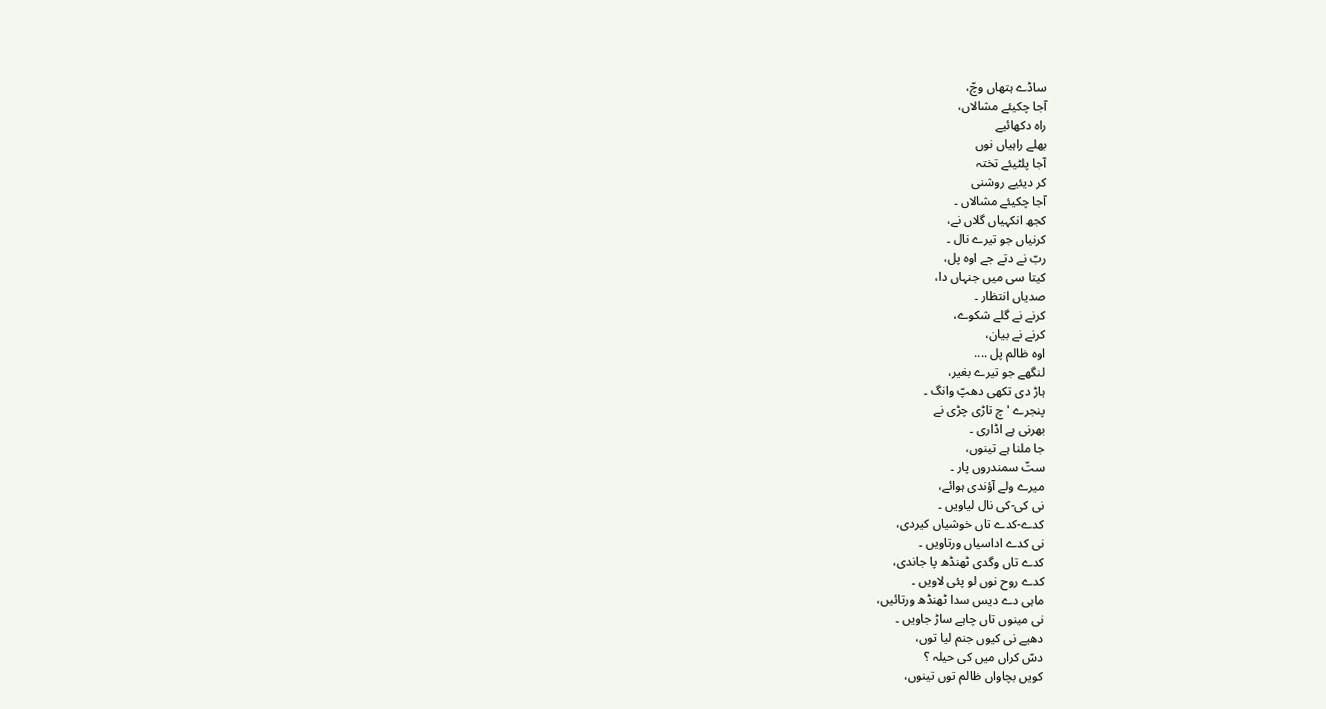ساڈے ہتھاں وچّ،
آجا چکیئے مشالاں،
راہ دکھائیے
بھلے راہیاں نوں
آجا پلٹیئے تختہ
کر دیئیے روشنی
آجا چکیئے مشالاں ۔
کجھ انکہیاں گلاں نے،
کرنیاں جو تیرے نال ۔
ربّ نے دتے جے اوہ پل،
کیتا سی میں جنہاں دا،
صدیاں انتظار ۔
کرنے نے گلے شکوے،
کرنے نے بیان،
اوہ ظالم پل ....
لنگھے جو تیرے بغیر،
ہاڑ دی تکھی دھپّ وانگ ۔
پنجرے 'چ تاڑی چڑی نے
بھرنی ہے اڈاری ۔
جا ملنا ہے تینوں،
ستّ سمندروں پار ۔
میرے ولے آؤندی ہوائے،
نی کی-کی نال لیاویں ۔
کدے-کدے تاں خوشیاں کیردی،
نی کدے اداسیاں ورتاویں ۔
کدے تاں وگدی ٹھنڈھ پا جاندی،
کدے روح نوں لو پئی لاویں ۔
ماہی دے دیس سدا ٹھنڈھ ورتائیں،
نی مینوں تاں چاہے ساڑ جاویں ۔
دھیے نی کیوں جنم لیا توں،
دسّ کراں میں کی حیلہ ؟
کویں بچاواں ظالم توں تینوں،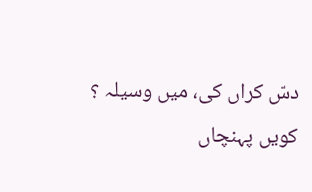دسّ کراں کی، میں وسیلہ ؟
کویں پہنچاں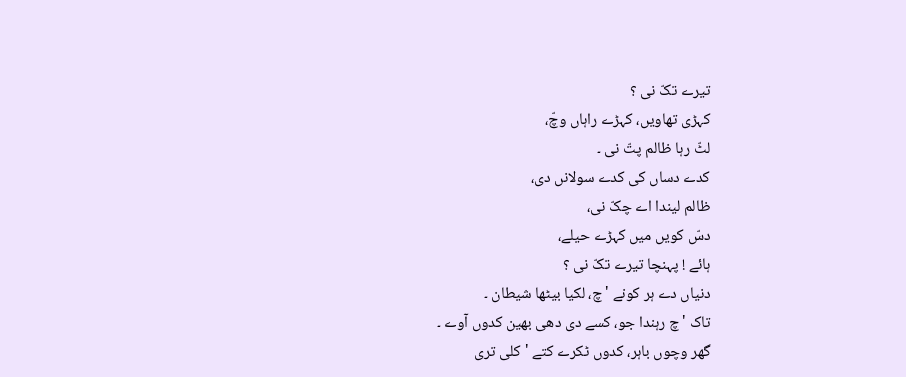تیرے تکّ نی ؟
کہڑی تھاویں، کہڑے راہاں وچّ،
لٹّ رہا ظالم پتّ نی ۔
کدے دساں کی کدے سولانں دی،
ظالم لیندا اے چکّ نی،
دسّ کویں میں کہڑے حیلے،
ہائے ! پہنچا تیرے تکّ نی ؟
دنیاں دے ہر کونے 'چ، لکیا بیٹھا شیطان ۔
تاک 'چ رہندا جو، کسے دی دھی بھین کدوں آوے ۔
گھر وچوں باہر، کدوں ٹکرے کتے 'کلی تری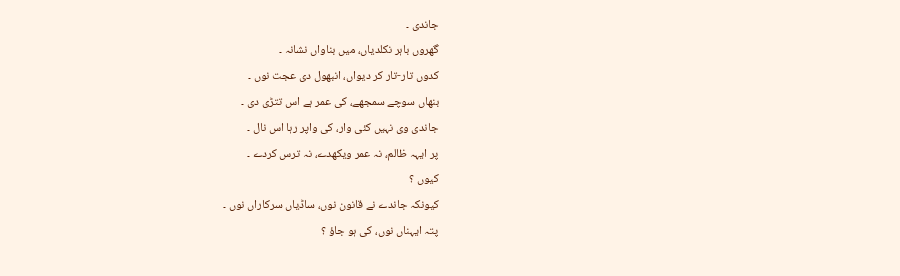جاندی ۔
گھروں باہر نکلدیاں، میں بناواں نشانہ ۔
کدوں تار-تار کر دیواں، انبھول دی عجت نوں ۔
بنھاں سوچے سمجھے، کی عمر ہے اس تتڑی دی ۔
جاندی وی نہیں کئی وار، کی واپر رہا اس نال ۔
پر ایہہ ظالم، نہ عمر ویکھدے، نہ ترس کردے ۔
کیوں ؟
کیونکہ جاندے نے قانون نوں، ساڈیاں سرکاراں نوں ۔
پتہ ایہناں نوں، کی ہو جاؤ ؟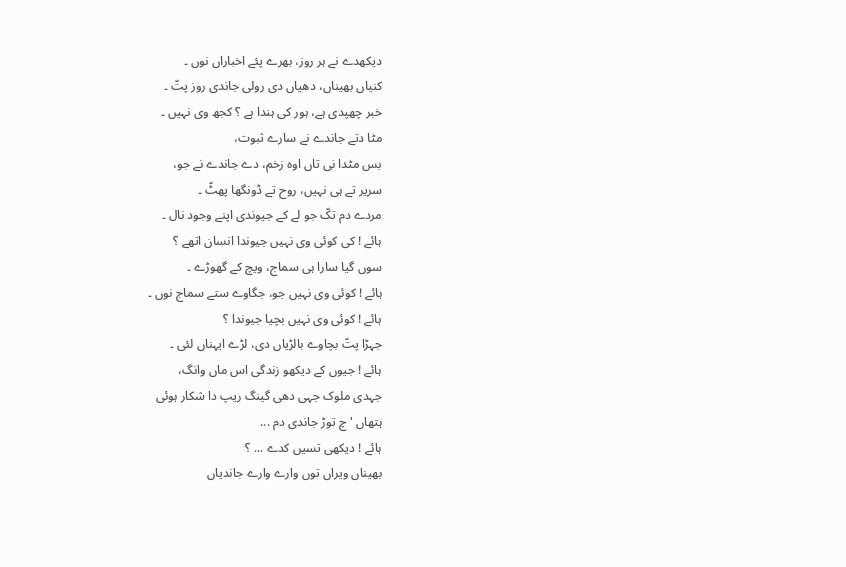دیکھدے نے ہر روز، بھرے پئے اخباراں نوں ۔
کنیاں بھیناں، دھیاں دی رولی جاندی روز پتّ ۔
خبر چھپدی ہے، ہور کی ہندا ہے ؟ کجھ وی نہیں ۔
مٹا دتے جاندے نے سارے ثبوت،
بس مٹدا نی تاں اوہ زخم، دے جاندے نے جو،
سریر تے ہی نہیں، روح تے ڈونگھا پھٹّ ۔
مردے دم تکّ جو لے کے جیوندی اپنے وجود نال ۔
ہائے ! کی کوئی وی نہیں جیوندا انسان اتھے ؟
سوں گیا سارا ہی سماج، ویچ کے گھوڑے ۔
ہائے ! کوئی وی نہیں جو، جگاوے ستے سماج نوں ۔
ہائے ! کوئی وی نہیں بچیا جیوندا ؟
جہڑا پتّ بچاوے بالڑیاں دی، لڑے ایہناں لئی ۔
ہائے ! جیوں کے دیکھو زندگی اس ماں وانگ،
جہدی ملوک جہی دھی گینگ ریپ دا شکار ہوئی
ہتھاں 'چ توڑ جاندی دم ...
ہائے ! دیکھی تسیں کدے ... ؟
بھیناں ویراں توں وارے وارے جاندیاں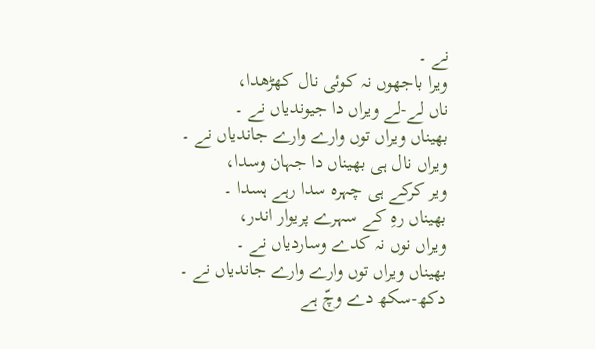نے ۔
ویرا باجھوں نہ کوئی نال کھڑھدا،
ناں لے-لے ویراں دا جیوندیاں نے ۔
بھیناں ویراں توں وارے وارے جاندیاں نے ۔
ویراں نال ہی بھیناں دا جہان وسدا،
ویر کرکے ہی چہرہ سدا رہے ہسدا ۔
بھیناں رہِ کے سہرے پریوار اندر،
ویراں نوں نہ کدے وساردیاں نے ۔
بھیناں ویراں توں وارے وارے جاندیاں نے ۔
دکھ-سکھ دے وچّ ہے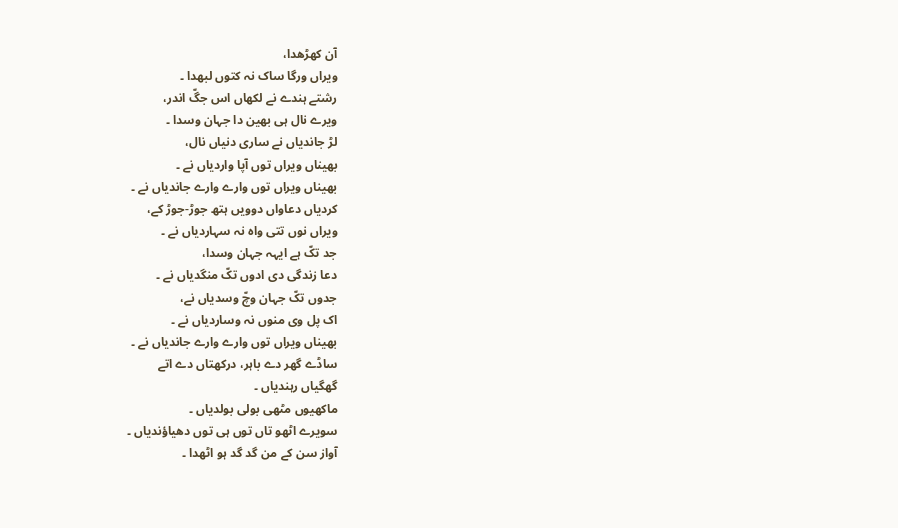آن کھڑھدا،
ویراں ورگا ساک نہ کتوں لبھدا ۔
رشتے ہندے نے لکھاں اس جگّ اندر،
ویرے نال ہی بھین دا جہان وسدا ۔
لڑ جاندیاں نے ساری دنیاں نال،
بھیناں ویراں توں آپا واردیاں نے ۔
بھیناں ویراں توں وارے وارے جاندیاں نے ۔
کردیاں دعاواں دوویں ہتھ جوڑ-جوڑ کے،
ویراں نوں تتی واہ نہ سہاردیاں نے ۔
جد تکّ ہے ایہہ جہان وسدا،
دعا زندگی دی ادوں تکّ منگدیاں نے ۔
جدوں تکّ جہان وچّ وسدیاں نے،
اک پل وی منوں نہ وساردیاں نے ۔
بھیناں ویراں توں وارے وارے جاندیاں نے ۔
ساڈے گھر دے باہر، درکھتاں دے اتے
گھگیاں رہندیاں ۔
ماکھیوں مٹھی بولی بولدیاں ۔
سویرے اٹھو تاں توں ہی توں دھیاؤندیاں ۔
آواز سن کے من گد گد ہو اٹھدا ۔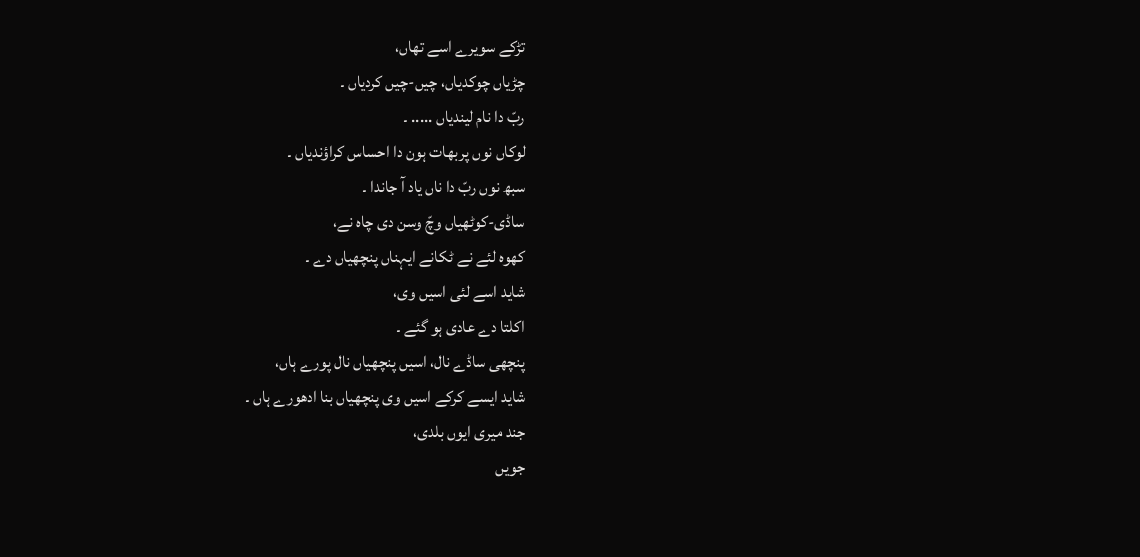تڑکے سویرے اسے تھاں،
چڑیاں چوکدیاں، چیں-چیں کردیاں ۔
ربّ دا نام لیندیاں ..... ۔
لوکاں نوں پربھات ہون دا احساس کراؤندیاں ۔
سبھ نوں ربّ دا ناں یاد آ جاندا ۔
ساڈی-کوٹھیاں وچّ وسن دی چاہ نے،
کھوہ لئے نے ٹکانے ایہناں پنچھیاں دے ۔
شاید اسے لئی اسیں وی،
اکلتا دے عادی ہو گئے ۔
پنچھی ساڈے نال، اسیں پنچھیاں نال پورے ہاں،
شاید ایسے کرکے اسیں وی پنچھیاں بنا ادھورے ہاں ۔
جند میری ایوں بلدی،
جویں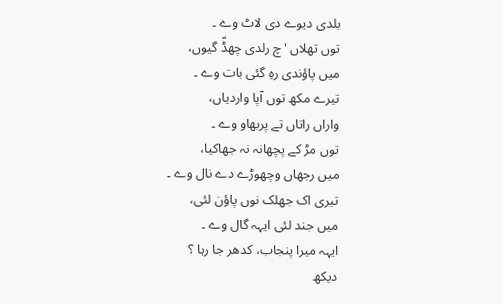بلدی دیوے دی لاٹ وے ۔
توں تھلاں 'چ رلدی چھڈّ گیوں،
میں پاؤندی رہِ گئی بات وے ۔
تیرے مکھ توں آپا واردیاں،
واراں راتاں تے پربھاو وے ۔
توں مڑ کے پچھانہ نہ جھاکیا،
میں رجھاں وچھوڑے دے نال وے ۔
تیری اک جھلک نوں پاؤن لئی،
میں جند لئی ایہہ گال وے ۔
ایہہ میرا پنجاب، کدھر جا رہا ؟
دیکھ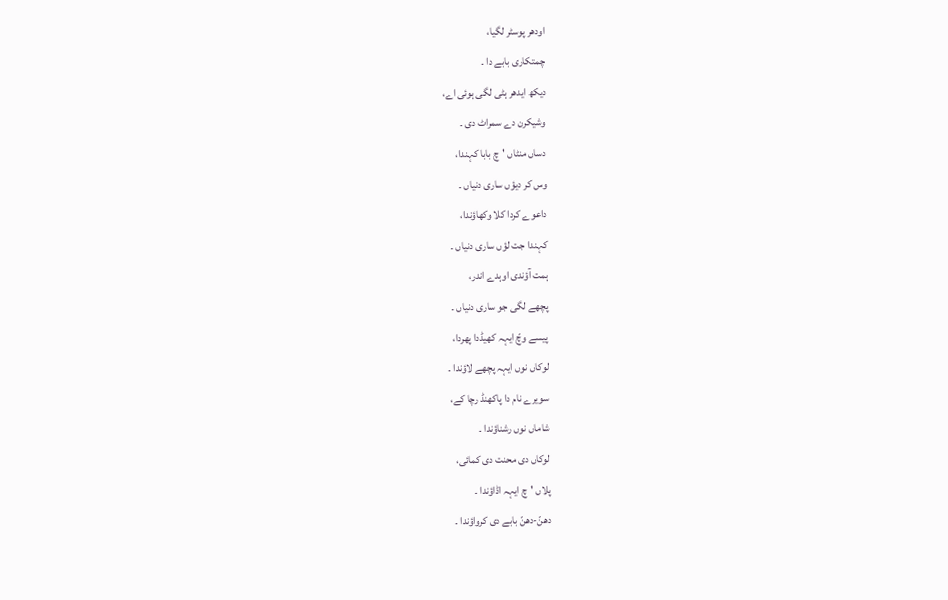اودھر پوسٹر لگیا،
چمتکاری بابے دا ۔
دیکھ ایدھر ہٹی لگی ہوئی اے،
وشیکرن دے سمراٹ دی ۔
دساں منٹاں 'چ بابا کہندا،
وس کر دیؤں ساری دنیاں ۔
داعوے کردا کلا وکھاؤندا،
کہندا جت لؤں ساری دنیاں ۔
ہمت آؤندی اوہدے اندر،
پچھے لگی جو ساری دنیاں ۔
پیسے وچّ ایہہ کھیڈدا پھردا،
لوکاں نوں ایہہ پچھے لاؤندا ۔
سویرے نام دا پاکھنڈ رچا کے،
شاماں نوں رشناؤندا ۔
لوکاں دی محنت دی کمائی،
پلاں 'چ ایہہ اڈاؤندا ۔
دھنّ-دھنّ بابے دی کرواؤندا ۔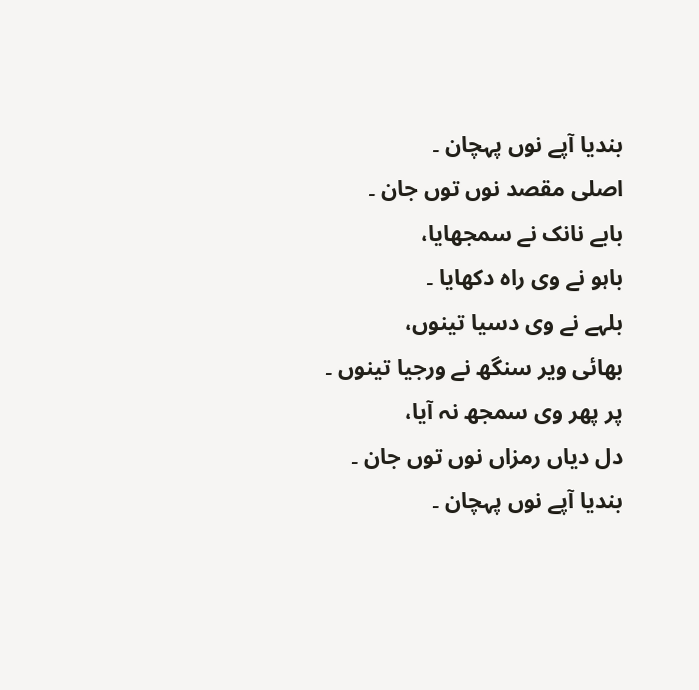بندیا آپے نوں پہچان ۔
اصلی مقصد نوں توں جان ۔
بابے نانک نے سمجھایا،
باہو نے وی راہ دکھایا ۔
بلہے نے وی دسیا تینوں،
بھائی ویر سنگھ نے ورجیا تینوں ۔
پر پھر وی سمجھ نہ آیا،
دل دیاں رمزاں نوں توں جان ۔
بندیا آپے نوں پہچان ۔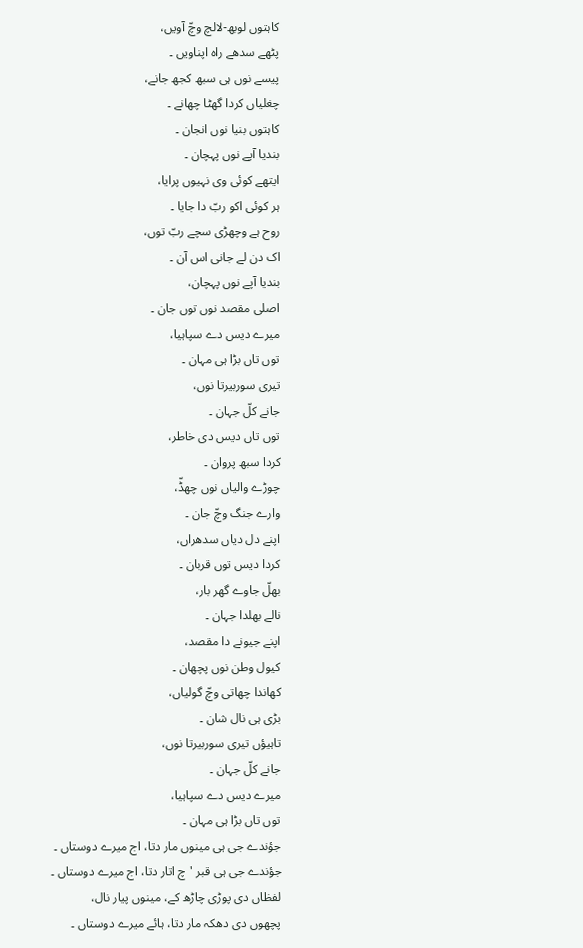کاہتوں لوبھ-لالچ وچّ آویں،
پٹھے سدھے راہ اپناویں ۔
پیسے نوں ہی سبھ کجھ جانے،
چغلیاں کردا گھٹا چھانے ۔
کاہتوں بنیا نوں انجان ۔
بندیا آپے نوں پہچان ۔
ایتھے کوئی وی نہیوں پرایا،
ہر کوئی اکو ربّ دا جایا ۔
روح ہے وچھڑی سچے ربّ توں،
اک دن لے جانی اس آن ۔
بندیا آپے نوں پہچان،
اصلی مقصد نوں توں جان ۔
میرے دیس دے سپاہیا،
توں تاں بڑا ہی مہان ۔
تیری سوربیرتا نوں،
جانے کلّ جہان ۔
توں تاں دیس دی خاطر،
کردا سبھ پروان ۔
چوڑے والیاں نوں چھڈّ،
وارے جنگ وچّ جان ۔
اپنے دل دیاں سدھراں،
کردا دیس توں قربان ۔
بھلّ جاوے گھر بار،
نالے بھلدا جہان ۔
اپنے جیونے دا مقصد،
کیول وطن نوں پچھان ۔
کھاندا چھاتی وچّ گولیاں،
بڑی ہی نال شان ۔
تاہیؤں تیری سوربیرتا نوں،
جانے کلّ جہان ۔
میرے دیس دے سپاہیا،
توں تاں بڑا ہی مہان ۔
جؤندے جی ہی مینوں مار دتا، اج میرے دوستاں ۔
جؤندے جی ہی قبر 'چ اتار دتا، اج میرے دوستاں ۔
لفظاں دی پوڑی چاڑھ کے، مینوں پیار نال،
پچھوں دی دھکہ مار دتا، ہائے میرے دوستاں ۔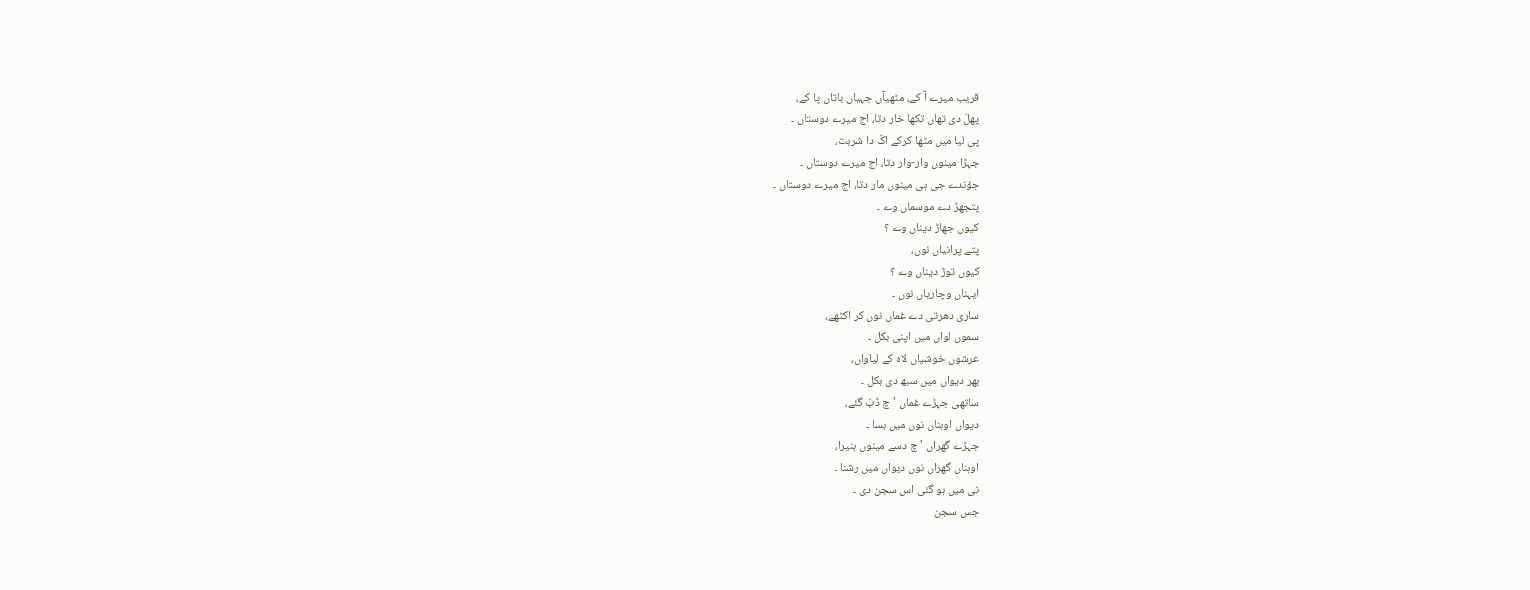قریب میرے آ کے، مٹھیآں جہیاں باتاں پا کے،
پھلّ دی تھاں تکھا خار دتا، اج میرے دوستاں ۔
پی لیا میں مٹھا کرکے اکّ دا شربت،
جہڑا مینوں وار-وار دتا، اج میرے دوستاں ۔
جؤندے جی ہی مینوں مار دتا، اج میرے دوستاں ۔
پتجھڑ دے موسماں وے ۔
کیوں جھاڑ دیناں وے ؟
پتے پرانیاں نوں،
کیوں توڑ دیناں وے ؟
ایہناں وچاریاں نوں ۔
ساری دھرتی دے غماں نوں کر اکٹھے،
سموں لواں میں اپنی بکل ۔
عرشوں خوشیاں لاہ کے لیاواں،
بھر دیواں میں سبھ دی بکل ۔
ساتھی جہڑے غماں 'چ ڈبّ گئے،
دیواں اوہناں نوں میں ہسا ۔
جہڑے گھراں 'چ دسے مینوں ہنیرا،
اوہناں گھراں نوں دیواں میں رشنا ۔
نی میں ہو گئی اس سجن دی ۔
جس سجن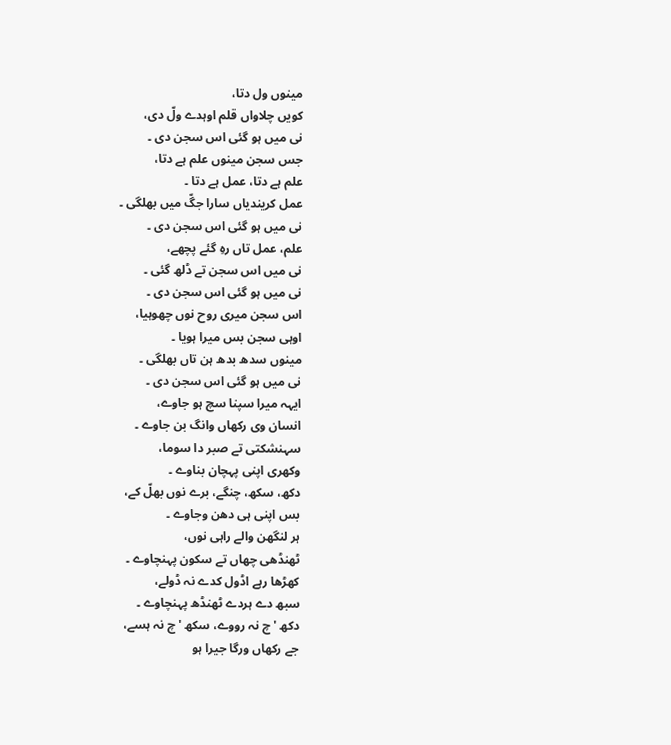مینوں ول دتا،
کویں چلاواں قلم اوہدے ولّ دی،
نی میں ہو گئی اس سجن دی ۔
جس سجن مینوں علم ہے دتا،
علم ہے دتا، عمل ہے دتا ۔
عمل کریندیاں سارا جگّ میں بھلگی ۔
نی میں ہو گئی اس سجن دی ۔
علم، عمل تاں رہِ گئے پچھے،
نی میں اس سجن تے ڈلھ گئی ۔
نی میں ہو گئی اس سجن دی ۔
اس سجن میری روح نوں چھوہیا،
اوہی سجن بس میرا ہویا ۔
مینوں سدھ بدھ ہن تاں بھلگی ۔
نی میں ہو گئی اس سجن دی ۔
ایہہ میرا سپنا سچ ہو جاوے،
انسان وی رکھاں وانگ بن جاوے ۔
سہنشکتی تے صبر دا سوما،
وکھری اپنی پہچان بناوے ۔
دکھ، سکھ، چنگے، برے نوں بھلّ کے،
بس اپنی ہی دھن وجاوے ۔
ہر لنگھن والے راہی نوں،
ٹھنڈھی چھاں تے سکون پہنچاوے ۔
کھڑھا رہے اڈول کدے نہ ڈولے،
سبھ دے ہردے ٹھنڈھ پہنچاوے ۔
دکھ 'چ نہ رووے، سکھ 'چ نہ ہسے،
جے رکھاں ورگا جیرا ہو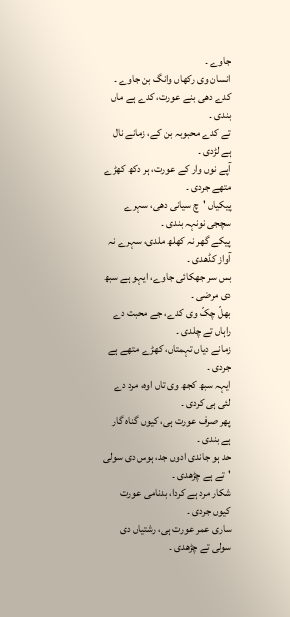جاوے ۔
انسان وی رکھاں وانگ بن جاوے ۔
کدے دھی بنے عورت، کدے ہے ماں بندی ۔
تے کدے محبوبہ بن کے، زمانے نال ہے لڑدی ۔
آپے نوں وار کے عورت، ہر دکھ کھڑے متھے جردی ۔
پیکیاں 'چ سیانی دھی، سہرے سچجی نونہہ بندی ۔
پیکے گھر نہ کھلھ ملدی، سہرے نہ آواز کڈھدی ۔
بس سر جھکائی جاوے، ایہو ہے سبھ دی مرضی ۔
بھلّ چکّ وی کدے، جے محبت دے راہاں تے چلدی ۔
زمانے دیاں تہمتاں، کھڑے متھے ہے جردی ۔
ایہہ سبھ کجھ وی تاں اوہ، مرد دے لئی ہی کردی ۔
پھر صرف عورت ہی، کیوں گناہ گار ہے بندی ۔
حد ہو جاندی ادوں جد، ہوس دی سولی 'تے ہے چڑھدی ۔
شکار مرد ہے کردا، بدنامی عورت کیوں جردی ۔
ساری عمر عورت ہی، رشتیاں دی سولی تے چڑھدی ۔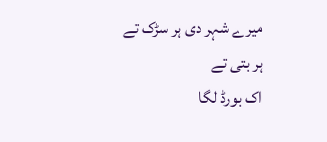میرے شہر دی ہر سڑک تے
ہر بتی تے
اک بورڈ لگا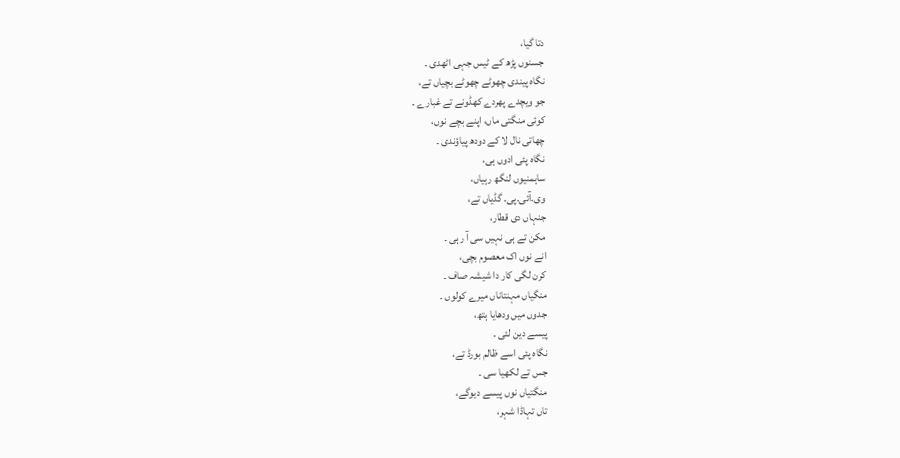دتا گیا،
جسنوں پڑھ کے ٹیس جہی اٹھدی ۔
نگاہ پیندی چھوٹے چھوٹے بچیاں تے،
جو ویچدے پھردے کھڈونے تے غبارے ۔
کوئی منگتی ماں، اپنے بچے نوں،
چھاتی نال لا کے دودھ پیاؤندی ۔
نگاہ پئی ادوں ہی،
ساہمنیوں لنگھ رہیاں،
وی.آئی.پی. گڈیاں تے،
جنہاں دی قطار،
مکن تے ہی نہیں سی آ رہی ۔
انے نوں اک معصوم بچی،
کرن لگی کار دا شیشہ صاف ۔
منگیاں مہنتاناں میرے کولوں ۔
جدوں میں ودھایا ہتھ،
پیسے دین لئی ۔
نگاہ پئی اسے ظالم بورڈ تے،
جس تے لکھیا سی ۔
منگتیاں نوں پیسے دیوگے،
تاں تہاڈا شہر،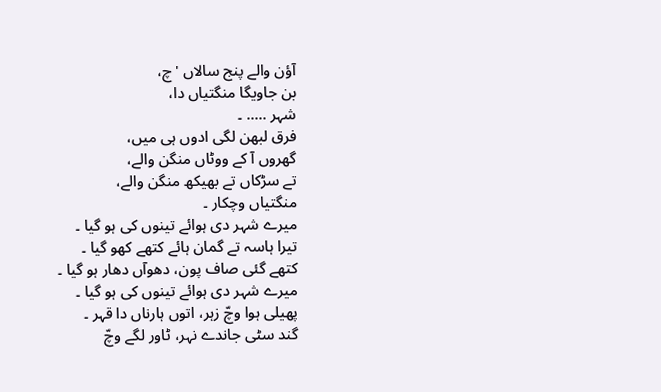آؤن والے پنج سالاں 'چ،
بن جاویگا منگتیاں دا،
شہر ..... ۔
فرق لبھن لگی ادوں ہی میں،
گھروں آ کے ووٹاں منگن والے،
تے سڑکاں تے بھیکھ منگن والے،
منگتیاں وچکار ۔
میرے شہر دی ہوائے تینوں کی ہو گیا ۔
تیرا ہاسہ تے گمان ہائے کتھے کھو گیا ۔
کتھے گئی صاف پون، دھوآں دھار ہو گیا ۔
میرے شہر دی ہوائے تینوں کی ہو گیا ۔
پھیلی ہوا وچّ زہر، اتوں ہارناں دا قہر ۔
گند سٹی جاندے نہر، ٹاور لگے وچّ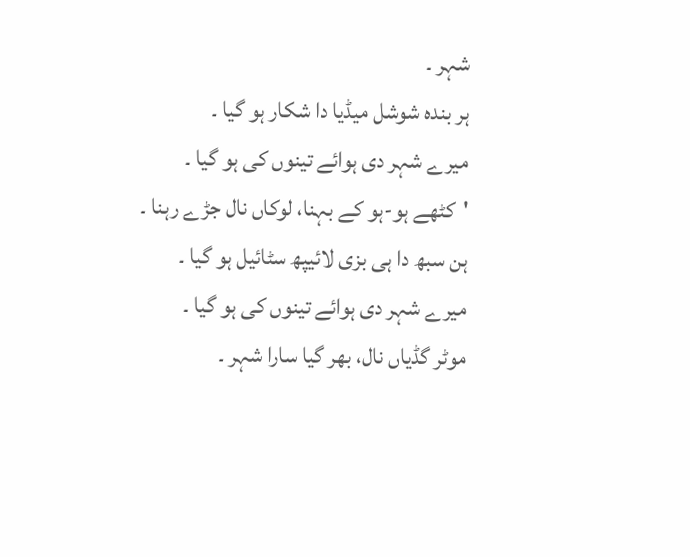شہر ۔
ہر بندہ شوشل میڈیا دا شکار ہو گیا ۔
میرے شہر دی ہوائے تینوں کی ہو گیا ۔
'کٹھے ہو-ہو کے بہنا، لوکاں نال جڑے رہنا ۔
ہن سبھ دا ہی بزی لائیپھ سٹائیل ہو گیا ۔
میرے شہر دی ہوائے تینوں کی ہو گیا ۔
موٹر گڈیاں نال، بھر گیا سارا شہر ۔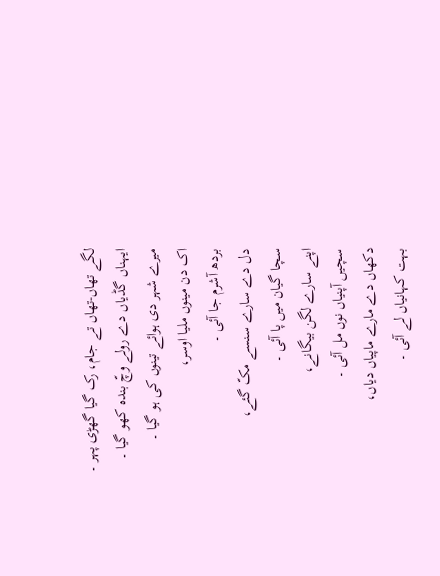لگے تھاں-تھاں تے جام، رک گیا گھڑی پہر ۔
ایہناں گڈیاں دے رولے وچّ بندہ کھو گیا ۔
میرے شہر دی ہوائے تینوں کی ہو گیا ۔
اک دن مینوں ملیا اوسر،
بردھ آشرم جا آئی ۔
دل دے سارے سنسے مکّ گئے،
سچا گیان میں پا آئی ۔
اپنے سارے لگن بیگانے،
سچیں آپنیاں نوں مل آئی ۔
دکھاں دے مارے ماپیاں دیاں،
بہت کہانیاں لے آئی ۔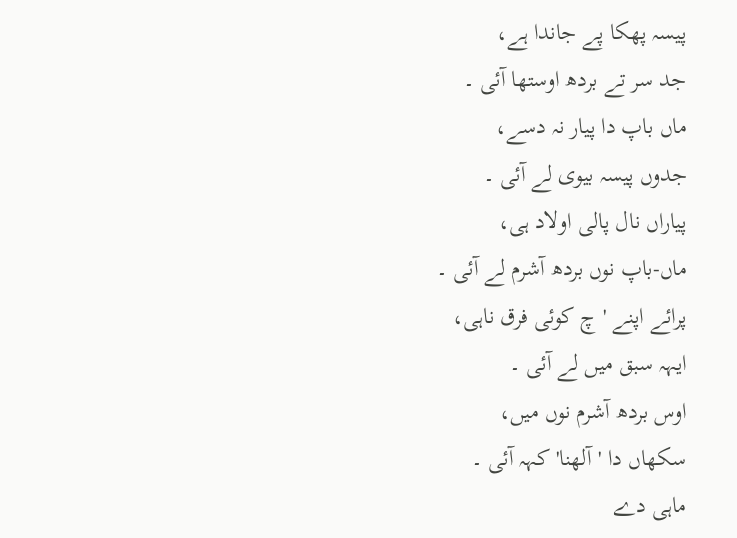پیسہ پھکا پے جاندا ہے،
جد سر تے بردھ اوستھا آئی ۔
ماں باپ دا پیار نہ دسے،
جدوں پیسہ بیوی لے آئی ۔
پیاراں نال پالی اولاد ہی،
ماں-باپ نوں بردھ آشرم لے آئی ۔
پرائے اپنے 'چ کوئی فرق ناہی،
ایہہ سبق میں لے آئی ۔
اوس بردھ آشرم نوں میں،
سکھاں دا 'آلھنا' کہہ آئی ۔
ماہی دے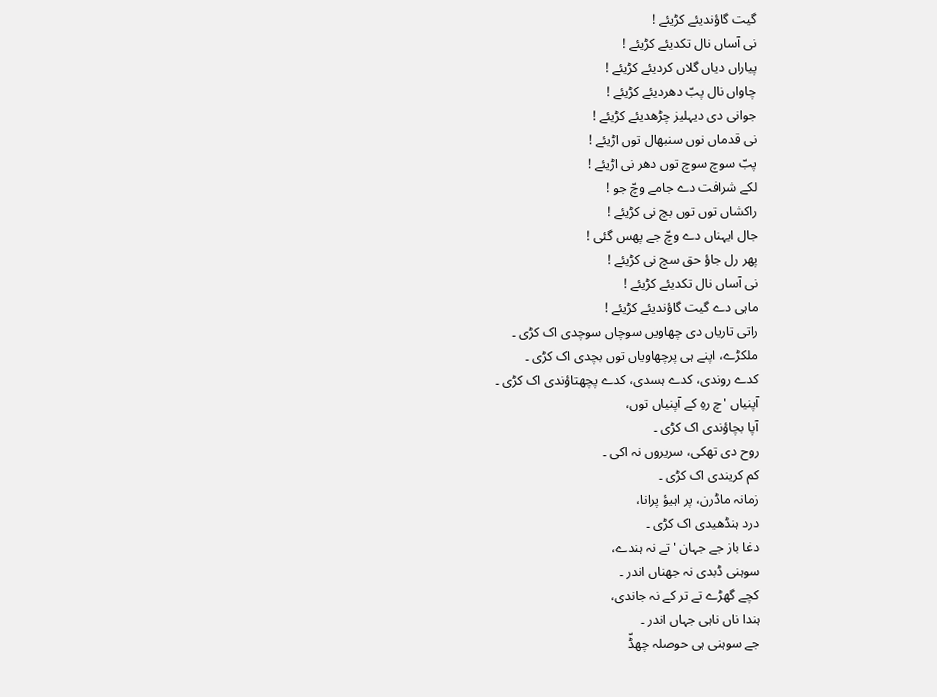گیت گاؤندیئے کڑیئے !
نی آساں نال تکدیئے کڑیئے !
پیاراں دیاں گلاں کردیئے کڑیئے !
چاواں نال پبّ دھردیئے کڑیئے !
جوانی دی دیہلیز چڑھدیئے کڑیئے !
نی قدماں نوں سنبھال توں اڑیئے !
پبّ سوچ سوچ توں دھر نی اڑیئے !
لکے شرافت دے جامے وچّ جو !
راکشاں توں توں بچ نی کڑیئے !
جال ایہناں دے وچّ جے پھس گئی !
پھر رل جاؤ حق سچ نی کڑیئے !
نی آساں نال تکدیئے کڑیئے !
ماہی دے گیت گاؤندیئے کڑیئے !
راتی تاریاں دی چھاویں سوچاں سوچدی اک کڑی ۔
ملکڑے، اپنے ہی پرچھاویاں توں بچدی اک کڑی ۔
کدے روندی، کدے ہسدی، کدے پچھتاؤندی اک کڑی ۔
آپنیاں 'چ رہِ کے آپنیاں توں،
آپا بچاؤندی اک کڑی ۔
روح دی تھکی، سریروں نہ اکی ۔
کم کریندی اک کڑی ۔
زمانہ ماڈرن، پر اہیؤ پرانا،
درد ہنڈھیدی اک کڑی ۔
دغا باز جے جہان 'تے نہ ہندے،
سوہنی ڈبدی نہ جھناں اندر ۔
کچے گھڑے تے تر کے نہ جاندی،
ہندا ناں ناہی جہاں اندر ۔
جے سوہنی ہی حوصلہ چھڈّ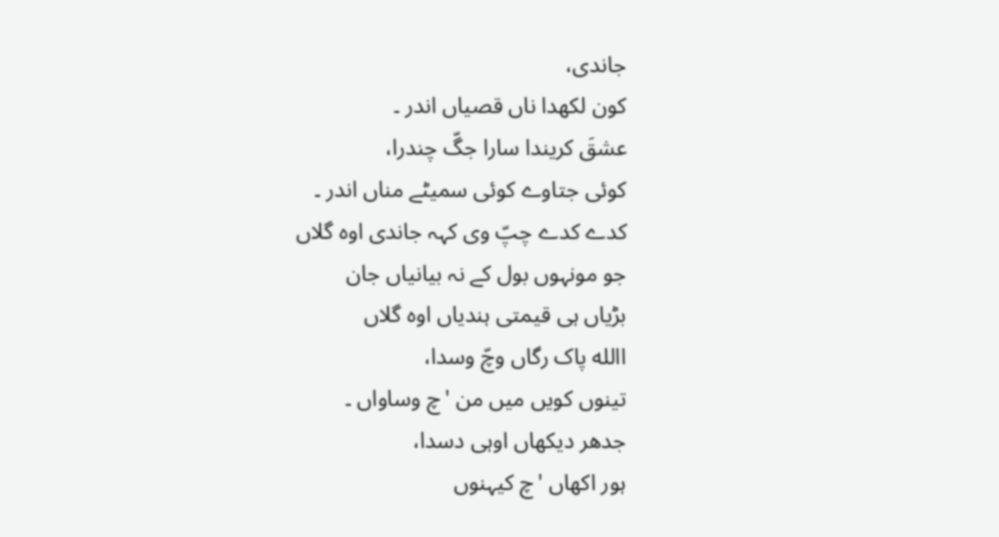جاندی،
کون لکھدا ناں قصیاں اندر ۔
عشقَ کریندا سارا جگّ چندرا،
کوئی جتاوے کوئی سمیٹے مناں اندر ۔
کدے کدے چپّ وی کہہ جاندی اوہ گلاں
جو مونہوں بول کے نہ بیانیاں جان
بڑیاں ہی قیمتی ہندیاں اوہ گلاں
االله پاک رگاں وچّ وسدا،
تینوں کویں میں من 'چ وساواں ۔
جدھر دیکھاں اوہی دسدا،
ہور اکھاں 'چ کیہنوں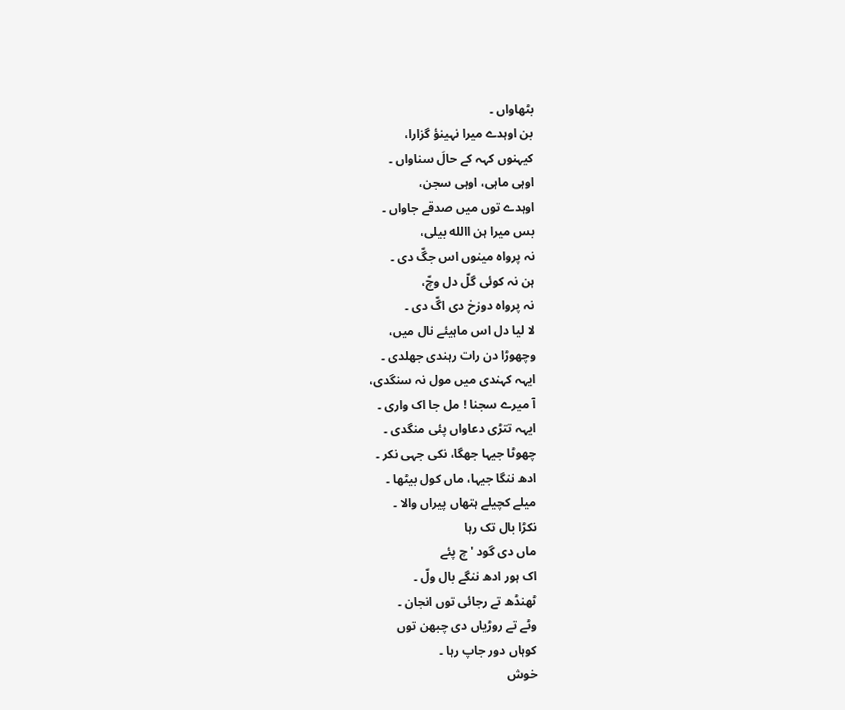بٹھاواں ۔
بن اوہدے میرا نہینؤ گزارا،
کیہنوں کہہ کے حالَ سناواں ۔
اوہی ماہی، اوہی سجن،
اوہدے توں میں صدقے جاواں ۔
بس میرا ہن االله بیلی،
نہ پرواہ مینوں اس جگّ دی ۔
ہن نہ کوئی گلّ دل وچّ،
نہ پرواہ دوزخ دی اگّ دی ۔
لا لیا دل اس ماہیئے نال میں،
وچھوڑا دن رات رہندی جھلدی ۔
ایہہ کہندی میں مول نہ سنگدی،
آ میرے سجنا ! مل جا اک واری ۔
ایہہ تتڑی دعاواں پئی منگدی ۔
چھوٹا جیہا جھگا، نکی جہی نکر ۔
ادھ ننگا جیہا، ماں کول بیٹھا ۔
میلے کچیلے ہتھاں پیراں والا ۔
نکڑا بال تک رہا
ماں دی گود 'چ پئے
اک ہور ادھ ننگے بال ولّ ۔
ٹھنڈھ تے رجائی توں انجان ۔
وٹے تے روڑیاں دی چبھن توں
کوہاں دور جاپ رہا ۔
خوش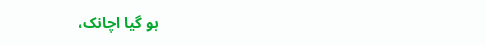ہو گیا اچانک،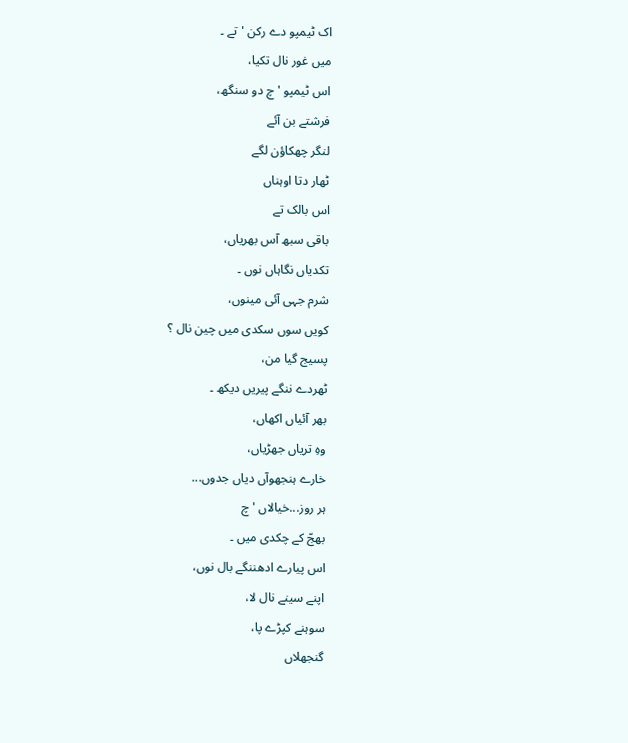اک ٹیمپو دے رکن 'تے ۔
میں غور نال تکیا،
اس ٹیمپو 'چ دو سنگھ،
فرشتے بن آئے
لنگر چھکاؤن لگے
ٹھار دتا اوہناں
اس بالک تے
باقی سبھ آس بھریاں،
تکدیاں نگاہاں نوں ۔
شرم جہی آئی مینوں،
کویں سوں سکدی میں چین نال ؟
پسیج گیا من،
ٹھردے ننگے پیریں دیکھ ۔
بھر آئیاں اکھاں،
وہِ تریاں جھڑیاں،
خارے ہنجھوآں دیاں جدوں...
ہر روز...خیالاں 'چ
بھجّ کے چکدی میں ۔
اس پیارے ادھننگے بال نوں،
اپنے سینے نال لا،
سوہنے کپڑے پا،
گنجھلاں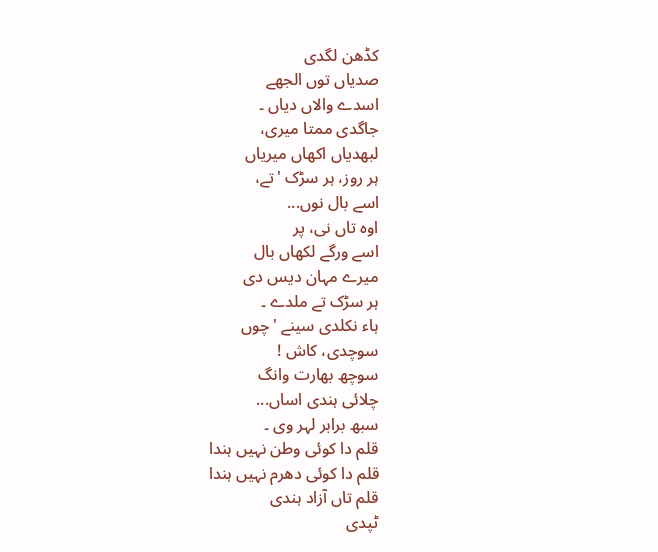کڈھن لگدی
صدیاں توں الجھے
اسدے والاں دیاں ۔
جاگدی ممتا میری،
لبھدیاں اکھاں میریاں
ہر روز، ہر سڑک 'تے،
اسے بال نوں...
اوہ تاں نی، پر
اسے ورگے لکھاں بال
میرے مہان دیس دی
ہر سڑک تے ملدے ۔
ہاء نکلدی سینے 'چوں
سوچدی، کاش !
سوچھ بھارت وانگ
چلائی ہندی اساں...
سبھ برابر لہر وی ۔
قلم دا کوئی وطن نہیں ہندا
قلم دا کوئی دھرم نہیں ہندا
قلم تاں آزاد ہندی
ٹپدی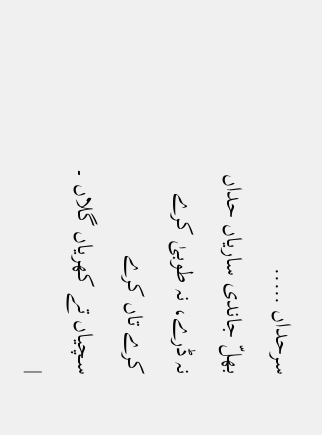سرحداں .....
بھلّ جاندی ساریاں حداں
نہ ڈرے، نہ طوبیٰ کرے
کرے تاں کرے
سچیاں تے کھریاں گلاں ۔
|